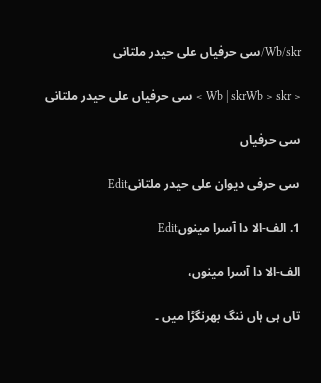Wb/skr/سی حرفیاں علی حیدر ملتانی

< Wb | skrWb > skr > سی حرفیاں علی حیدر ملتانی

سی حرفیاں

سی حرفی دیوان علی حیدر ملتانیEdit

1. الف-الا دا آسرا مینوںEdit

الف-الا دا آسرا مینوں،

تاں ہی ہاں ننگ بھرنگڑا میں ۔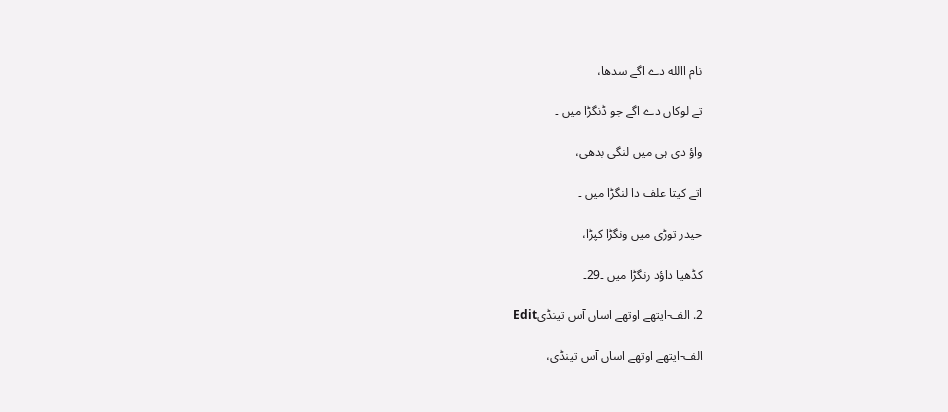نام االله دے اگے سدھا،

تے لوکاں دے اگے جو ڈنگڑا میں ۔

واؤ دی ہی میں لنگی بدھی،

اتے کیتا علف دا لنگڑا میں ۔

حیدر توڑی میں ونگڑا کپڑا،

کڈھیا داؤد رنگڑا میں ۔29۔

2. الف-ایتھے اوتھے اساں آس تینڈیEdit

الف-ایتھے اوتھے اساں آس تینڈی،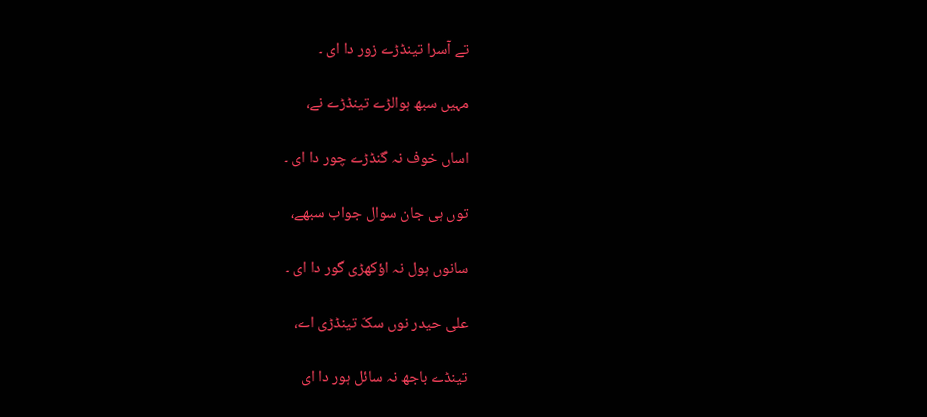تے آسرا تینڈڑے زور دا ای ۔

مہیں سبھ ہوالڑے تینڈڑے نے،

اساں خوف نہ گنڈڑے چور دا ای ۔

توں ہی جان سوال جواب سبھے،

سانوں ہول نہ اؤکھڑی گور دا ای ۔

علی حیدر نوں سکّ تینڈڑی اے،

تینڈے باجھ نہ سائل ہور دا ای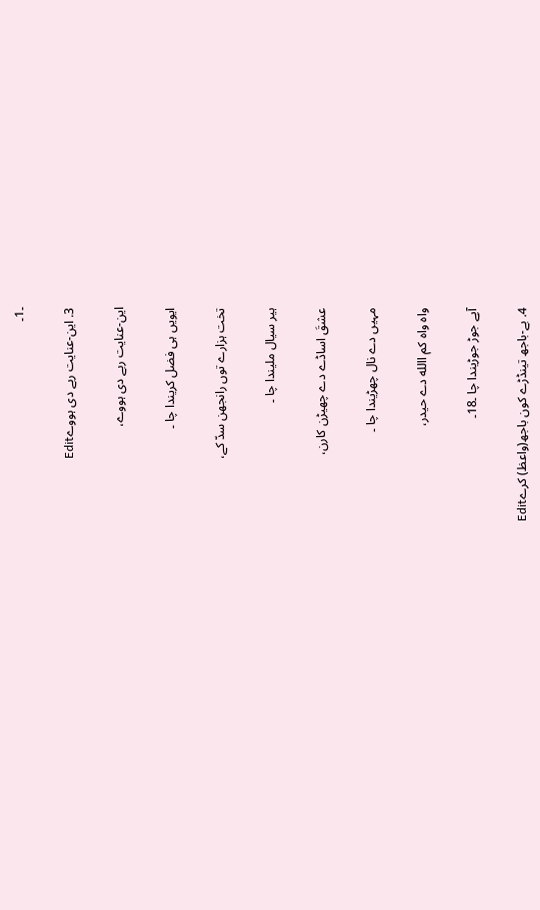۔1۔

3. این-عنایت ربے دی ہووےEdit

این-عنایت ربے دی ہووے،

ایویں ہی فضل کریندا چا ۔

تخت ہزارے توں رانجھن سدّ کے،

ہیر سیال ملیندا چا ۔

عشقَ اساڈے دے چھیڑن کارن،

مہیں دے نال چھڑیندا چا ۔

واہ واہ کم االله دے حیدر،

آپے جوڑ جوڑیندا چا ۔18۔

4. بے-باجھ تینڈڑے کون باجھ(واعظ) کرےEdit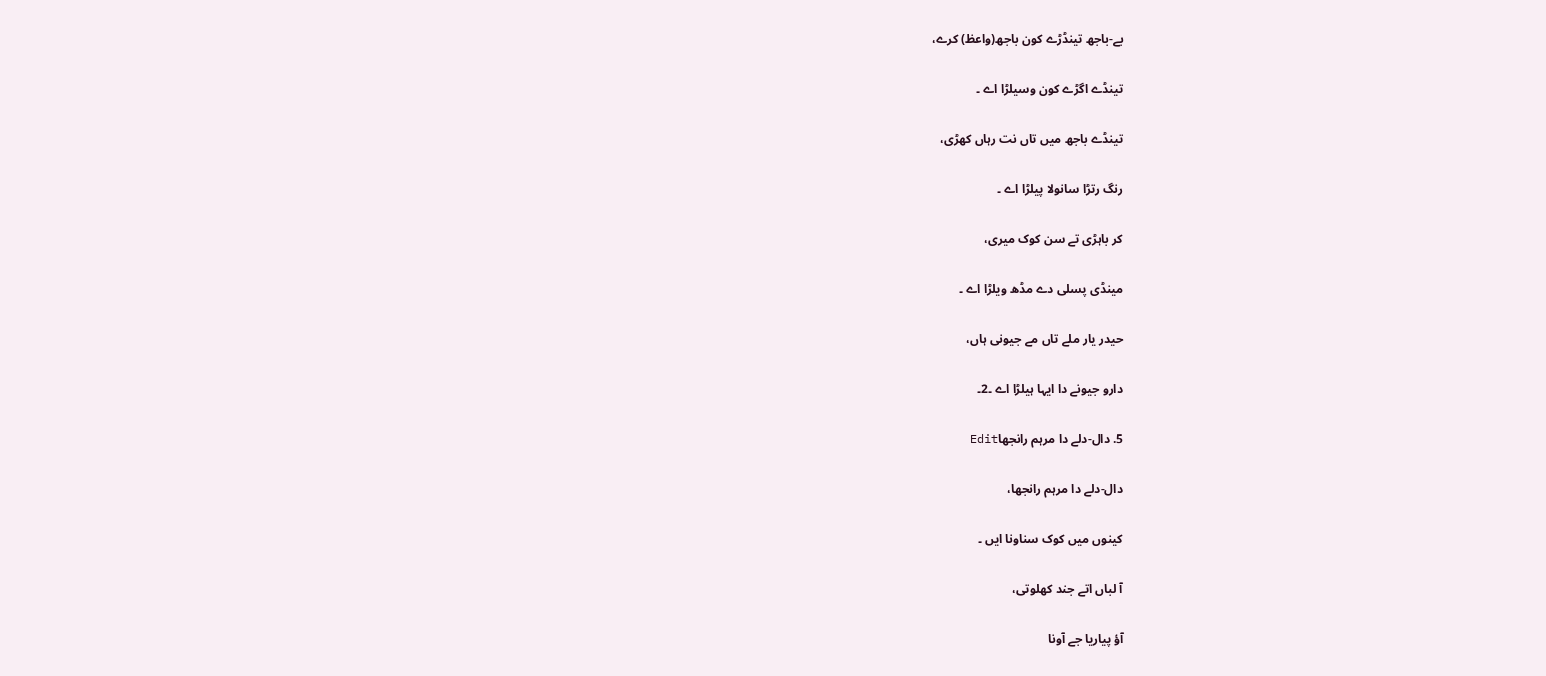بے-باجھ تینڈڑے کون باجھ(واعظ) کرے،

تینڈے اگڑے کون وسیلڑا اے ۔

تینڈے باجھ میں تاں نت رہاں کھڑی،

رنگ رتڑا سانولا پیلڑا اے ۔

کر باہڑی تے سن کوک میری،

مینڈی پسلی دے مڈھ ویلڑا اے ۔

حیدر یار ملے تاں مے جیونی ہاں،

دارو جیونے دا ایہا ہیلڑا اے ۔2۔

5. دال-دلے دا مرہم رانجھاEdit

دال-دلے دا مرہم رانجھا،

کینوں میں کوک سناونا ایں ۔

آ لباں اتے جند کھلوتی،

آؤ پیاریا جے آونا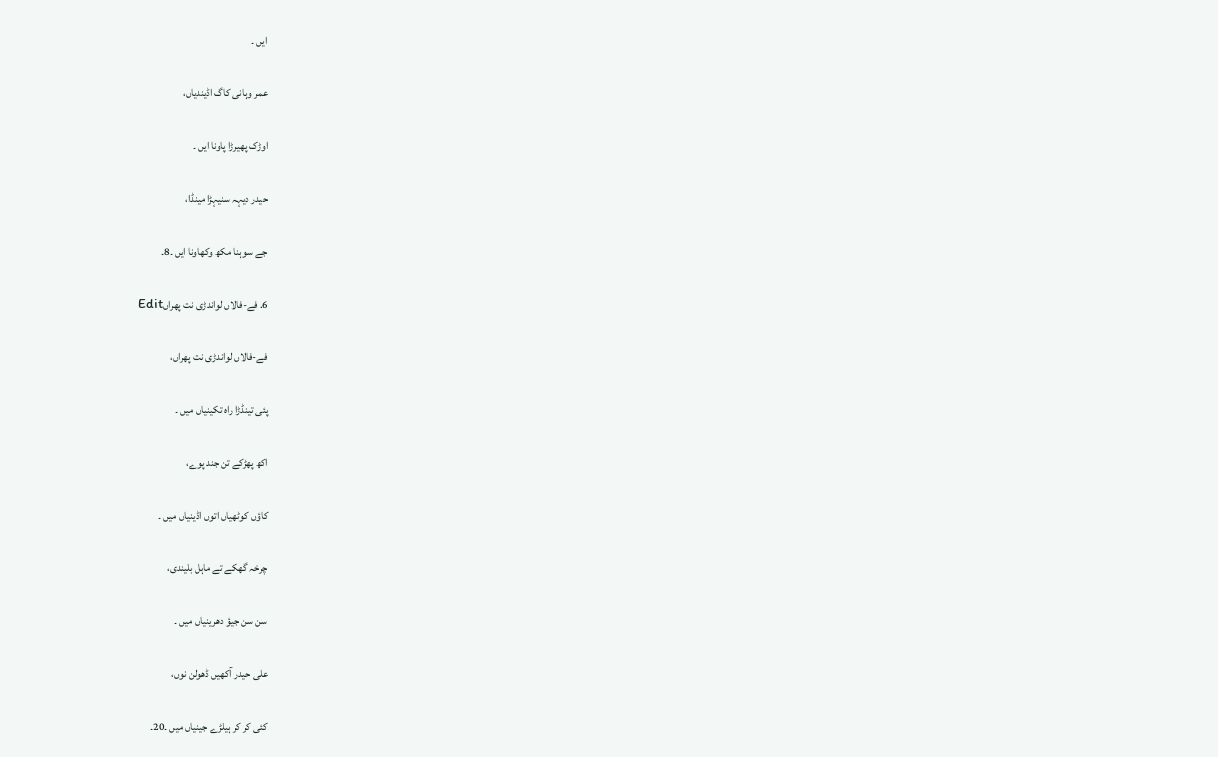ایں ۔

عمر وہانی کاگ اڈیندیاں،

اوڑک پھیرڑا پاونا ایں ۔

حیدر دیہہ سنیہڑا مینڈا،

جے سوہنا مکھ وکھاونا ایں ۔8۔

6. فے-فالاں لواندڑی نت پھراںEdit

فے-فالاں لواندڑی نت پھراں،

پئی تینڈڑا راہ تکینیاں میں ۔

اکھ پھڑکے تن جند پوے،

کاؤں کوٹھیاں اتوں اڈینیاں میں ۔

چرخہ گھکے تے ماہل بلیندی،

سن سن جیؤ دھرینیاں میں ۔

علی حیدر آکھیں ڈھولن نوں،

کئی کر کر ہیلڑے جینیاں میں ۔20۔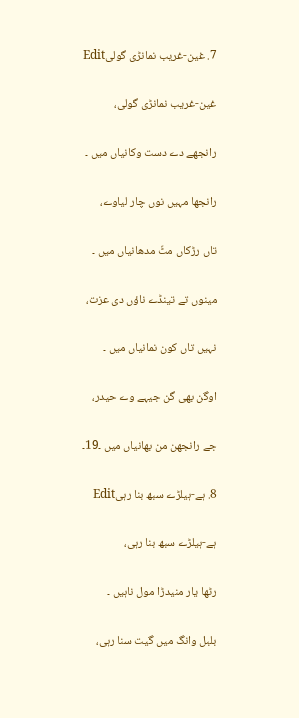7. غین-غریب نمانڑی گولیEdit

غین-غریب نمانڑی گولی،

رانجھے دے دست وکانیاں میں ۔

رانجھا مہیں نوں چار لیاوے،

تاں رڑکاں مٹّ مدھانیاں میں ۔

مینوں تے تینڈے ناؤں دی عزت،

نہیں تاں کون نمانیاں میں ۔

اوگن بھی گن جیہے وے حیدر،

جے رانجھن من بھانیاں میں ۔19۔

8. ہے-ہیلڑے سبھ بنا رہیEdit

ہے-ہیلڑے سبھ بنا رہی،

رٹھا یار منیدڑا مول ناہیں ۔

بلبل وانگ میں گیت سنا رہی،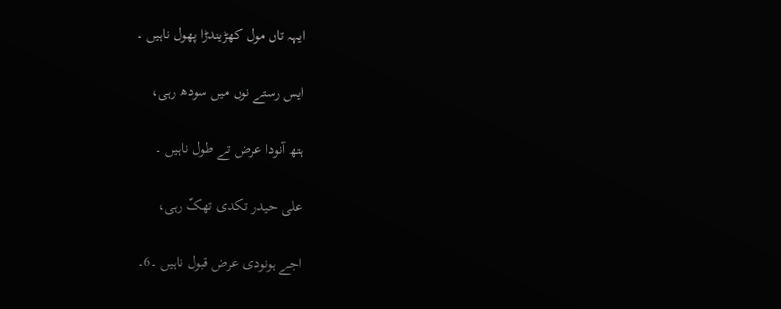ایہہ تاں مول کھڑیندڑا پھول ناہیں ۔

ایس رستے نوں میں سودھ رہی،

ہتھ آنودا عرض تے طول ناہیں ۔

علی حیدر تکدی تھکّ رہی،

اجے ہونودی عرض قبول ناہیں ۔6۔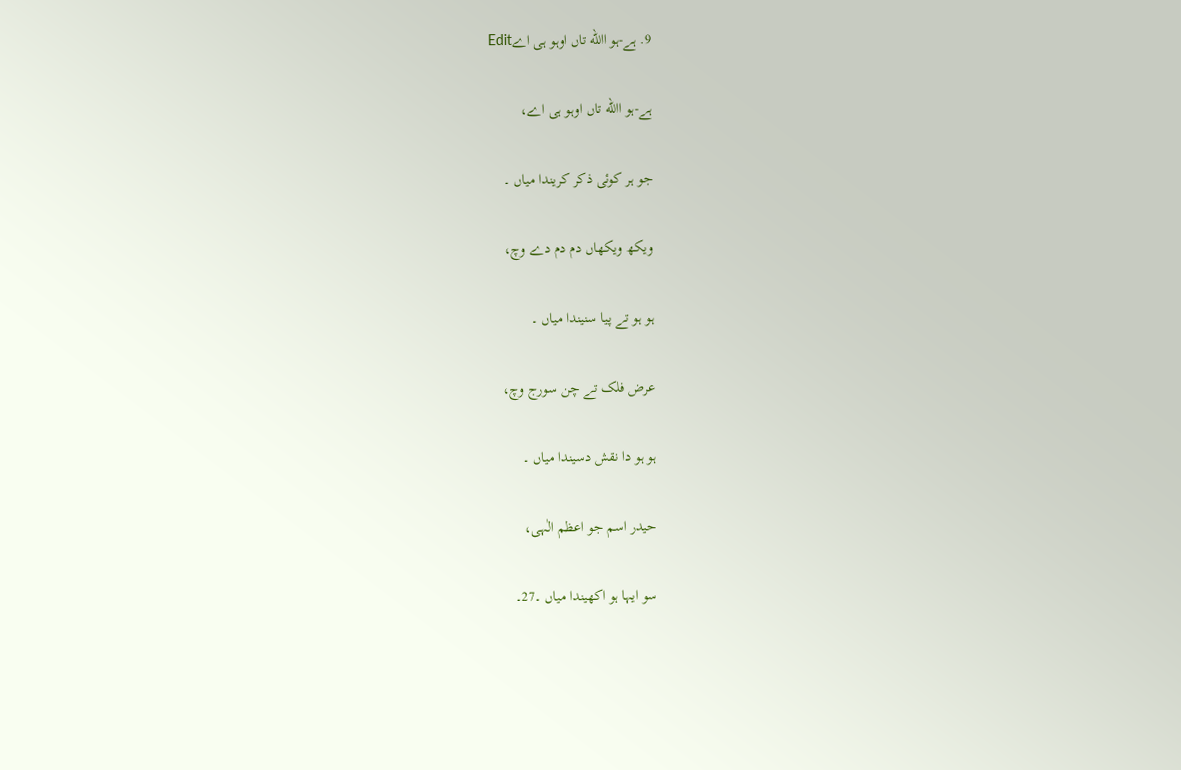9. ہے-ہو االله تاں اوہو ہی اےEdit

ہے-ہو االله تاں اوہو ہی اے،

جو ہر کوئی ذکر کریندا میاں ۔

ویکھ ویکھاں دم دم دے وچ،

ہو ہو تے پیا سنیندا میاں ۔

عرض فلک تے چن سورج وچ،

ہو ہو دا نقش دسیندا میاں ۔

حیدر اسم جو اعظم الٰہی،

سو ایہا ہو اکھیندا میاں ۔27۔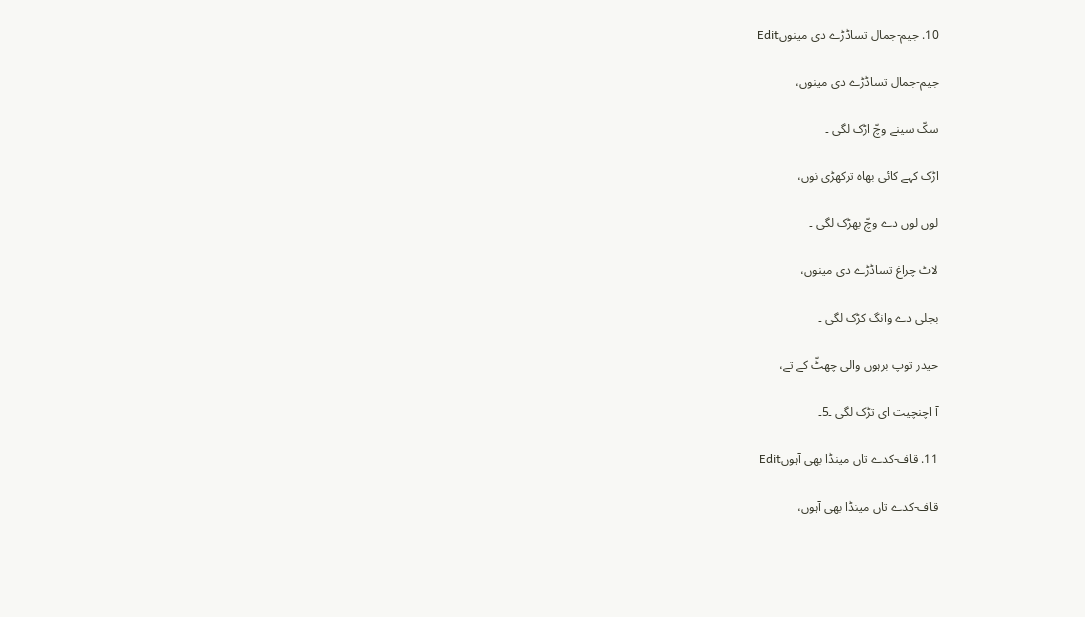10. جیم-جمال تساڈڑے دی مینوںEdit

جیم-جمال تساڈڑے دی مینوں،

سکّ سینے وچّ اڑک لگی ۔

اڑک کہے کائی بھاہ ترکھڑی نوں،

لوں لوں دے وچّ بھڑک لگی ۔

لاٹ چراغ تساڈڑے دی مینوں،

بجلی دے وانگ کڑک لگی ۔

حیدر توپ برہوں والی چھٹّ کے تے،

آ اچنچیت ای تڑک لگی ۔5۔

11. قاف-کدے تاں مینڈا بھی آہوںEdit

قاف-کدے تاں مینڈا بھی آہوں،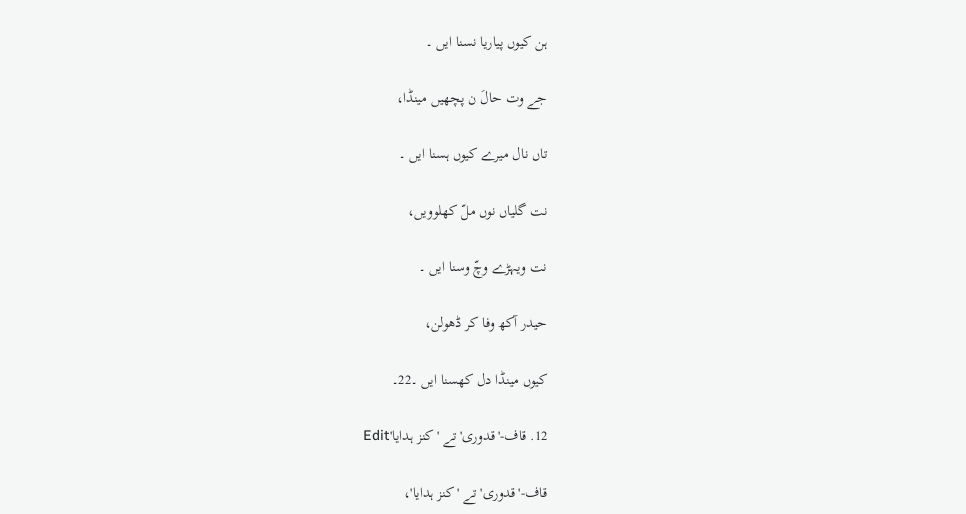ہن کیوں پیاریا نسنا ایں ۔

جے وت حالَ ن پچھیں مینڈا،

تاں نال میرے کیوں ہسنا ایں ۔

نت گلیاں نوں ملّ کھلوویں،

نت ویہڑے وچّ وسنا ایں ۔

حیدر آکھ وفا کر ڈھولن،

کیوں مینڈا دل کھسنا ایں ۔22۔

12. قاف-'قدوری' تے 'کنز ہدایا'Edit

قاف-'قدوری' تے 'کنز ہدایا'،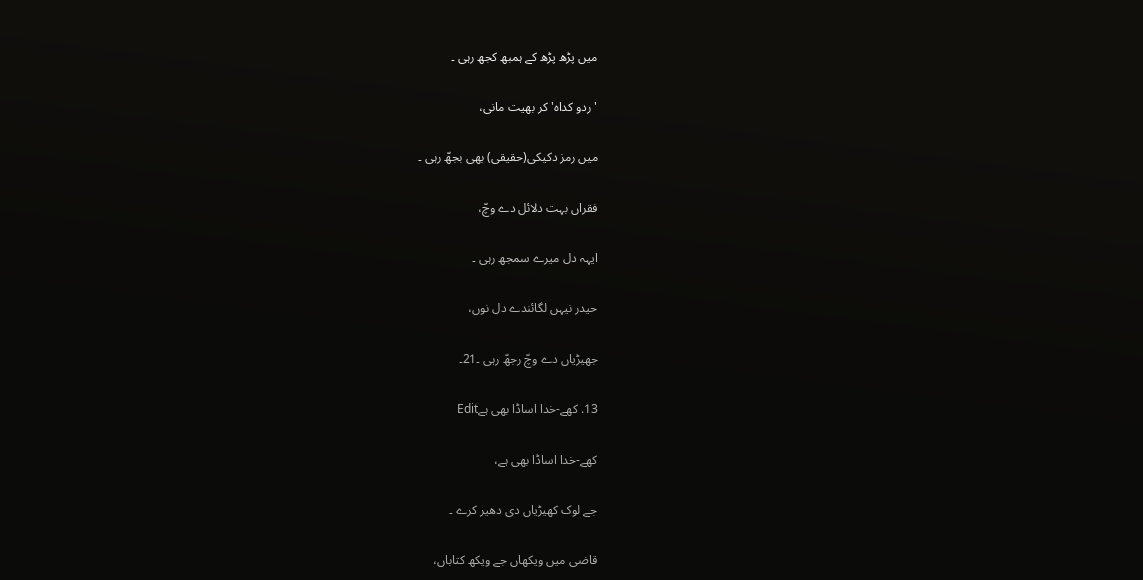میں پڑھ پڑھ کے ہمبھ کجھ رہی ۔

'ردو کداہ' کر بھیت مانی،

میں رمز دکیکی(حقیقی) بھی بجھّ رہی ۔

فقراں بہت دلائل دے وچّ،

ایہہ دل میرے سمجھ رہی ۔

حیدر نیہں لگائندے دل نوں،

جھیڑیاں دے وچّ رجھّ رہی ۔21۔

13. کھے-خدا اساڈا بھی ہےEdit

کھے-خدا اساڈا بھی ہے،

جے لوک کھیڑیاں دی دھیر کرے ۔

قاضی میں ویکھاں جے ویکھ کتاباں،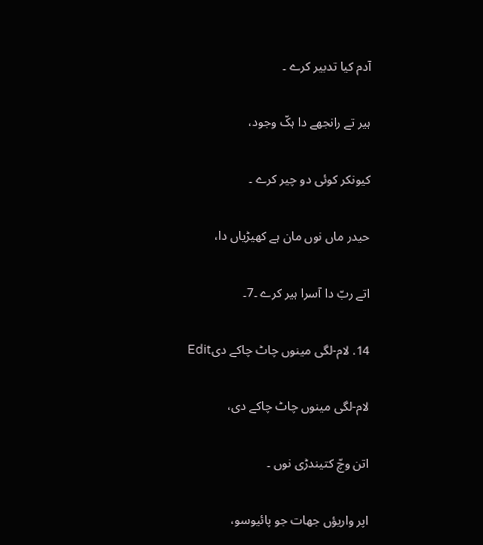آدم کیا تدبیر کرے ۔

ہیر تے رانجھے دا ہکّ وجود،

کیونکر کوئی دو چیر کرے ۔

حیدر ماں نوں مان ہے کھیڑیاں دا،

اتے ربّ دا آسرا ہیر کرے ۔7۔

14. لام-لگی مینوں چاٹ چاکے دیEdit

لام-لگی مینوں چاٹ چاکے دی،

اتن وچّ کتیندڑی نوں ۔

اپر واریؤں جھات جو پائیوسو،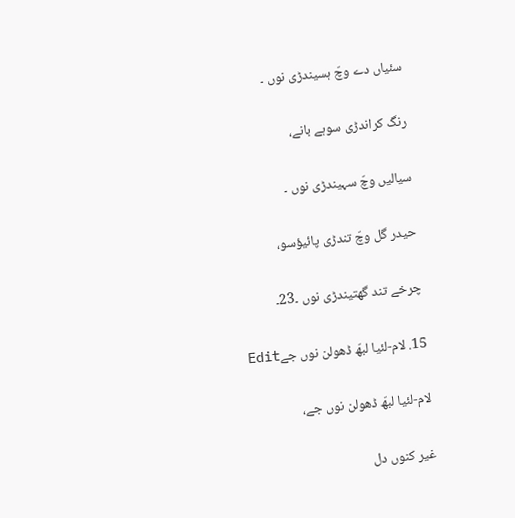سئیاں دے وچّ ہسیندڑی نوں ۔

رنگ کراندڑی سوہے بانے،

سیالیں وچّ سہیندڑی نوں ۔

حیدر گل وچّ تندڑی پائیؤسو،

چرخے تند گھتیندڑی نوں ۔23۔

15. لام-لئیا لبھّ ڈھولن نوں جےEdit

لام-لئیا لبھّ ڈھولن نوں جے،

غیر کنوں دل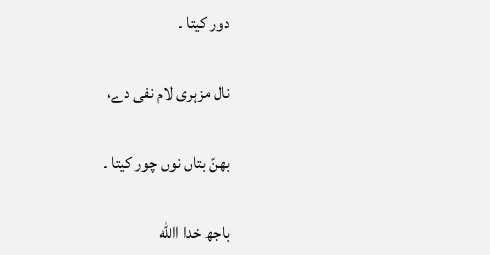دور کیتا ۔

نال مزہری لام نفی دے،

بھنّ بتاں نوں چور کیتا ۔

باجھ خدا االله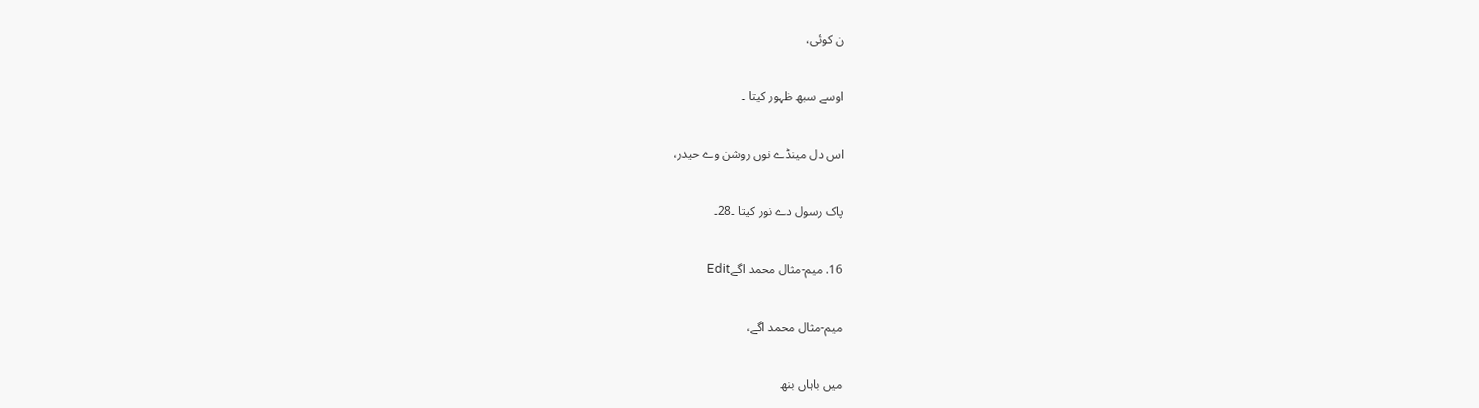ن کوئی،

اوسے سبھ ظہور کیتا ۔

اس دل مینڈے نوں روشن وے حیدر،

پاک رسول دے نور کیتا ۔28۔

16. میم-مثال محمد اگےEdit

میم-مثال محمد اگے،

میں باہاں بنھ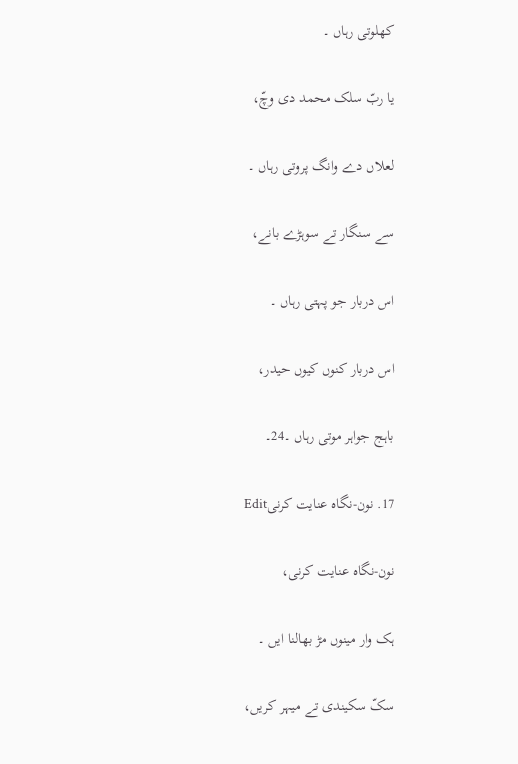کھلوتی رہاں ۔

یا ربّ سلک محمد دی وچّ،

لعلاں دے وانگ پروتی رہاں ۔

سے سنگار تے سوہڑے بانے،

اس دربار جو پہتی رہاں ۔

اس دربار کنوں کیوں حیدر،

باہج جواہر موتی رہاں ۔24۔

17. نون-نگاہ عنایت کرنیEdit

نون-نگاہ عنایت کرنی،

ہک وار مینوں مڑ بھالنا ایں ۔

سکّ سکیندی تے میہر کریں،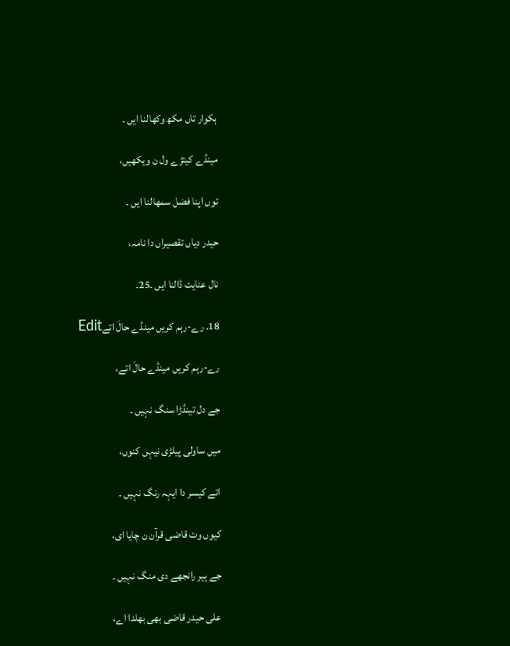ہکوار تاں مکھ وکھالنا ایں ۔

مینڈے کیتڑے ول ن ویکھیں،

توں اپنا فضل سمھالنا ایں ۔

حیدر دیاں تقصیراں دا نامہ،

نال عنایت ڈالنا ایں ۔25۔

18. رے-رہم کریں مینڈے حالَ اتےEdit

رے-رہم کریں مینڈے حالَ اتے،

جے دل تینڈڑا سنگ نہیں ۔

میں ساولی پیلڑی نیہں کنوں،

اتے کیسر دا ایہہ رنگ نہیں ۔

کیوں وت قاضی قرآن ن چایا ای،

جے ہیر رانجھے دی منگ نہیں ۔

علی حیدر قاضی بھی بھلدا اے،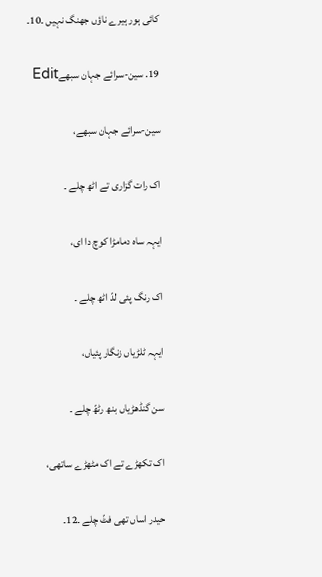کائی ہور ہیرے ناؤں جھنگ نہیں ۔10۔

19. سین-سرائے جہان سبھےEdit

سین-سرائے جہان سبھے،

اک رات گزاری تے اٹھ چلے ۔

ایہہ ساہ دمامڑا کوچ دا ای،

اک رنگ پئی لدّ اٹھ چلے ۔

ایہہ ٹلڑیاں زنگار پئیاں،

سن گنڈھڑیاں بنھ رٹھّ چلے ۔

اک تکھڑے تے اک مٹھڑے ساتھی،

حیدر اساں تھی فٹّ چلے ۔12۔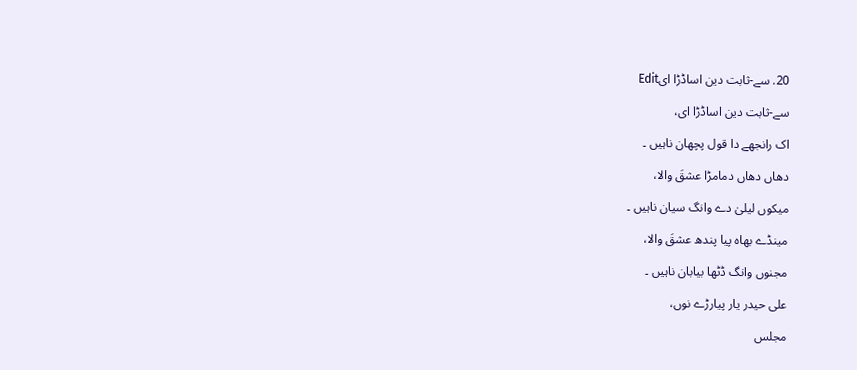20. سے-ثابت دین اساڈڑا ایEdit

سے-ثابت دین اساڈڑا ای،

اک رانجھے دا قول پچھان ناہیں ۔

دھاں دھاں دمامڑا عشقَ والا،

میکوں لیلیٰ دے وانگ سیان ناہیں ۔

مینڈے بھاہ پیا پندھ عشقَ والا،

مجنوں وانگ ڈٹھا بیابان ناہیں ۔

علی حیدر یار پیارڑے نوں،

مجلس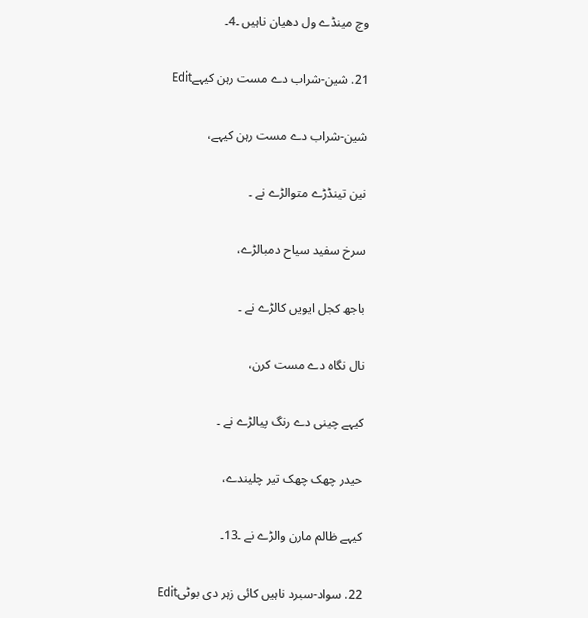وچ مینڈے ول دھیان ناہیں ۔4۔

21. شین-شراب دے مست رہن کیہےEdit

شین-شراب دے مست رہن کیہے،

نین تینڈڑے متوالڑے نے ۔

سرخ سفید سیاح دمبالڑے،

باجھ کجل ایویں کالڑے نے ۔

نال نگاہ دے مست کرن،

کیہے چینی دے رنگ پیالڑے نے ۔

حیدر چھک چھک تیر چلیندے،

کیہے ظالم مارن والڑے نے ۔13۔

22. سواد-سبرد ناہیں کائی زہر دی بوٹیEdit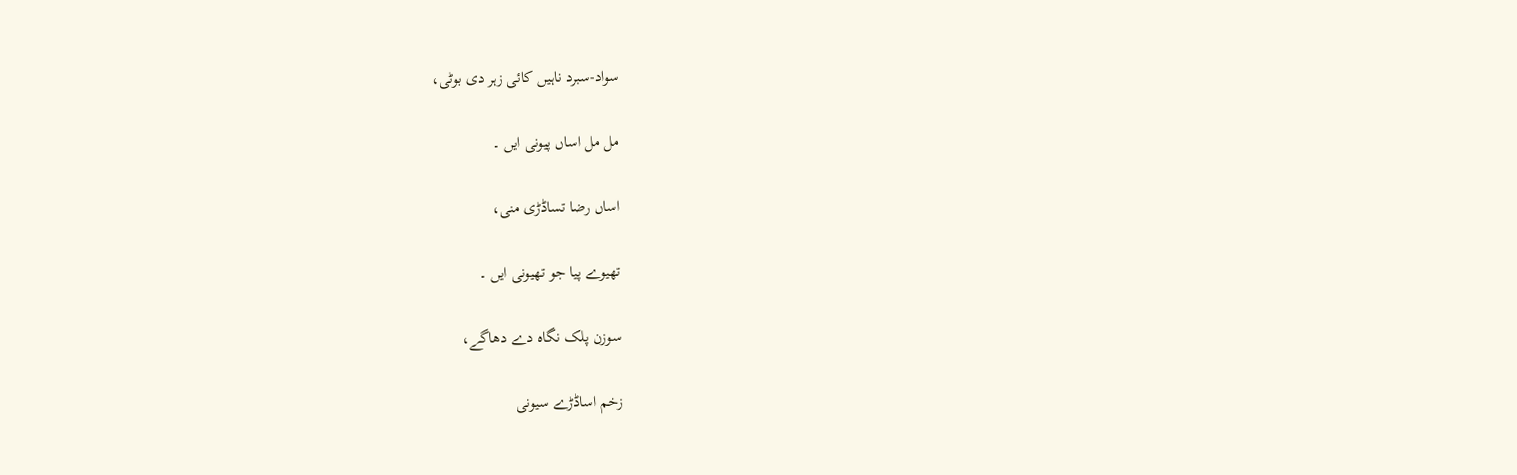سواد-سبرد ناہیں کائی زہر دی بوٹی،

مل مل اساں پیونی ایں ۔

اساں رضا تساڈڑی منی،

تھیوے پیا جو تھیونی ایں ۔

سوزن پلک نگاہ دے دھاگے،

زخم اساڈڑے سیونی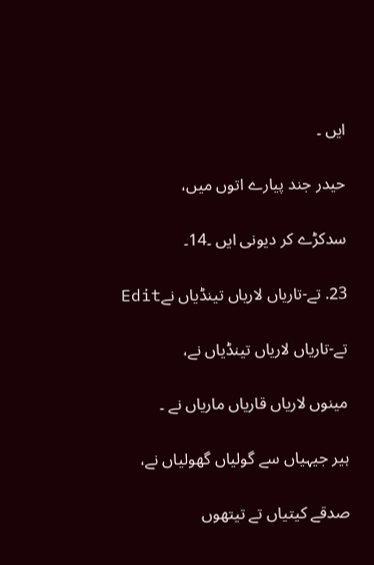ایں ۔

حیدر جند پیارے اتوں میں،

سدکڑے کر دیونی ایں ۔14۔

23. تے-تاریاں لاریاں تینڈیاں نےEdit

تے-تاریاں لاریاں تینڈیاں نے،

مینوں لاریاں قاریاں ماریاں نے ۔

ہیر جیہیاں سے گولیاں گھولیاں نے،

صدقے کیتیاں تے تیتھوں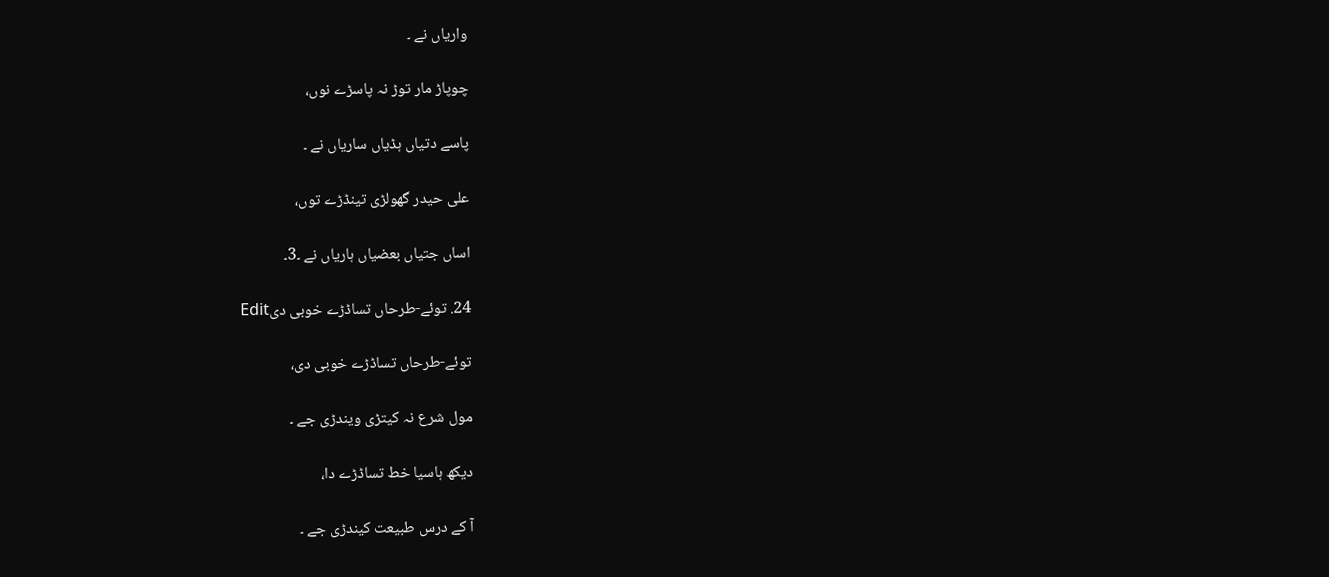واریاں نے ۔

چوپاڑ مار توڑ نہ پاسڑے نوں،

پاسے دتیاں ہڈیاں ساریاں نے ۔

علی حیدر گھولڑی تینڈڑے توں،

اساں جتیاں بعضیاں ہاریاں نے ۔3۔

24. توئے-طرحاں تساڈڑے خوبی دیEdit

توئے-طرحاں تساڈڑے خوبی دی،

مول شرع نہ کیتڑی ویندڑی جے ۔

دیکھ ہاسیا خط تساڈڑے دا،

آ کے درس طبیعت کیندڑی جے ۔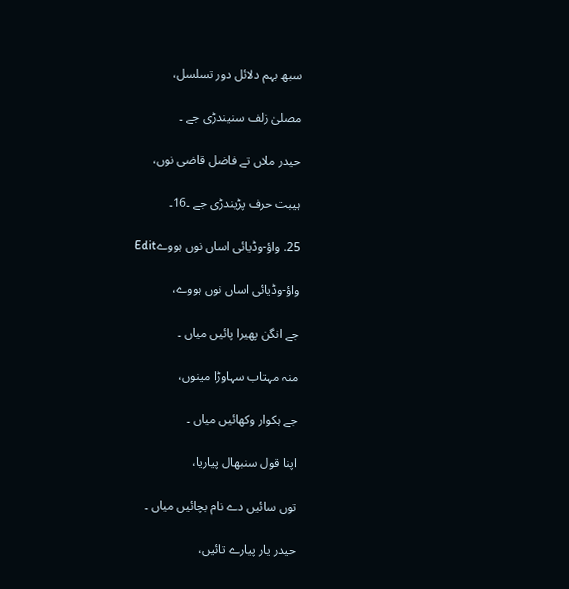سبھ بہم دلائل دور تسلسل،

مصلیٰ زلف سنیندڑی جے ۔

حیدر ملاں تے فاضل قاضی نوں،

ہیبت حرف پڑیندڑی جے ۔16۔

25. واؤ-وڈیائی اساں نوں ہووےEdit

واؤ-وڈیائی اساں نوں ہووے،

جے انگن پھیرا پائیں میاں ۔

منہ مہتاب سہاوڑا مینوں،

جے ہکوار وکھائیں میاں ۔

اپنا قول سنبھال پیاریا،

توں سائیں دے نام بچائیں میاں ۔

حیدر یار پیارے تائیں،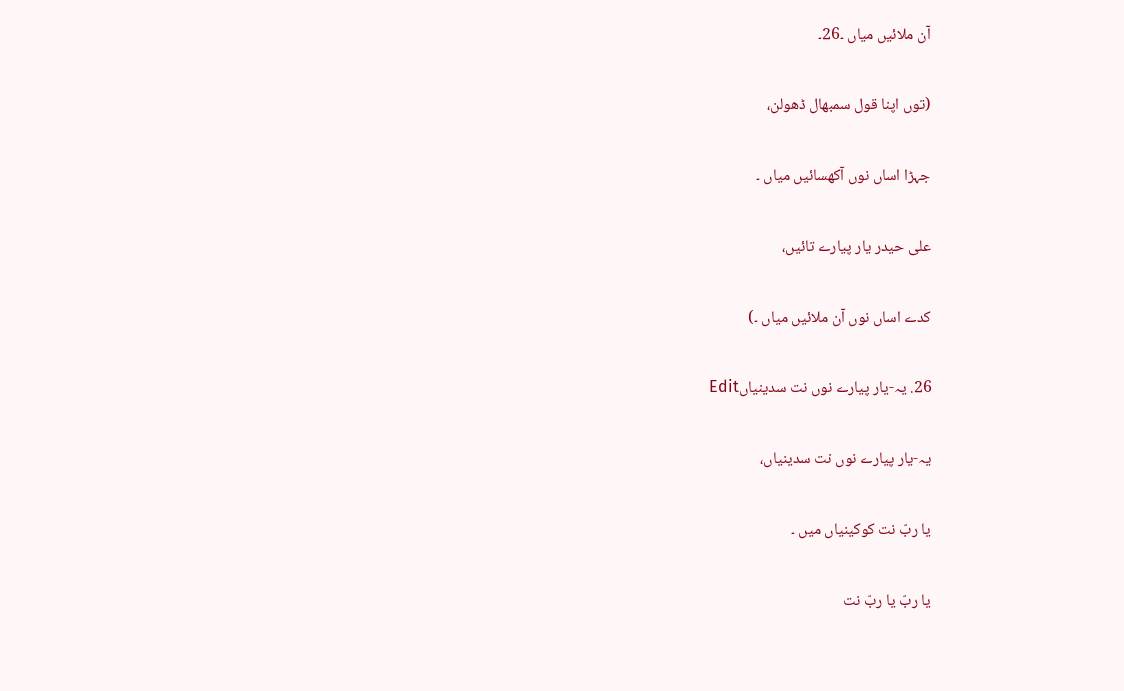آن ملائیں میاں ۔26۔

(توں اپنا قول سمبھال ڈھولن،

جہڑا اساں نوں آکھسائیں میاں ۔

علی حیدر یار پیارے تائیں،

کدے اساں نوں آن ملائیں میاں ۔)

26. یہ-یار پیارے نوں نت سدینیاںEdit

یہ-یار پیارے نوں نت سدینیاں،

یا ربّ نت کوکینیاں میں ۔

یا ربّ یا ربّ نت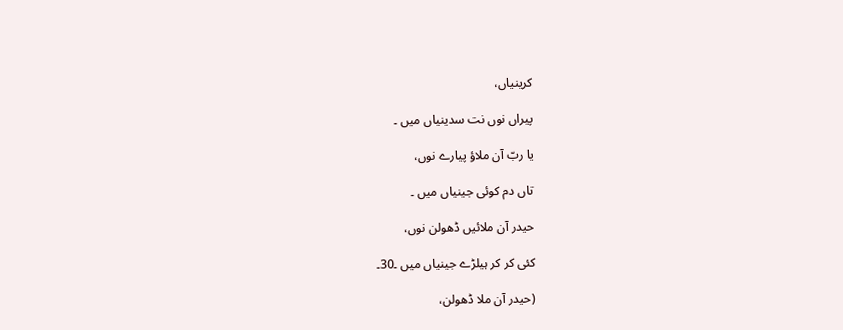کرینیاں،

پیراں نوں نت سدینیاں میں ۔

یا ربّ آن ملاؤ پیارے نوں،

تاں دم کوئی جینیاں میں ۔

حیدر آن ملائیں ڈھولن نوں،

کئی کر کر ہیلڑے جینیاں میں ۔30۔

(حیدر آن ملا ڈھولن،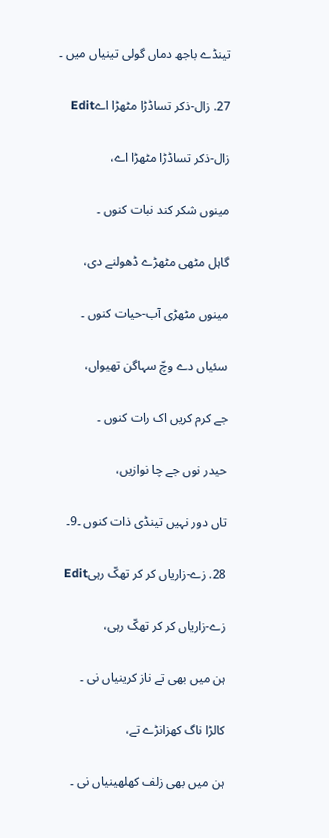تینڈے باجھ دماں گولی تینیاں میں ۔

27. زال-ذکر تساڈڑا مٹھڑا اےEdit

زال-ذکر تساڈڑا مٹھڑا اے،

مینوں شکر کند نبات کنوں ۔

گاہل مٹھی مٹھڑے ڈھولنے دی،

مینوں مٹھڑی آب-حیات کنوں ۔

سئیاں دے وچّ سہاگن تھیواں،

جے کرم کریں اک رات کنوں ۔

حیدر نوں جے چا نوازیں،

تاں دور نہیں تینڈی ذات کنوں ۔9۔

28. زے-زاریاں کر کر تھکّ رہیEdit

زے-زاریاں کر کر تھکّ رہی،

ہن میں بھی تے ناز کرینیاں نی ۔

کالڑا ناگ کھزانڑے تے،

ہن میں بھی زلف کھلھینیاں نی ۔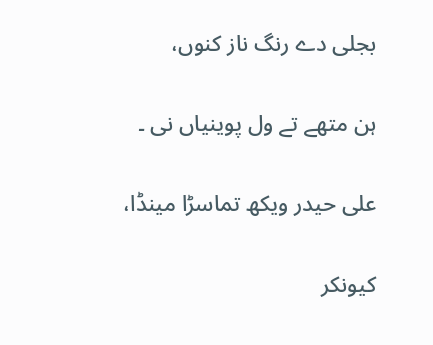بجلی دے رنگ ناز کنوں،

ہن متھے تے ول پوینیاں نی ۔

علی حیدر ویکھ تماسڑا مینڈا،

کیونکر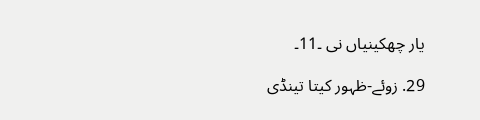یار چھکینیاں نی ۔11۔

29. زوئے-ظہور کیتا تینڈی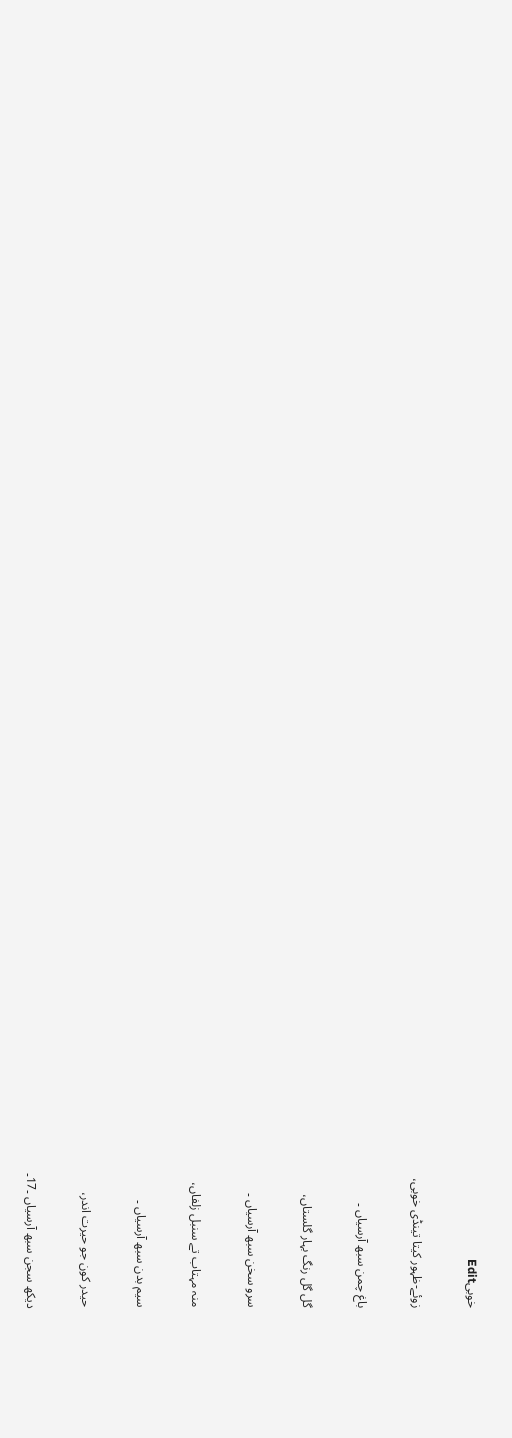خوبیEdit

زوئے-ظہور کیتا تینڈی خوبی،

باغ چمن سبھ آرسیاں ۔

گل گل رنگ بہار گلستاں،

سرو سخن سبھ آرسیاں ۔

منہ مہتاب تے سنبل زلفاں،

سیم بدن سبھ آرسیاں ۔

حیدر کون جو حیرت اندر،

دیکھ سجن سبھ آرسیاں ۔17۔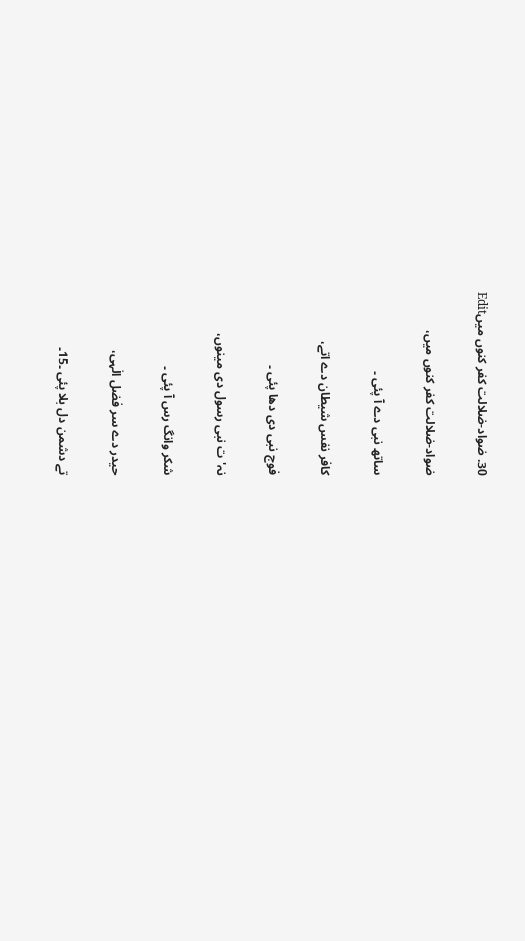30. ضواد-ضلالت کفر کنوں میںEdit

ضواد-ضلالت کفر کنوں میں،

ساتھ نبی دے آ پئی ۔

کافر نفس شیطان دے اتے،

فوج نبی دی دھا پئی ۔

نہ'ت نبی رسول دی مینوں،

شکر وانگ رس آ پئی ۔

حیدر دے سر فضل الٰہی،

تے دشمن دل بلا پئی ۔15۔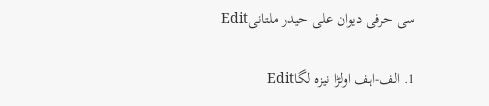سی حرفی دیوان علی حیدر ملتانیEdit

1. الف-اہف اولڑا نیزہ لگاEdit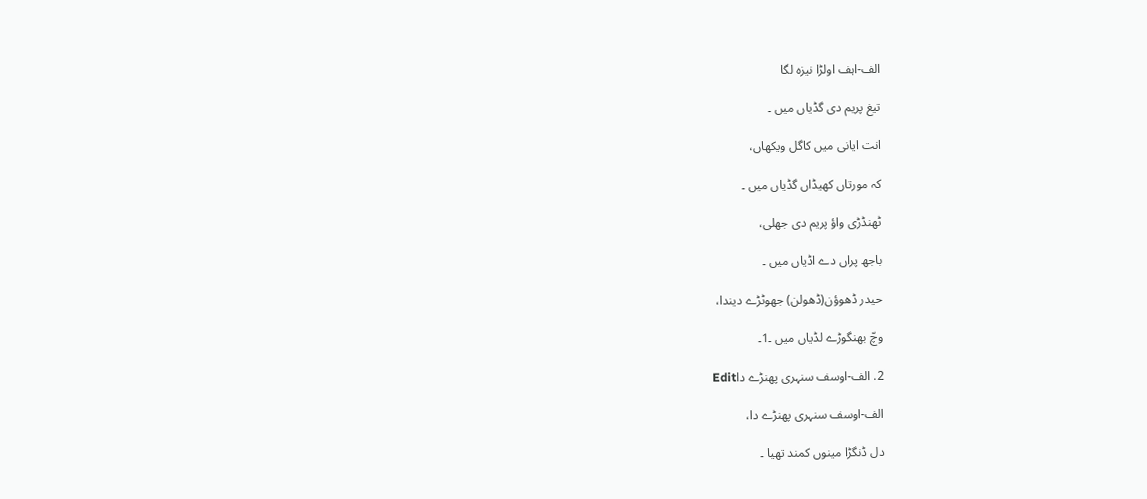الف-اہف اولڑا نیزہ لگا

تیغ پریم دی گڈیاں میں ۔

انت ایانی میں کاگل ویکھاں،

کہ مورتاں کھیڈاں گڈیاں میں ۔

ٹھنڈڑی واؤ پریم دی جھلی،

باجھ پراں دے اڈیاں میں ۔

حیدر ڈھوؤن(ڈھولن) جھوٹڑے دیندا،

وچّ بھنگوڑے لڈیاں میں ۔1۔

2. الف-اوسف سنہری پھنڑے داEdit

الف-اوسف سنہری پھنڑے دا،

دل ڈنگڑا مینوں کمند تھیا ۔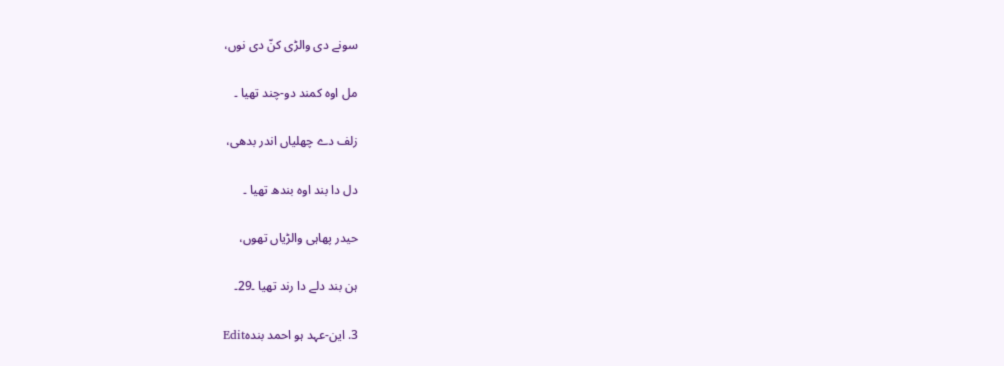سونے دی والڑی کنّ دی نوں،

مل اوہ کمند دو-چند تھیا ۔

زلف دے چھلیاں اندر بدھی،

دل دا بند اوہ بندھ تھیا ۔

حیدر پھاہی والڑیاں تھوں،

ہن بند دلے دا رند تھیا ۔29۔

3. این-عہد ہو احمد بندہEdit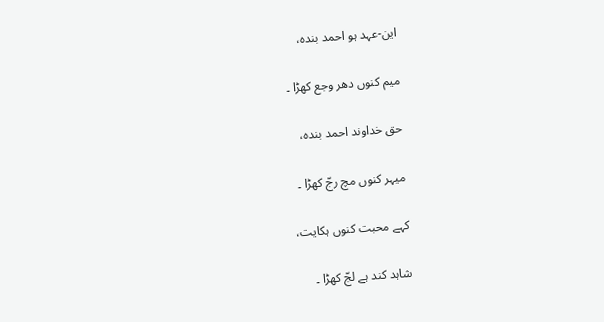این-عہد ہو احمد بندہ،

میم کنوں دھر وجع کھڑا ۔

حق خداوند احمد بندہ،

میہر کنوں مچ رجّ کھڑا ۔

کہے محبت کنوں ہکایت،

شاہد کند ہے لجّ کھڑا ۔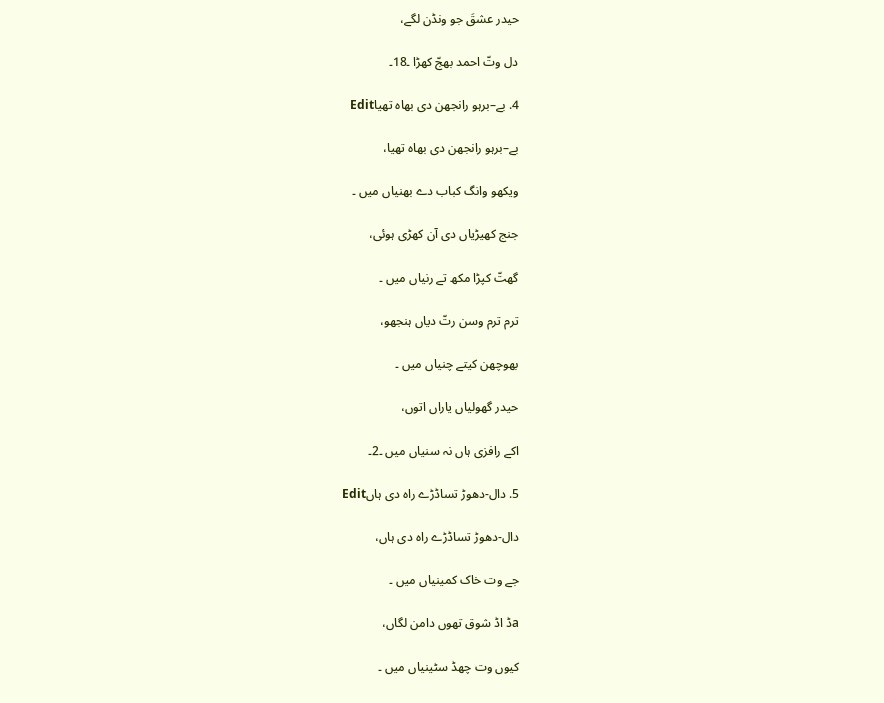حیدر عشقَ جو ونڈن لگے،

دل وتّ احمد بھجّ کھڑا ۔18۔

4. بے–برہو رانجھن دی بھاہ تھیاEdit

بے–برہو رانجھن دی بھاہ تھیا،

ویکھو وانگ کباب دے بھنیاں میں ۔

جنج کھیڑیاں دی آن کھڑی ہوئی،

گھتّ کپڑا مکھ تے رنیاں میں ۔

ترم ترم وسن رتّ دیاں ہنجھو،

بھوچھن کیتے چنیاں میں ۔

حیدر گھولیاں یاراں اتوں،

اکے رافزی ہاں نہ سنیاں میں ۔2۔

5. دال-دھوڑ تساڈڑے راہ دی ہاںEdit

دال-دھوڑ تساڈڑے راہ دی ہاں،

جے وت خاک کمینیاں میں ۔

aڈ اڈ شوق تھوں دامن لگاں،

کیوں وت چھڈ سٹینیاں میں ۔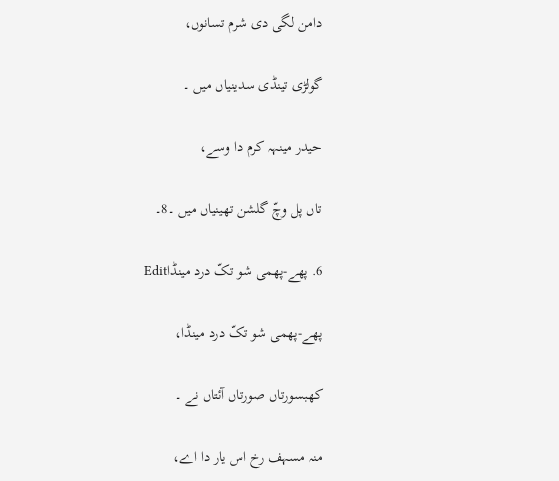دامن لگی دی شرم تسانوں،

گولڑی تینڈی سدینیاں میں ۔

حیدر مینہہ کرم دا وسے،

تاں پل وچّ گلشن تھینیاں میں ۔8۔

6. پھے-پھمی شو تکّ درد مینڈاEdit

پھے-پھمی شو تکّ درد مینڈا،

کھبسورتاں صورتاں آئتاں نے ۔

منہ مسہف رخ اس یار دا اے،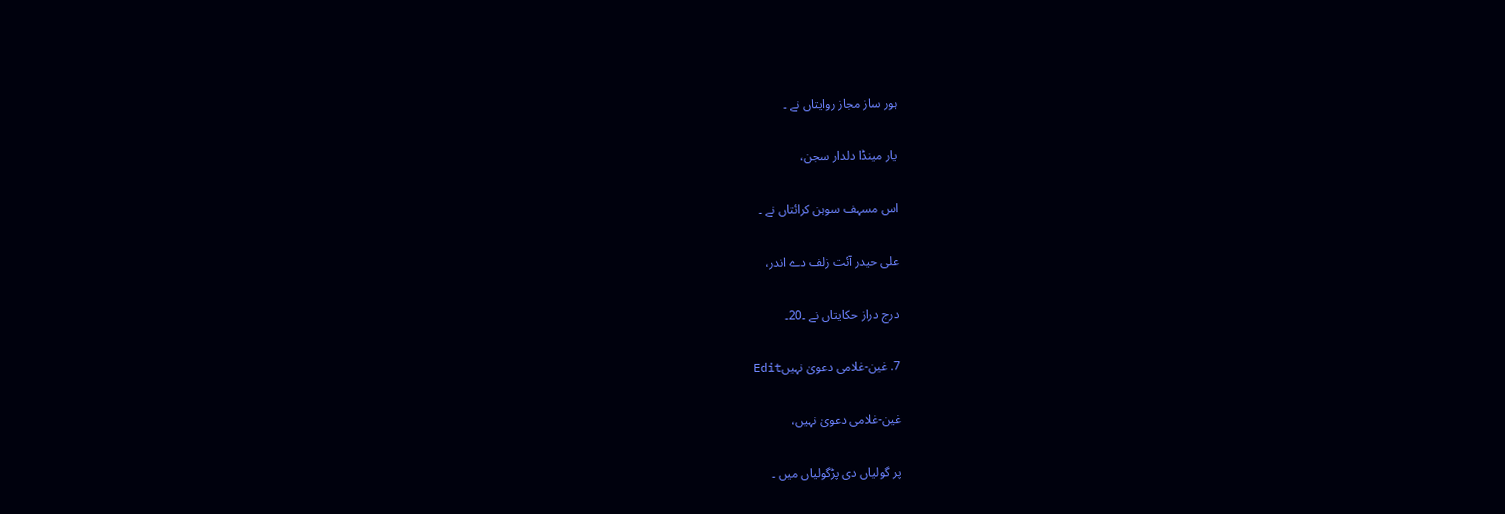ہور ساز مجاز روایتاں نے ۔

یار مینڈا دلدار سجن،

اس مسہف سوہن کرائتاں نے ۔

علی حیدر آئت زلف دے اندر،

درج دراز حکایتاں نے ۔20۔

7. غین-غلامی دعویٰ نہیںEdit

غین-غلامی دعویٰ نہیں،

پر گولیاں دی پڑگولیاں میں ۔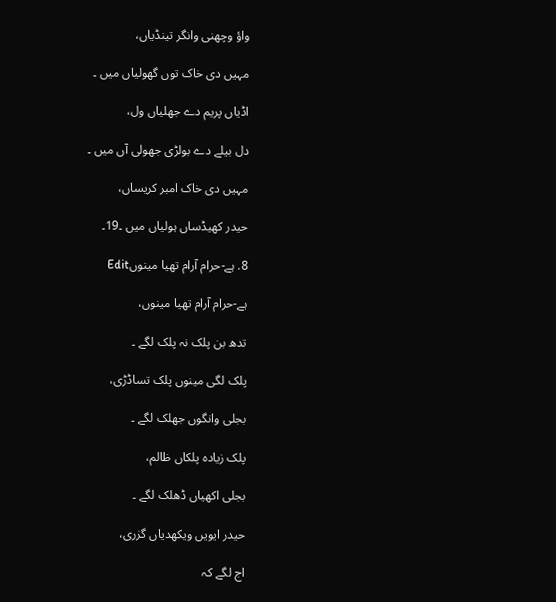واؤ وچھنی وانگر تینڈیاں،

مہیں دی خاک توں گھولیاں میں ۔

اڈیاں پریم دے جھلیاں ول،

دل بیلے دے بولڑی جھولی آں میں ۔

مہیں دی خاک امبر کریساں،

حیدر کھیڈساں ہولیاں میں ۔19۔

8. ہے-حرام آرام تھیا مینوںEdit

ہے-حرام آرام تھیا مینوں،

تدھ بن پلک نہ پلک لگے ۔

پلک لگی مینوں پلک تساڈڑی،

بجلی وانگوں جھلک لگے ۔

پلک زیادہ پلکاں ظالم،

بجلی اکھیاں ڈھلک لگے ۔

حیدر ایویں ویکھدیاں گزری،

اج لگے کہ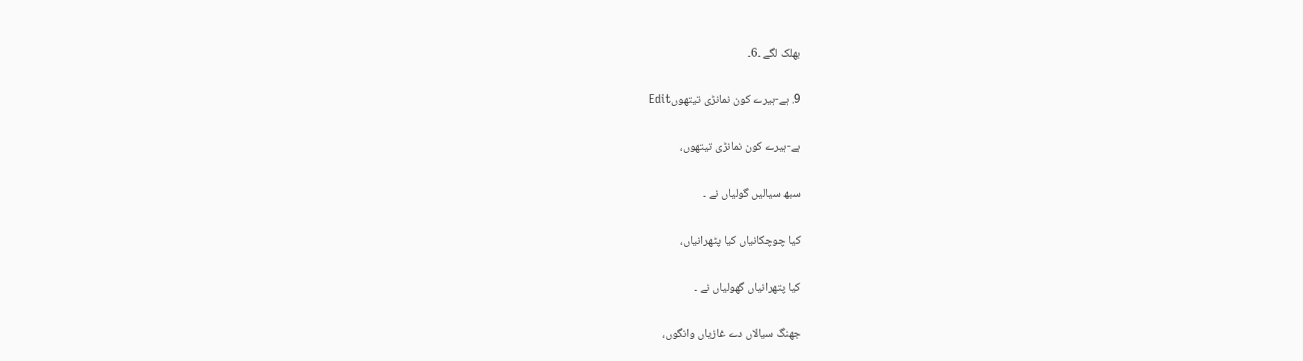بھلک لگے ۔6۔

9. ہے-ہیرے کون نمانڑی تیتھوںEdit

ہے-ہیرے کون نمانڑی تیتھوں،

سبھ سیالیں گولیاں نے ۔

کیا چوچکانیاں کیا پٹھرانیاں،

کیا پتھرانیاں گھولیاں نے ۔

جھنگ سیالاں دے غازیاں وانگوں،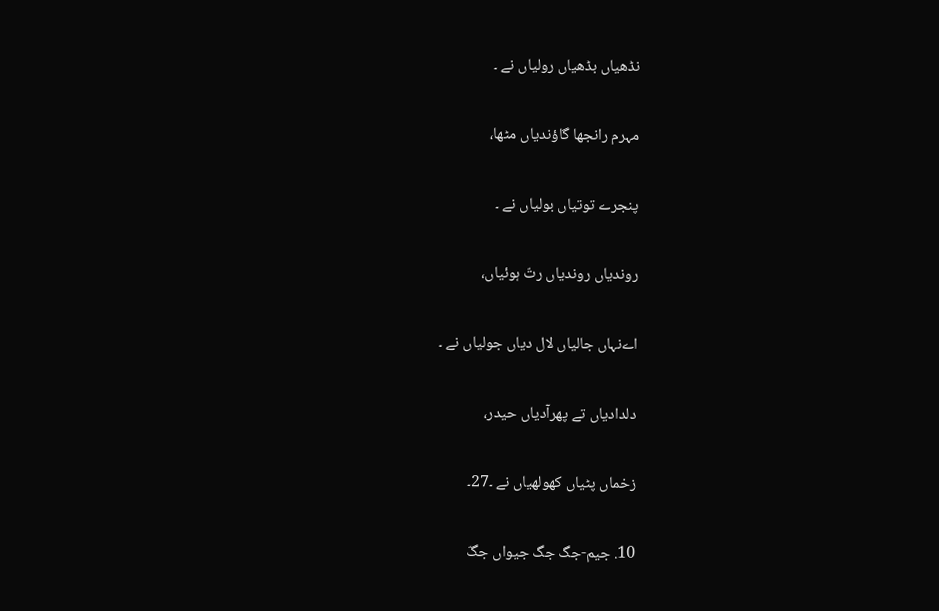نڈھیاں بڈھیاں رولیاں نے ۔

مہرم رانجھا گاؤندیاں مٹھا،

پنجرے توتیاں بولیاں نے ۔

روندیاں روندیاں رتّ ہوئیاں،

اےنہاں جالیاں لال دیاں جولیاں نے ۔

دلدادیاں تے پھرآدیاں حیدر،

زخماں پٹیاں کھولھیاں نے ۔27۔

10. جیم-جگ جگ جیواں جگّ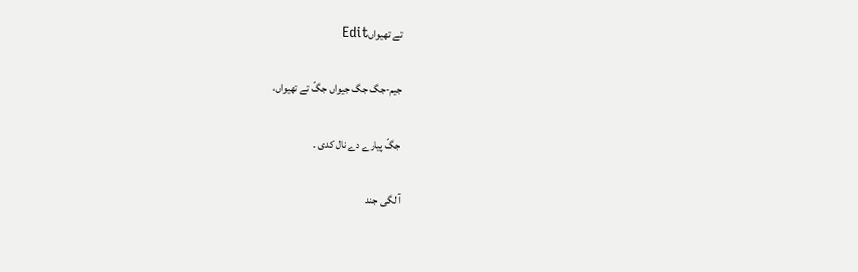تے تھیواںEdit

جیم-جگ جگ جیواں جگّ تے تھیواں،

جگّ پیارے دے نال کدی ۔

آ لگی جند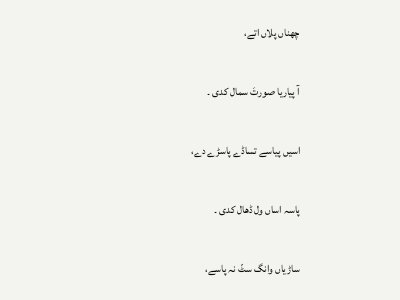چھناں پلاں اتے،

آ پیاریا صورتَ سمال کدی ۔

اسیں پیاسے تساڈے پاسڑے دے،

پاسہ اساں ول ڈھال کدی ۔

ساڑیاں وانگ سٹّ نہ پاسے،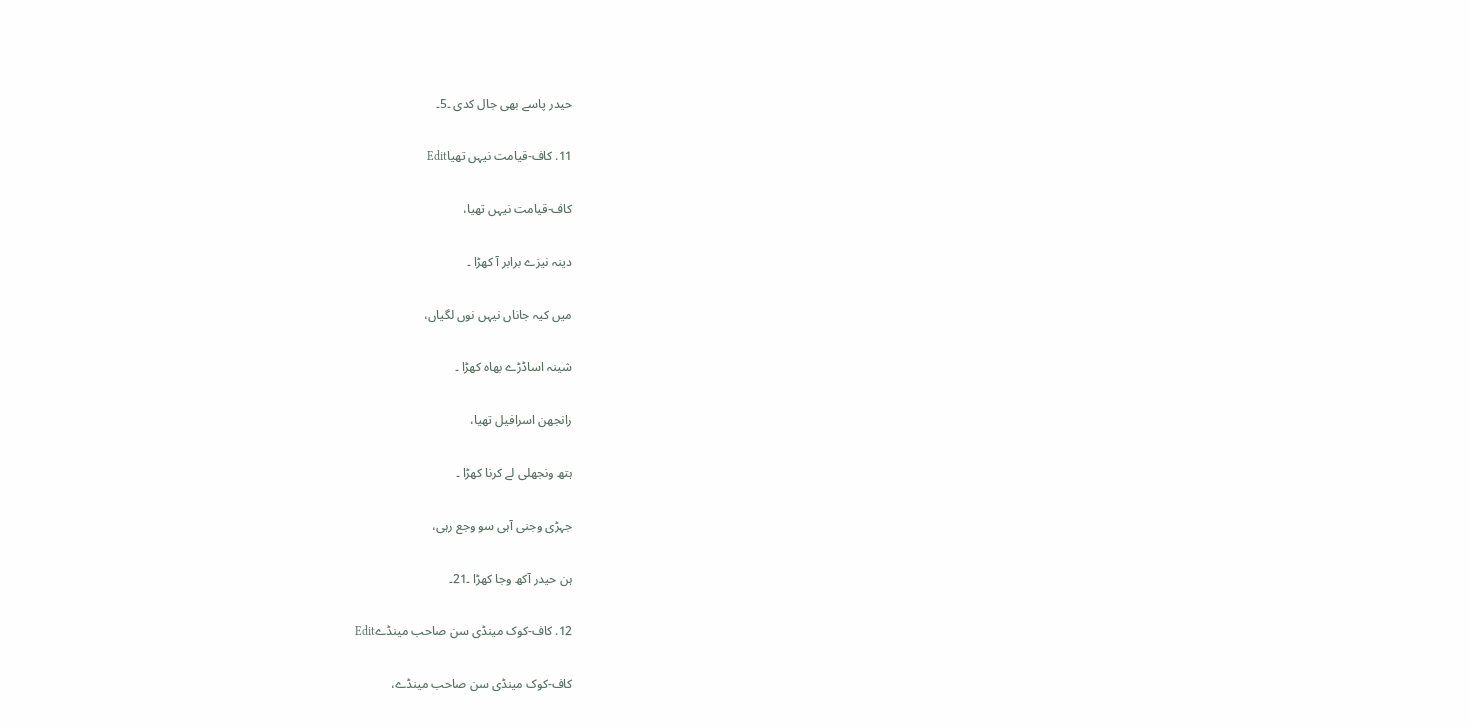حیدر پاسے بھی جال کدی ۔5۔

11. کاف-قیامت نیہں تھیاEdit

کاف-قیامت نیہں تھیا،

دینہ نیزے برابر آ کھڑا ۔

میں کیہ جاناں نیہں نوں لگیاں،

شینہ اساڈڑے بھاہ کھڑا ۔

رانجھن اسرافیل تھیا،

ہتھ ونجھلی لے کرنا کھڑا ۔

جہڑی وجنی آہی سو وجع رہی،

ہن حیدر آکھ وجا کھڑا ۔21۔

12. کاف-کوک مینڈی سن صاحب مینڈےEdit

کاف-کوک مینڈی سن صاحب مینڈے،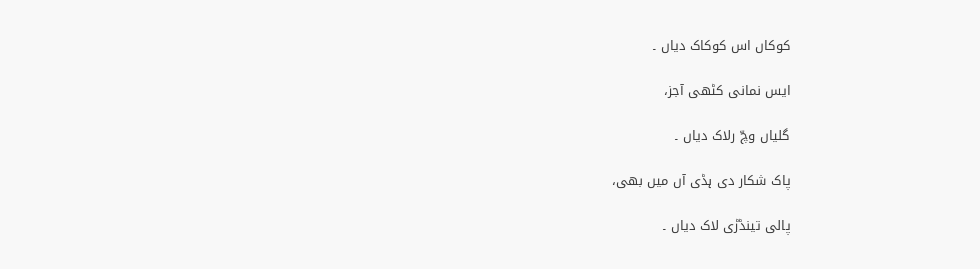کوکاں اس کوکاک دیاں ۔

ایس نمانی کٹھی آجز،

گلیاں وچّ رلاک دیاں ۔

پاک شکار دی ہڈی آں میں بھی،

پالی تینڈڑی لاک دیاں ۔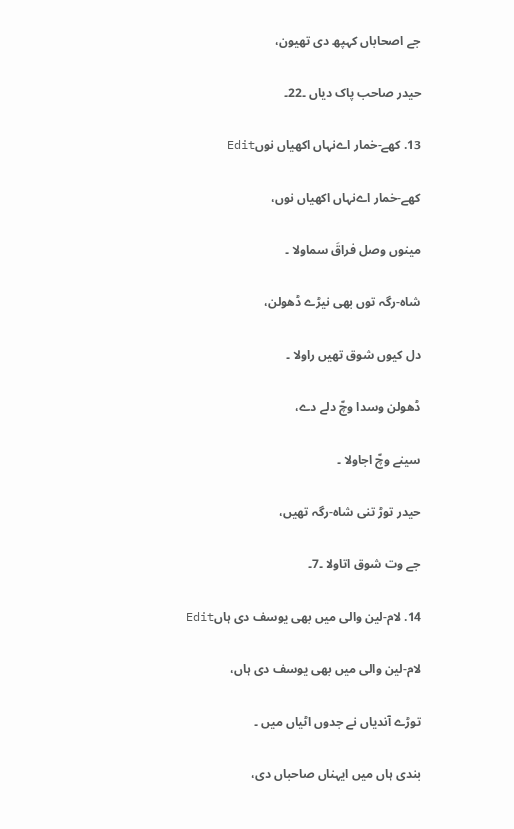جے اصحاباں کہپھ دی تھیون،

حیدر صاحب پاک دیاں ۔22۔

13. کھے-خمار اےنہاں اکھیاں نوںEdit

کھے-خمار اےنہاں اکھیاں نوں،

مینوں وصل فراقَ سماولا ۔

شاہ-رگہ توں بھی نیڑے ڈھولن،

دل کیوں شوق تھیں راولا ۔

ڈھولن وسدا وچّ دلے دے،

سینے وچّ اجاولا ۔

حیدر توڑ تنی شاہ-رگہ تھیں،

جے وت شوق اتاولا ۔7۔

14. لام-لین والی میں بھی یوسف دی ہاںEdit

لام-لین والی میں بھی یوسف دی ہاں،

توڑے آندیاں نے جدوں اٹیاں میں ۔

بندی ہاں میں ایہناں صاحباں دی،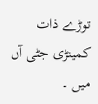توڑے ذات کمینڑی جٹی آں میں ۔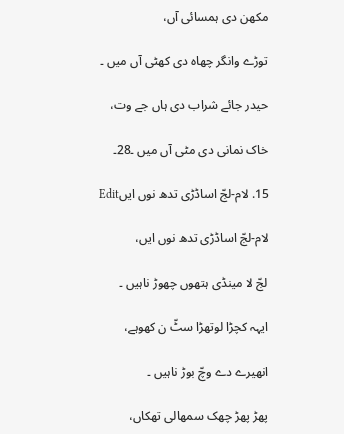مکھن دی ہمسائی آں،

توڑے وانگر چھاہ دی کھٹی آں میں ۔

حیدر جائے شراب دی ہاں جے وت،

خاک نمانی دی مٹی آں میں ۔28۔

15. لام-لجّ اساڈڑی تدھ نوں ایںEdit

لام-لجّ اساڈڑی تدھ نوں ایں،

لجّ لا مینڈی ہتھوں چھوڑ ناہیں ۔

ایہہ کچڑا لوتھڑا سٹّ ن کھوہے،

انھیرے دے وچّ بوڑ ناہیں ۔

پھڑ پھڑ چھک سمھالی تھکاں،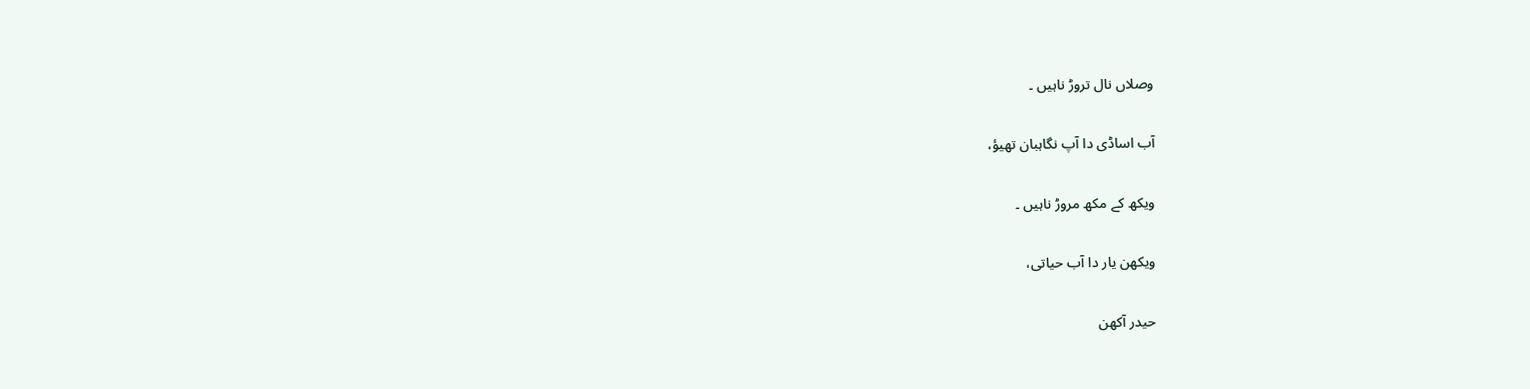وصلاں نال تروڑ ناہیں ۔

آب اساڈی دا آپ نگاہبان تھیؤ،

ویکھ کے مکھ مروڑ ناہیں ۔

ویکھن یار دا آب حیاتی،

حیدر آکھن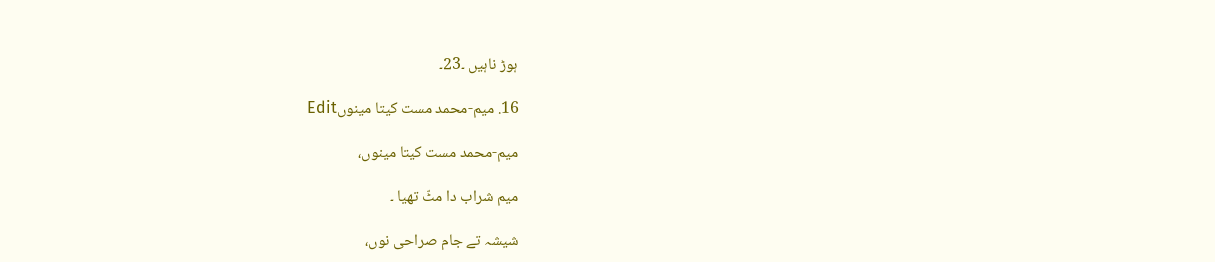ہوڑ ناہیں ۔23۔

16. میم-محمد مست کیتا مینوںEdit

میم-محمد مست کیتا مینوں،

میم شراب دا مٹّ تھیا ۔

شیشہ تے جام صراحی نوں،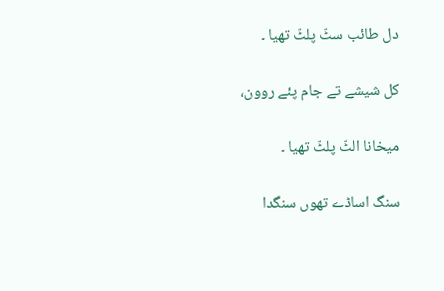دل طائب سٹّ پلٹّ تھیا ۔

کل شیشے تے جام پئے روون،

میخانا الٹّ پلٹّ تھیا ۔

سنگ اساڈے تھوں سنگدا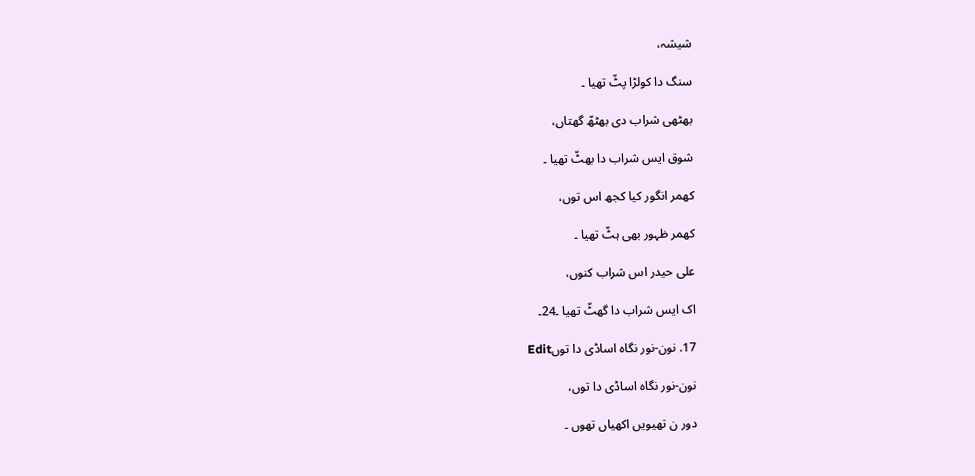شیشہ،

سنگ دا کولڑا پٹّ تھیا ۔

بھٹھی شراب دی بھٹھّ گھتاں،

شوق ایس شراب دا بھٹّ تھیا ۔

کھمر انگور کیا کجھ اس توں،

کھمر ظہور بھی ہٹّ تھیا ۔

علی حیدر اس شراب کنوں،

اک ایس شراب دا گھٹّ تھیا ۔24۔

17. نون-نور نگاہ اساڈی دا توںEdit

نون-نور نگاہ اساڈی دا توں،

دور ن تھیویں اکھیاں تھوں ۔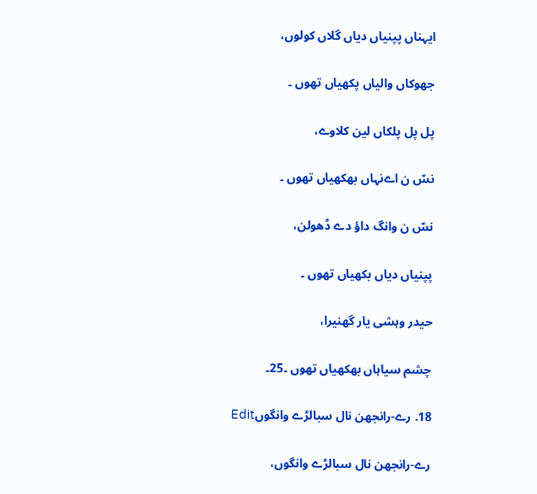ایہناں پپنیاں دیاں گلاں کولوں،

جھوکاں والیاں پکھیاں تھوں ۔

پل پل پلکاں لین کلاوے،

نسّ ن اےنہاں بھکھیاں تھوں ۔

نسّ ن وانگ داؤ دے ڈھولن،

پپنیاں دیاں بکھیاں تھوں ۔

حیدر وہشی یار گھنیرا،

چشم سیاہاں بھکھیاں تھوں ۔25۔

18. رے-رانجھن نال سبالڑے وانگوںEdit

رے-رانجھن نال سبالڑے وانگوں،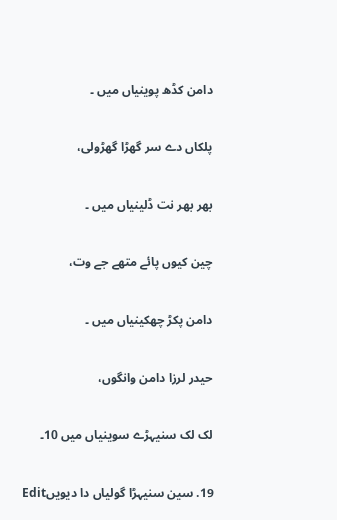دامن کڈھ پوینیاں میں ۔

پلکاں دے سر گھڑا گھڑولی،

بھر بھر نت ڈلینیاں میں ۔

چین کیوں پائے متھے جے وت،

دامن پکڑ چھکینیاں میں ۔

حیدر لرزا دامن وانگوں،

لک لک سنیہڑے سوینیاں میں 10۔

19. سین سنیہڑا گولیاں دا دیویںEdit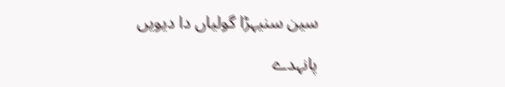سین سنیہڑا گولیاں دا دیویں

پانہدے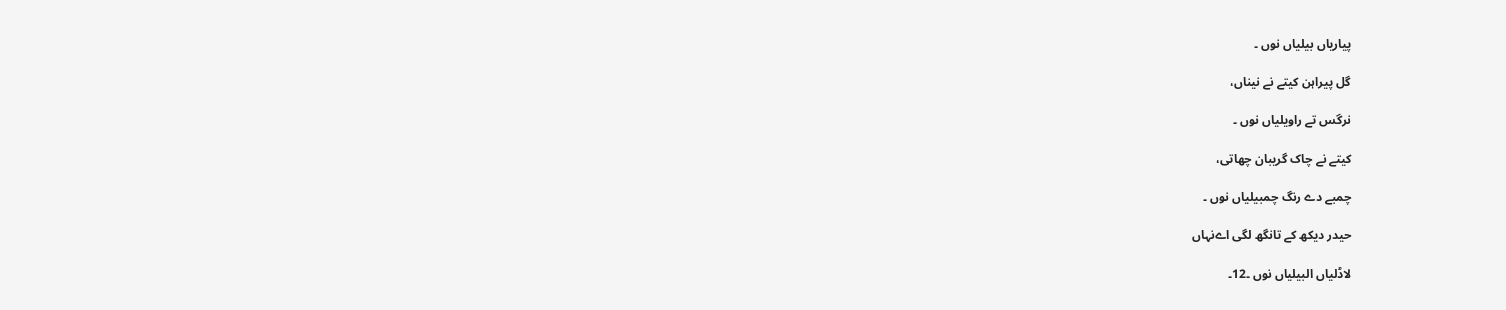پیاریاں بیلیاں نوں ۔

گل پیراہن کیتے نے نیناں،

نرگس تے راویلیاں نوں ۔

کیتے نے چاک گریبان چھاتی،

چمبے دے رنگ چمبیلیاں نوں ۔

حیدر دیکھ کے تانگھ لگی اےنہاں

لاڈلیاں البیلیاں نوں ۔12۔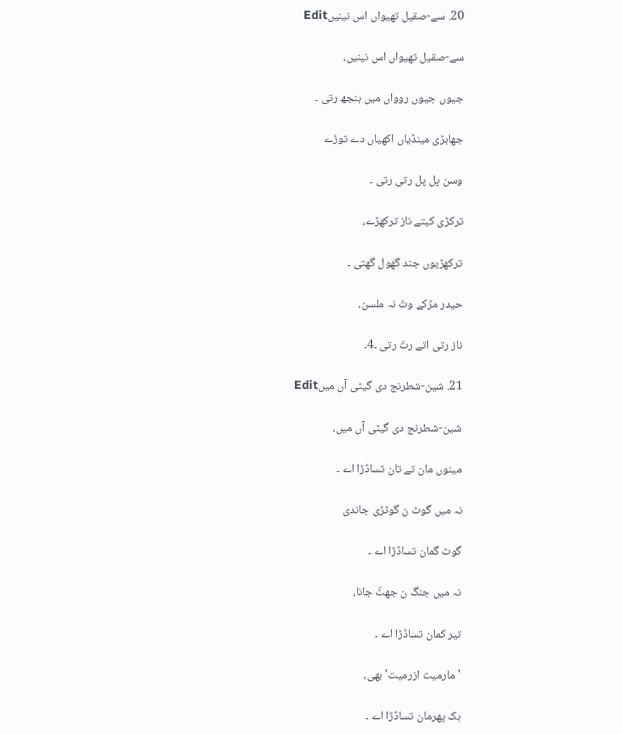20. سے-صقیل تھیواں اس نینیںEdit

سے-صقیل تھیواں اس نینیں،

جیوں جیوں روواں میں ہنجھ رتی ۔

جھابڑی مینڈیاں اکھیاں دے توڑے

وسن پل پل رتی رتی ۔

ترکڑی کیتے ناز ترکھڑے،

ترکھڑیوں جند گھول گھتی ۔

حیدر مڑکے وتّ نہ ملسن،

ناز رتی اتے رتّ رتی ۔4۔

21. شین-شطرنج دی گیٹی آں میںEdit

شین-شطرنج دی گیٹی آں میں،

مینوں مان تے تان تساڈڑا اے ۔

نہ میں گوٹ ن گوٹڑی جاندی

گوٹ گمان تساڈڑا اے ۔

نہ میں جنگ ن جھٹّ جانا،

تیر کمان تساڈڑا اے ۔

'مارمیت ازرمیت' بھی،

ہک پھرمان تساڈڑا اے ۔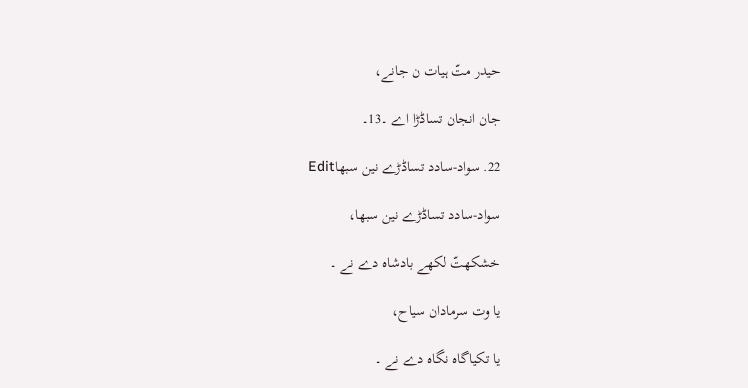حیدر متّ ہیات ن جانے،

جان انجان تساڈڑا اے ۔13۔

22. سواد-سادد تساڈڑے نین سبھاEdit

سواد-سادد تساڈڑے نین سبھا،

خشکھتّ لکھے بادشاہ دے نے ۔

یا وت سرمادان سیاح،

یا تکیاگاہ نگاہ دے نے ۔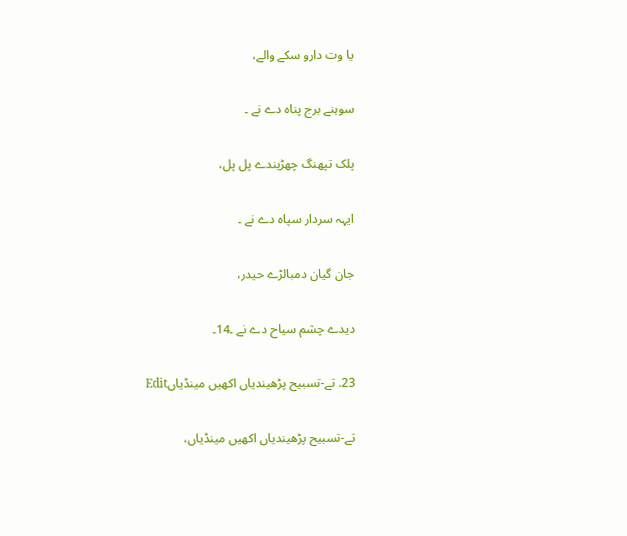یا وت دارو سکے والے،

سوہنے برج پناہ دے نے ۔

پلک تپھنگ چھڑیندے پل پل،

ایہہ سردار سپاہ دے نے ۔

جان گیان دمبالڑے حیدر،

دیدے چشم سیاح دے نے ۔14۔

23. تے-تسبیح پڑھیندیاں اکھیں مینڈیاںEdit

تے-تسبیح پڑھیندیاں اکھیں مینڈیاں،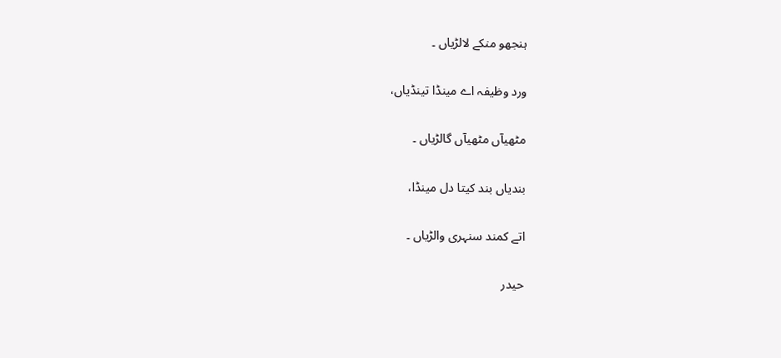ہنجھو منکے لالڑیاں ۔

ورد وظیفہ اے مینڈا تینڈیاں،

مٹھیآں مٹھیآں گالڑیاں ۔

بندیاں بند کیتا دل مینڈا،

اتے کمند سنہری والڑیاں ۔

حیدر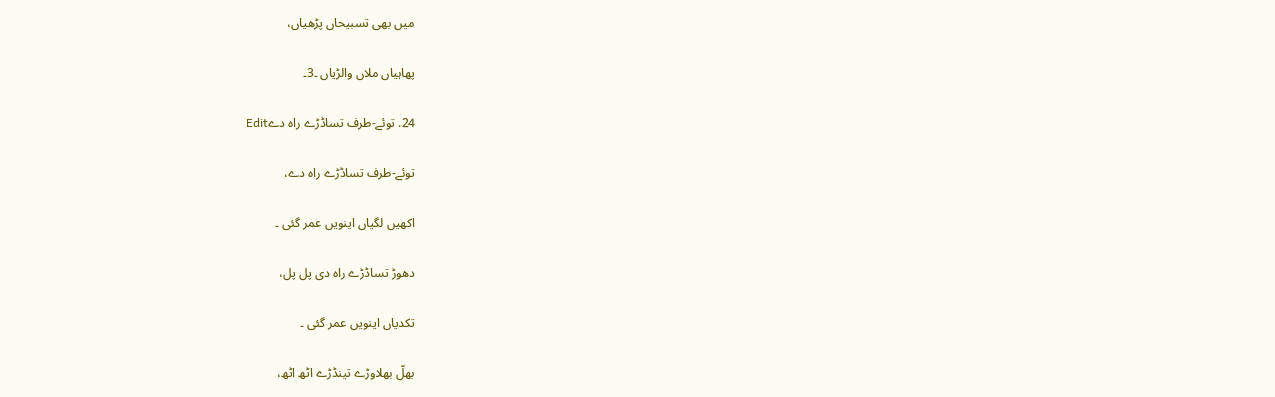میں بھی تسبیحاں پڑھیاں،

پھاہیاں ملاں والڑیاں ۔3۔

24. توئے-طرف تساڈڑے راہ دےEdit

توئے-طرف تساڈڑے راہ دے،

اکھیں لگیاں اینویں عمر گئی ۔

دھوڑ تساڈڑے راہ دی پل پل،

تکدیاں اینویں عمر گئی ۔

بھلّ بھلاوڑے تینڈڑے اٹھ اٹھ،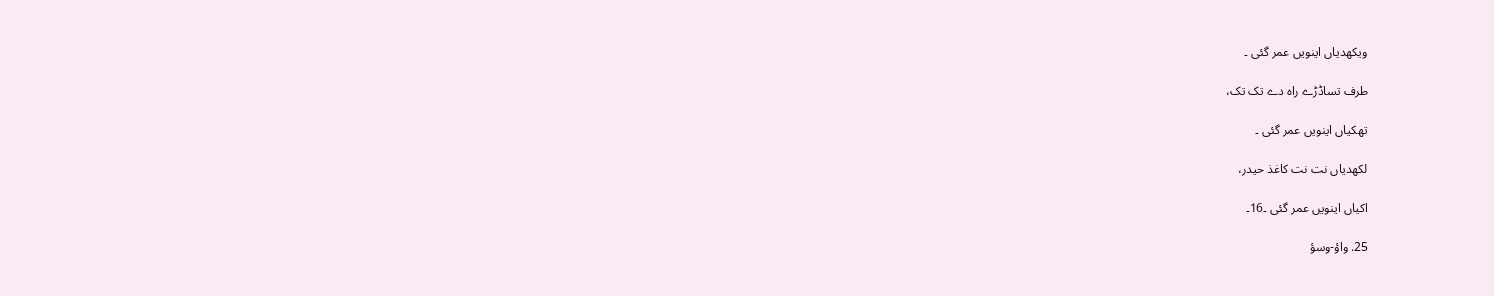ویکھدیاں اینویں عمر گئی ۔

طرف تساڈڑے راہ دے تک تک،

تھکیاں اینویں عمر گئی ۔

لکھدیاں نت نت کاغذ حیدر،

اکیاں اینویں عمر گئی ۔16۔

25. واؤ-وسؤ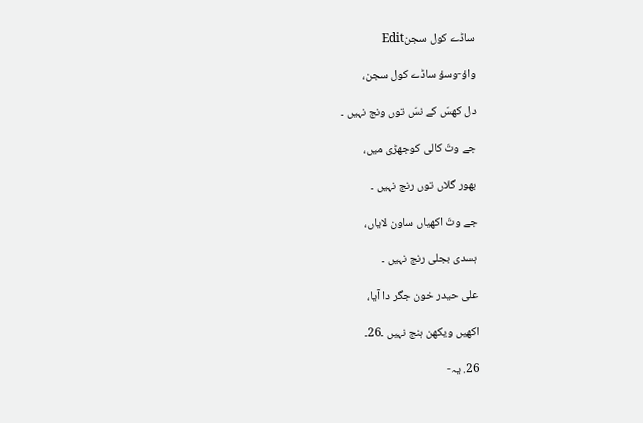ساڈے کول سجنEdit

واؤ-وسؤ ساڈے کول سجن،

دل کھسّ کے نسّ توں ونج نہیں ۔

جے وتّ کالی کوجھڑی میں،

بھور گلاں توں رنج نہیں ۔

جے وتّ اکھیاں ساون لایاں،

ہسدی بجلی رنج نہیں ۔

علی حیدر خون جگر دا آیا،

اکھیں ویکھن ہنج نہیں ۔26۔

26. یہ-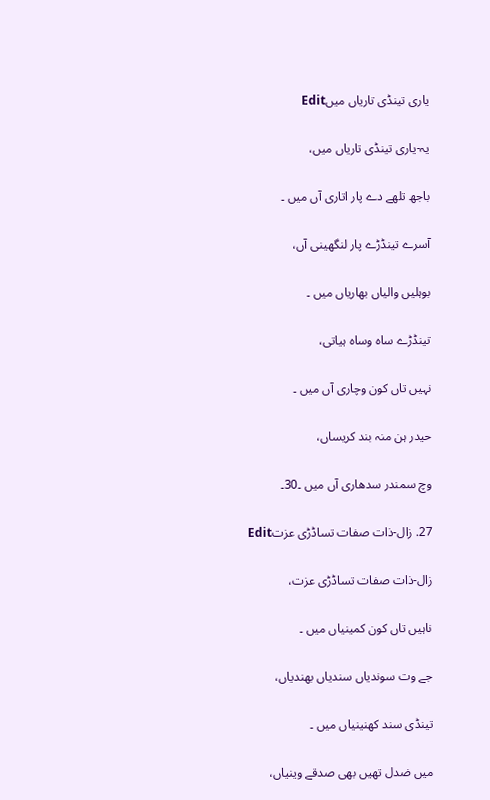یاری تینڈی تاریاں میںEdit

یہ-یاری تینڈی تاریاں میں،

باجھ تلھے دے پار اتاری آں میں ۔

آسرے تینڈڑے پار لنگھینی آں،

بوہلیں والیاں بھاریاں میں ۔

تینڈڑے ساہ وساہ ہیاتی،

نہیں تاں کون وچاری آں میں ۔

حیدر ہن منہ بند کریساں،

وچ سمندر سدھاری آں میں ۔30۔

27. زال-ذات صفات تساڈڑی عزتEdit

زال-ذات صفات تساڈڑی عزت،

ناہیں تاں کون کمینیاں میں ۔

جے وت سوندیاں سندیاں بھندیاں،

تینڈی سند کھنینیاں میں ۔

میں ضدل تھیں بھی صدقے وینیاں،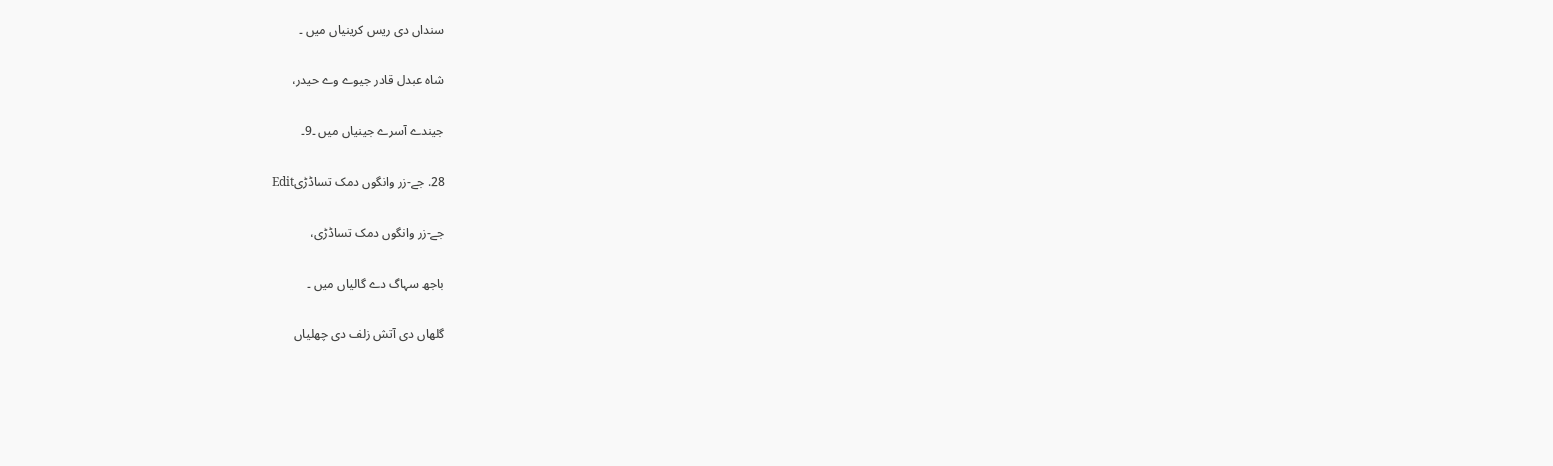سنداں دی ریس کرینیاں میں ۔

شاہ عبدل قادر جیوے وے حیدر،

جیندے آسرے جینیاں میں ۔9۔

28. جے-زر وانگوں دمک تساڈڑیEdit

جے-زر وانگوں دمک تساڈڑی،

باجھ سہاگ دے گالیاں میں ۔

گلھاں دی آتش زلف دی چھلیاں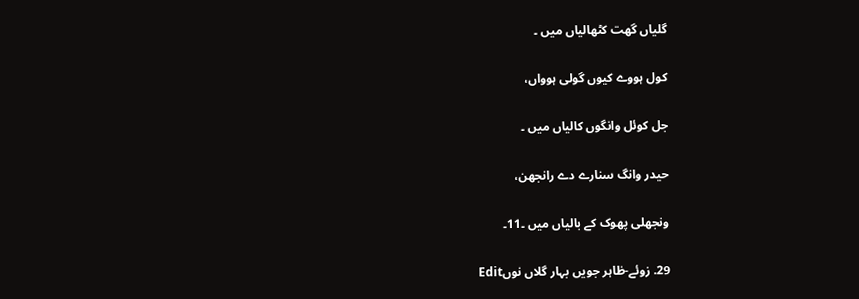گلیاں گھت کٹھالیاں میں ۔

کول ہووے کیوں گولی ہوواں،

جل کوئل وانگوں کالیاں میں ۔

حیدر وانگ سنارے دے رانجھن،

ونجھلی پھوک کے بالیاں میں ۔11۔

29. زوئے-ظاہر جویں بہار گلاں نوںEdit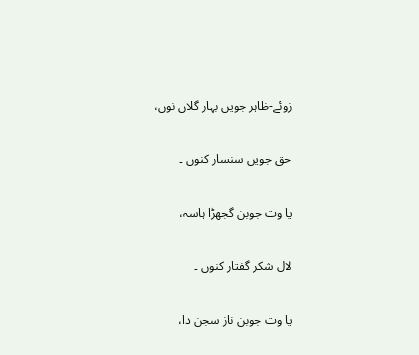زوئے-ظاہر جویں بہار گلاں نوں،

حق جویں سنسار کنوں ۔

یا وت جوبن گجھڑا ہاسہ،

لال شکر گفتار کنوں ۔

یا وت جوبن ناز سجن دا،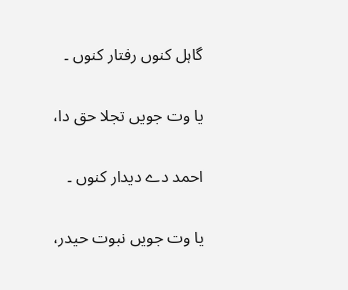گاہل کنوں رفتار کنوں ۔

یا وت جویں تجلا حق دا،

احمد دے دیدار کنوں ۔

یا وت جویں نبوت حیدر،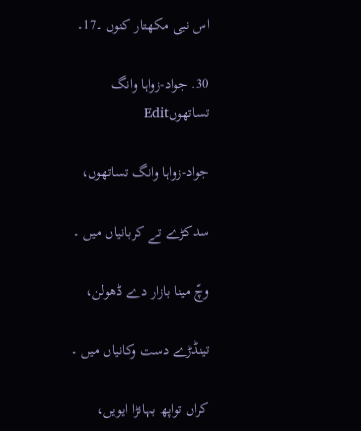اس نبی مکھتار کنوں ۔17۔

30. جواد-زواہا وانگ تساتھوںEdit

جواد-زواہا وانگ تساتھوں،

سدکڑے تے کربانیاں میں ۔

وچّ مینا بازار دے ڈھولن،

تینڈڑے دست وکانیاں میں ۔

کراں تواپھ بہانڑا ایویں،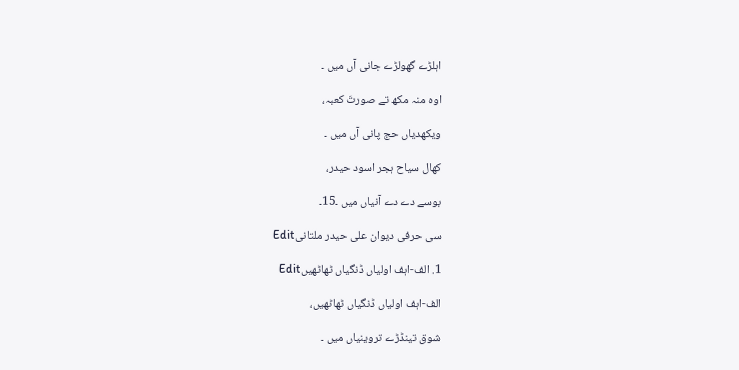اہلڑے گھولڑے جانی آں میں ۔

اوہ منہ مکھ تے صورتَ کعبہ،

ویکھدیاں حج پانی آں میں ۔

کھال سیاح ہجر اسود حیدر،

بوسے دے دے آنیاں میں ۔15۔

سی حرفی دیوان علی حیدر ملتانیEdit

1. الف-اہف اولیاں ڈنگیاں ٹھاٹھیںEdit

الف-اہف اولیاں ڈنگیاں ٹھاٹھیں،

شوق تینڈڑے تروینیاں میں ۔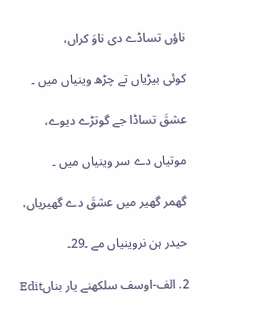ناؤں تساڈے دی ناوَ کراں،

کوئی بیڑیاں تے چڑھ وینیاں میں ۔

عشقَ تساڈا جے گوتڑے دیوے،

موتیاں دے سر وینیاں میں ۔

گھمر گھیر میں عشقَ دے گھیریاں،

حیدر ہن نروینیاں مے ۔29۔

2. الف-اوسف سلکھنے یار بناںEdit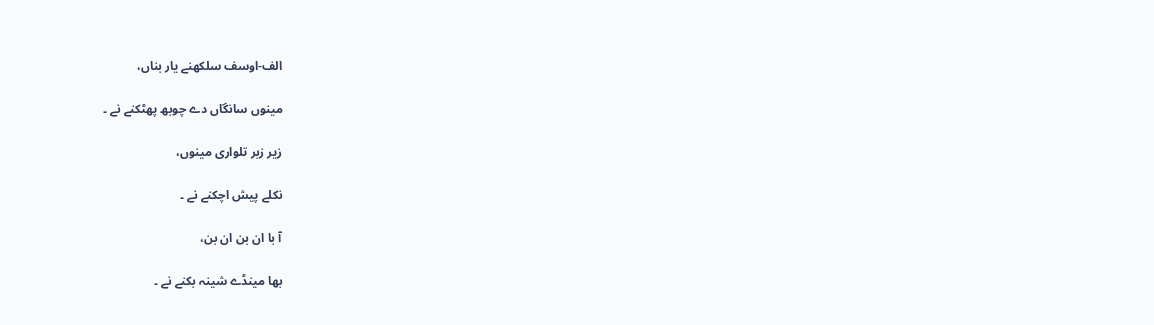الف-اوسف سلکھنے یار بناں،

مینوں سانگاں دے چوبھ پھٹکنے نے ۔

زیر زبر تلواری مینوں،

نکلے پیش اچکنے نے ۔

آ با ان بن ان بن،

بھا مینڈے شینہ بکنے نے ۔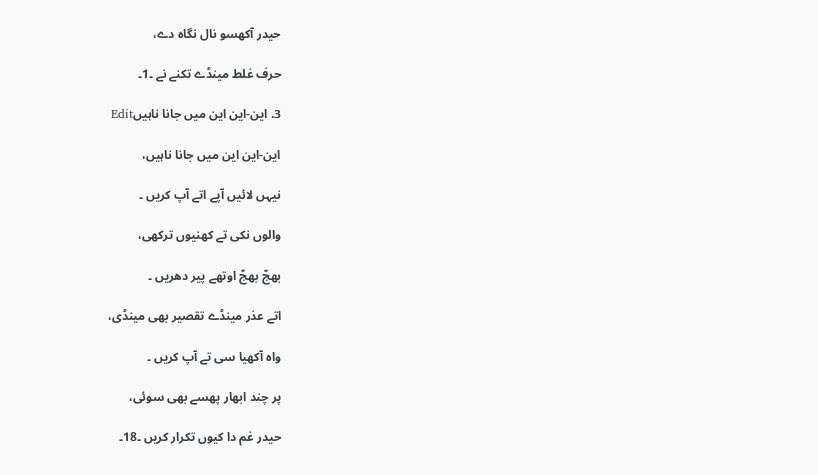حیدر آکھسو نال نگاہ دے،

حرف غلط مینڈے تکنے نے ۔1۔

3. این-این این میں جانا ناہیںEdit

این-این این میں جانا ناہیں،

نیہں لائیں آپے اتے آپ کریں ۔

والوں نکی تے کھنیوں ترکھی،

بھجّ بھجّ اوتھے پیر دھریں ۔

اتے عذر مینڈے تقصیر بھی مینڈی،

واہ آکھیا سی تے آپ کریں ۔

پر چند ابھار پھسے بھی سوئی،

حیدر غم دا کیوں تکرار کریں ۔18۔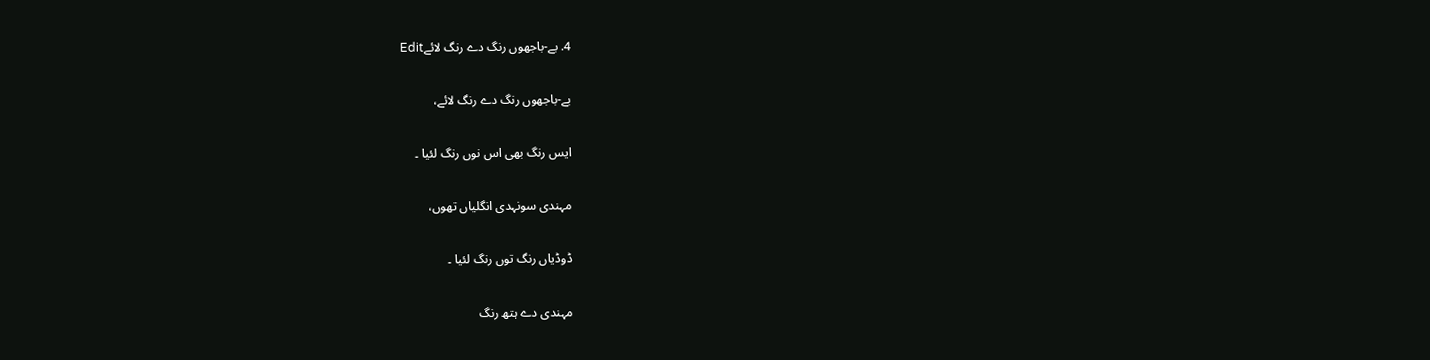4. بے-باجھوں رنگ دے رنگ لائےEdit

بے-باجھوں رنگ دے رنگ لائے،

ایس رنگ بھی اس نوں رنگ لئیا ۔

مہندی سونہدی انگلیاں تھوں،

ڈوڈیاں رنگ توں رنگ لئیا ۔

مہندی دے ہتھ رنگ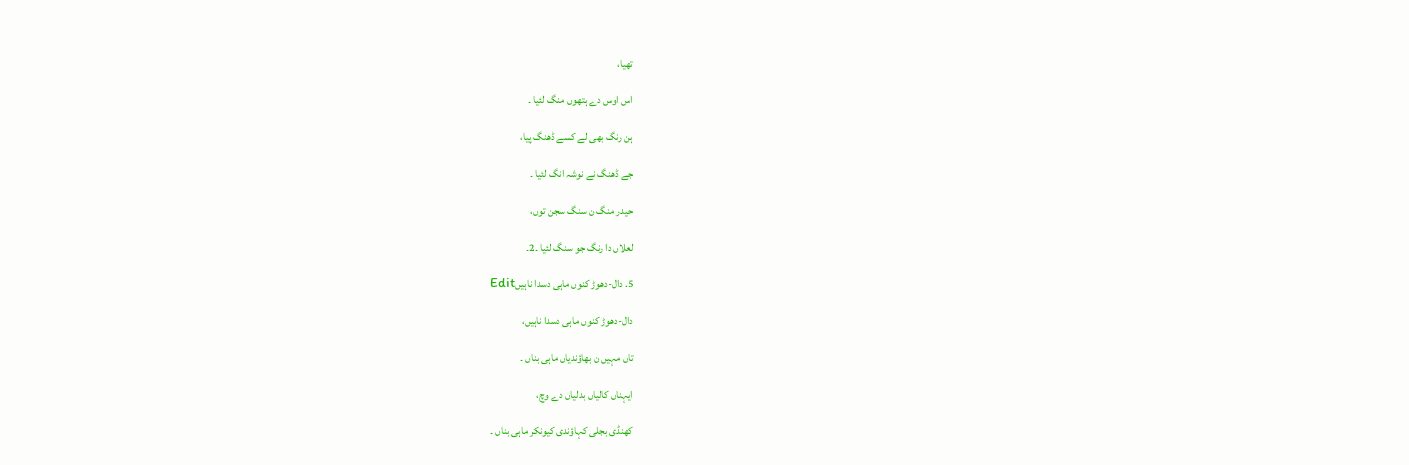تھیا،

اس اوس دے ہتھوں منگ لئیا ۔

ہن رنگ بھی لے کسے ڈھنگ پیا،

جے ڈھنگ نے نوشہ انگ لئیا ۔

حیدر منگ ن سنگ سجن توں،

لعلاں دا رنگ جو سنگ لئیا ۔2۔

5. دال-دھوڑ کنوں ماہی دسدا ناہیںEdit

دال-دھوڑ کنوں ماہی دسدا ناہیں،

تاں مہیں ن بھاؤندیاں ماہی بناں ۔

ایہناں کالیاں بدلیاں دے وچ،

کھنڈی بجلی کہاؤندی کیونکر ماہی بناں ۔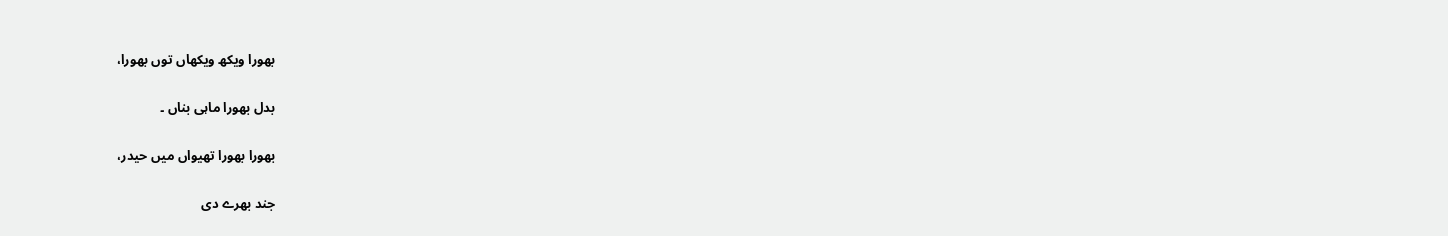بھورا ویکھ ویکھاں توں بھورا،

بدل بھورا ماہی بناں ۔

بھورا بھورا تھیواں میں حیدر،

جند بھرے دی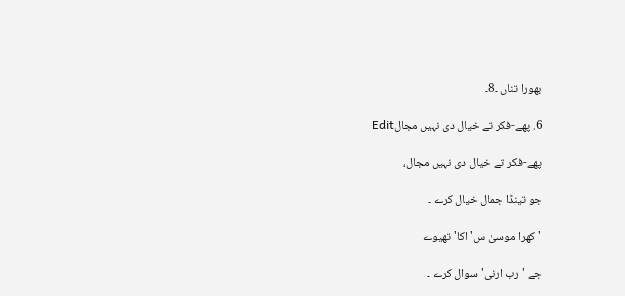بھورا تناں ۔8۔

6. پھے-فکر تے خیال دی نہیں مجالEdit

پھے-فکر تے خیال دی نہیں مجال،

جو تینڈا جمال خیال کرے ۔

'کھرا موسیٰ س'اکا' تھیوے

جے 'رب ارنی' سوال کرے ۔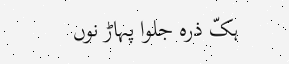ہکّ ذرہ جلوا پہاڑ نوں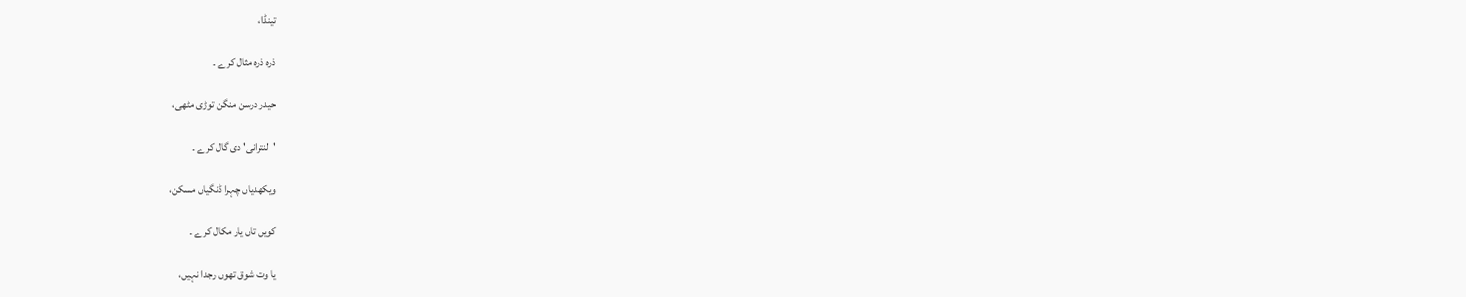تینڈا،

ذرہ ذرہ مثال کرے ۔

حیدر درسن منگن توڑی مٹھی،

'لنترانی' دی گال کرے ۔

ویکھدیاں چہرا ڈنگیاں مسکن،

کویں تاں یار مکال کرے ۔

یا وت شوق تھوں رجدا نہیں،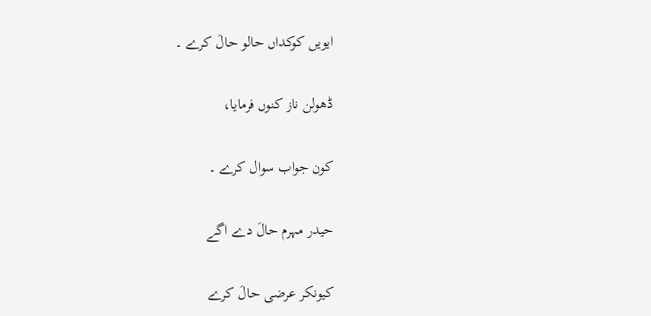ایویں کوکداں حالو حالَ کرے ۔

ڈھولن ناز کنوں فرمایا،

کون جواب سوال کرے ۔

حیدر مہرم حالَ دے اگے

کیونکر عرضی حالَ کرے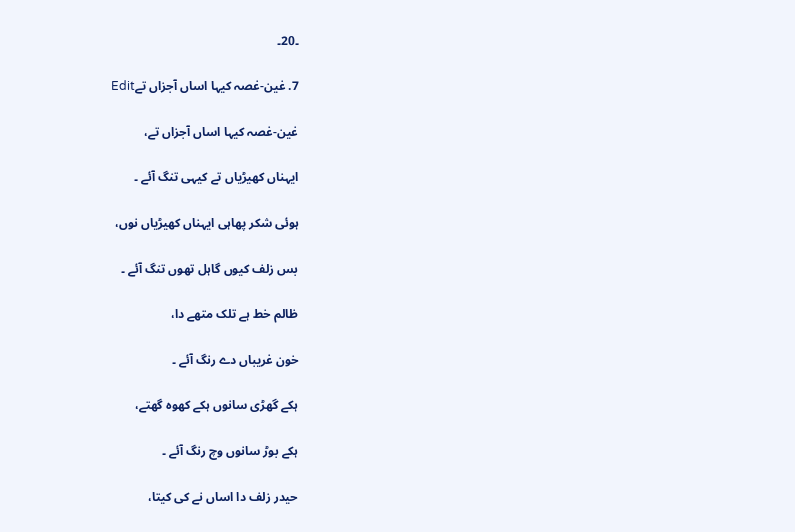۔20۔

7. غین-غصہ کیہا اساں آجزاں تےEdit

غین-غصہ کیہا اساں آجزاں تے،

ایہناں کھیڑیاں تے کیہی تنگ آئے ۔

ہوئی شکر پھاہی ایہناں کھیڑیاں نوں،

بس زلف کیوں گاہل تھوں تنگ آئے ۔

ظالم خط ہے تلک متھے دا،

خون غریباں دے رنگ آئے ۔

ہکے گھڑی سانوں ہکے کھوہ گھتے،

ہکے بوڑ سانوں وچ رنگ آئے ۔

حیدر زلف دا اساں نے کی کیتا،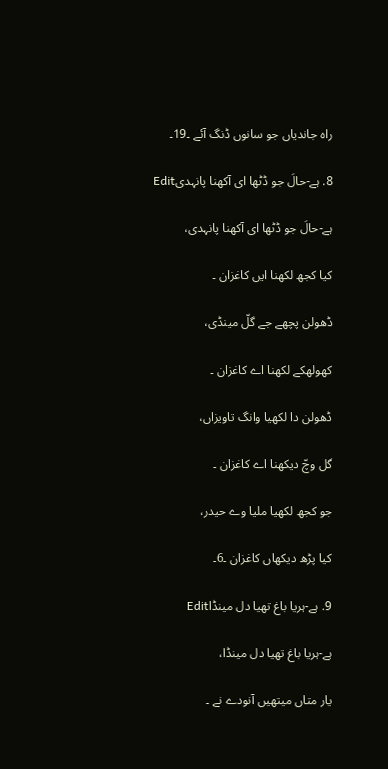راہ جاندیاں جو سانوں ڈنگ آئے ۔19۔

8. ہے-حالَ جو ڈٹھا ای آکھنا پانہدیEdit

ہے-حالَ جو ڈٹھا ای آکھنا پانہدی،

کیا کجھ لکھنا ایں کاغزان ۔

ڈھولن پچھے جے گلّ مینڈی،

کھولھکے لکھنا اے کاغزان ۔

ڈھولن دا لکھیا وانگ تاویزاں،

گل وچّ دیکھنا اے کاغزان ۔

جو کجھ لکھیا ملیا وے حیدر،

کیا پڑھ دیکھاں کاغزان ۔6۔

9. ہے-ہریا باغ تھیا دل مینڈاEdit

ہے-ہریا باغ تھیا دل مینڈا،

یار متاں میتھیں آنودے نے ۔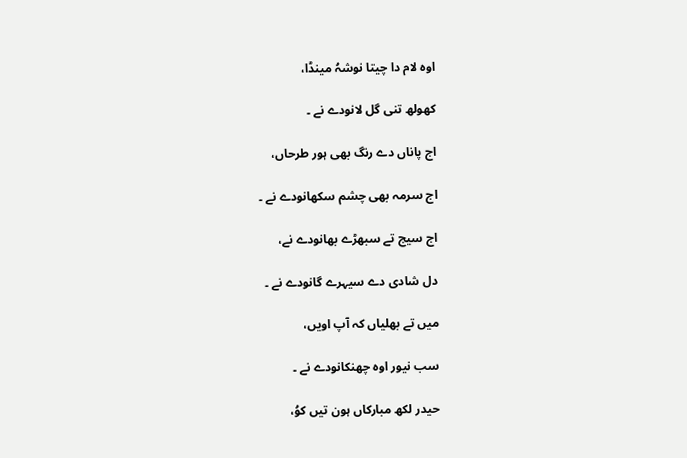اوہ لام دا چیتا نوشہُ مینڈا،

کھولھ تنی گل لانودے نے ۔

اج پاناں دے رنگ بھی ہور طرحاں،

اج سرمہ بھی چشم سکھانودے نے ۔

اج سیج تے سبھڑے بھانودے نے،

دل شادی دے سیہرے گانودے نے ۔

میں تے بھلیاں کہ آپ اویں،

سب نیور اوہ چھنکانودے نے ۔

حیدر لکھ مبارکاں ہون تیں کوُ،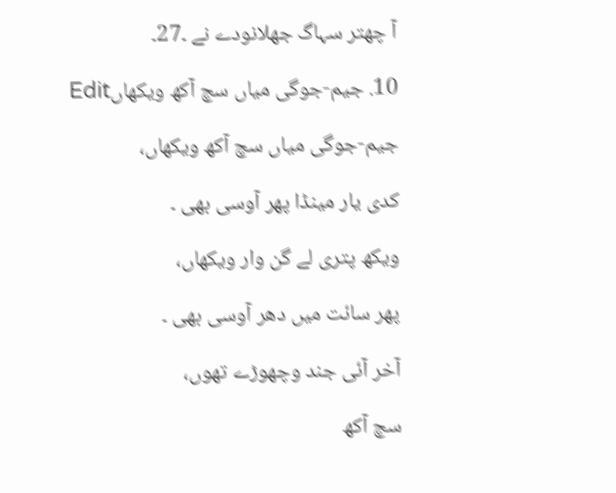آ چھتر سہاگ جھلانودے نے ۔27۔

10. جیم-جوگی میاں سچ آکھ ویکھاںEdit

جیم-جوگی میاں سچ آکھ ویکھاں،

کدی یار مینڈا پھر آوسی بھی ۔

ویکھ پتری لے گن وار ویکھاں،

پھر سائت میں دھر آوسی بھی ۔

آخر آئی جند وچھوڑے تھوں،

سچ آکھ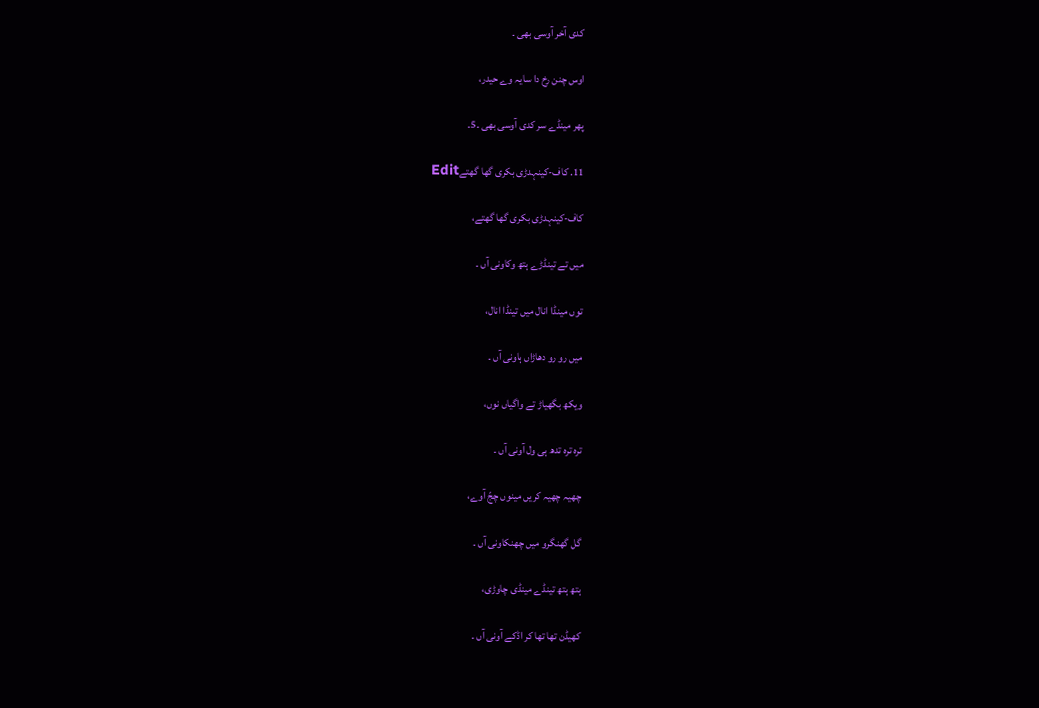کدی آخر آوسی بھی ۔

اوس چنن رخ دا سایہ وے حیدر،

پھر مینڈے سر کدی آوسی بھی ۔5۔

11. کاف-کینہدڑی بکری گھا گھتےEdit

کاف-کینہدڑی بکری گھا گھتے،

میں تے تینڈڑے ہتھ وکاونی آں ۔

توں مینڈا انال میں تینڈا انال،

میں رو رو دھاڑاں ہاونی آں ۔

ویکھ بگھیاڑ تے واگیاں نوں،

ترہ ترہ تدھ ہی ول آونی آں ۔

چھیہ چھیہ کریں مینوں چجّ آوے،

گل گھنگرو میں چھنکاونی آں ۔

ہتھ ہتھ تینڈے مینڈی چاوڑی،

کھیڈن تھا تھا کر اڈکے آونی آں ۔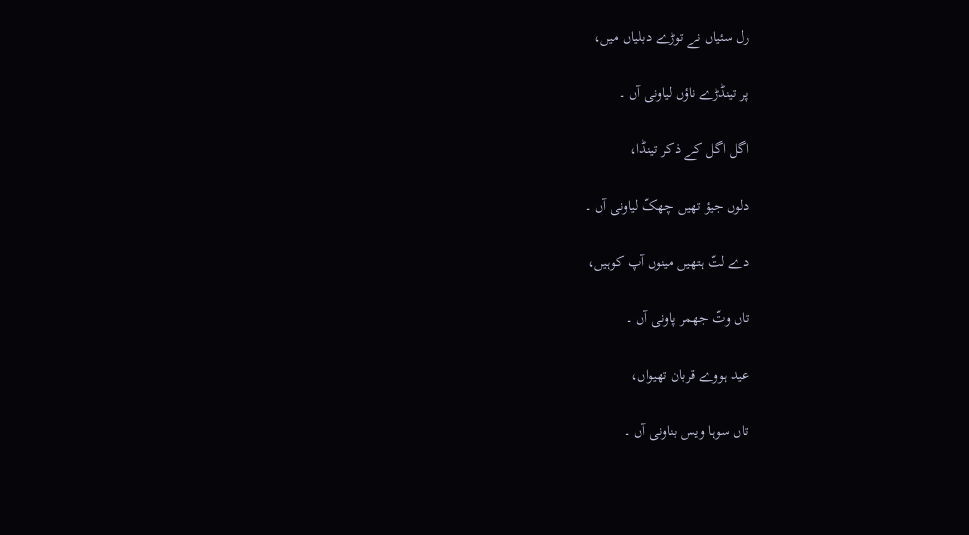رل سئیاں نے توڑے دبلیاں میں،

پر تینڈڑے ناؤں لیاونی آں ۔

اگل اگل کے ذکر تینڈا،

دلوں جیؤ تھیں چھکّ لیاونی آں ۔

دے لتّ ہتھیں مینوں آپ کوہیں،

تاں وتّ جھمر پاونی آں ۔

عید ہووے قربان تھیواں،

تاں سوہا ویس بناونی آں ۔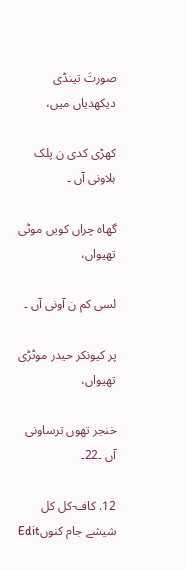صورتَ تینڈی دیکھدیاں میں،

کھڑی کدی ن پلک ہلاونی آں ۔

گھاہ چراں کویں موٹی تھیواں،

لسی کم ن آونی آں ۔

پر کیونکر حیدر موٹڑی تھیواں،

خنجر تھوں ترساونی آں ۔22۔

12. کاف-کل کل شیشے جام کنوںEdit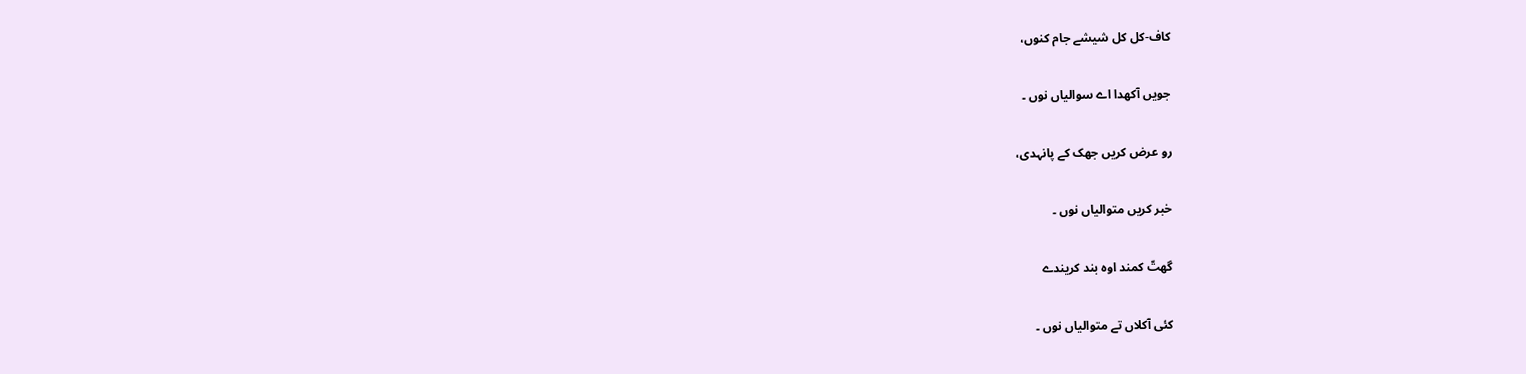کاف-کل کل شیشے جام کنوں،

جویں آکھدا اے سوالیاں نوں ۔

رو عرض کریں جھک کے پانہدی،

خبر کریں متوالیاں نوں ۔

گھتّ کمند اوہ بند کریندے

کئی آکلاں تے متوالیاں نوں ۔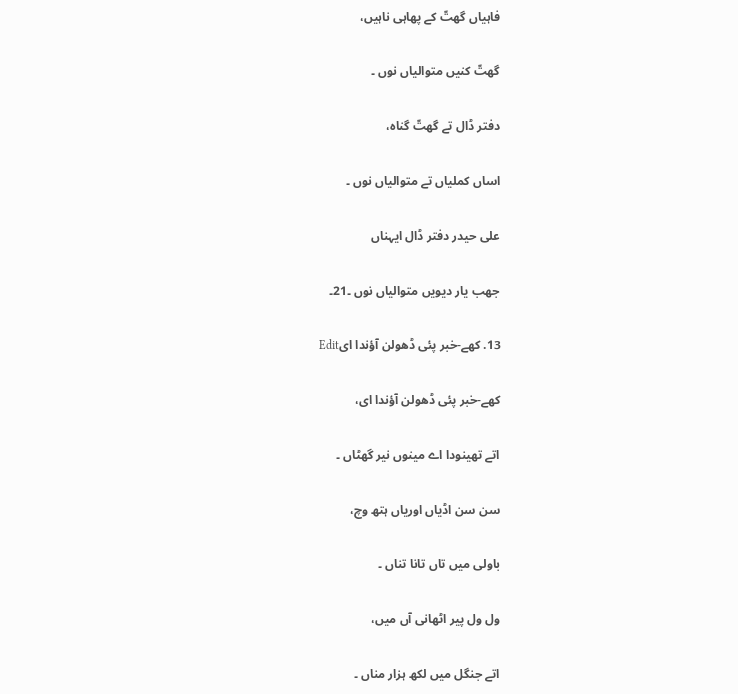فاہیاں گھتّ کے پھاہی ناہیں،

گھتّ کنیں متوالیاں نوں ۔

دفتر ڈال تے گھتّ گناہ،

اساں کملیاں تے متوالیاں نوں ۔

علی حیدر دفتر ڈال ایہناں

جھب یار دیویں متوالیاں نوں ۔21۔

13. کھے-خبر پئی ڈھولن آؤندا ایEdit

کھے-خبر پئی ڈھولن آؤندا ای،

اتے تھینودا اے مینوں نیر گھٹاں ۔

سن سن اڈیاں اوریاں ہتھ وچ،

باولی میں تاں تانا تناں ۔

ول ول پیر اٹھانی آں میں،

اتے جنگل میں لکھ ہزار مناں ۔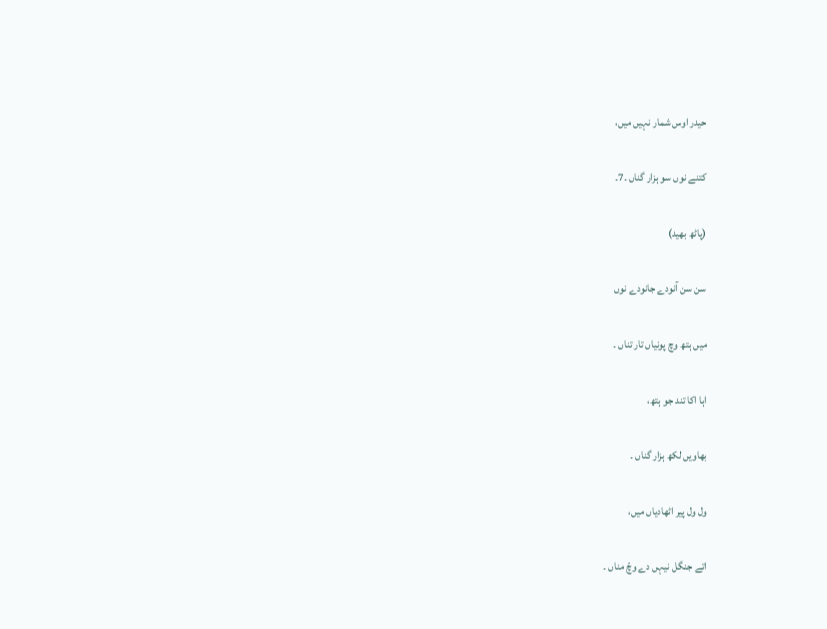حیدر اوس شمار نہیں میں،

کتنے نوں سو ہزار گناں ۔7۔

(پاٹھ بھید)

سن سن آنودے جانودے نوں

میں ہتھ وچ پونیاں تار تناں ۔

اہا اکا تند جو ہتھ،

بھاویں لکھ ہزار گناں ۔

ول ول پیر اٹھادیاں میں،

اتے جنگل نیہں دے وچّ مناں ۔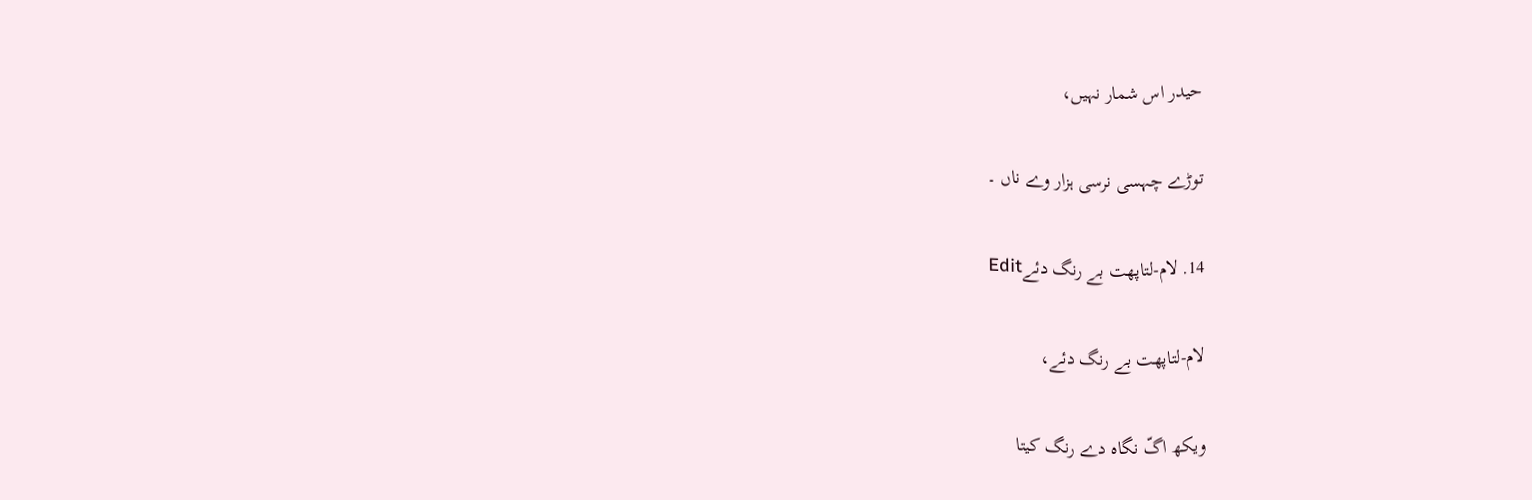حیدر اس شمار نہیں،

توڑے چہسی نرسی ہزار وے ناں ۔

14. لام-لتاپھت بے رنگ دئےEdit

لام-لتاپھت بے رنگ دئے،

ویکھ اگّ نگاہ دے رنگ کیتا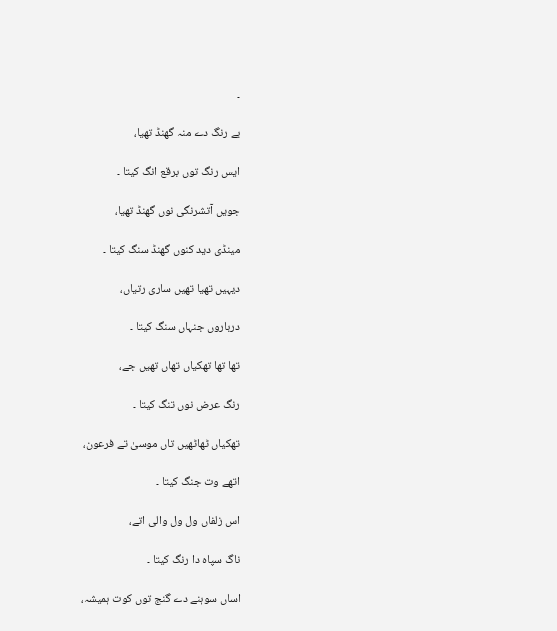۔

بے رنگ دے منہ گھنڈ تھیا،

ایس رنگ توں برقع انگ کیتا ۔

جویں آتشرنگی نوں گھنڈ تھیا،

مینڈی دید کنوں گھنڈ سنگ کیتا ۔

دیہیں تھیا تھیں ساری رتیاں،

درباروں جنہاں سنگ کیتا ۔

تھا تھا تھکیاں تھاں تھیں جے،

رنگ عرض نوں تنگ کیتا ۔

تھکیاں ٹھاٹھیں تاں موسیٰ تے فرعون،

اتھے وت جنگ کیتا ۔

اس زلفاں ول ول والی اتے،

ناگ سپاہ دا رنگ کیتا ۔

اساں سوہنے دے گنج توں کوت ہمیشہ،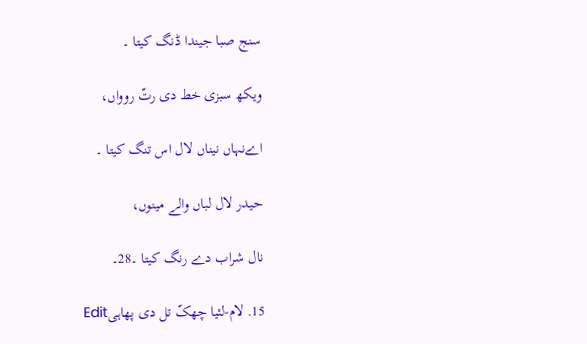سنج صبا جیندا ڈنگ کیتا ۔

ویکھ سبزی خط دی رتّ روواں،

اےنہاں نیناں لال اس تنگ کیتا ۔

حیدر لال لباں والے مینوں،

نال شراب دے رنگ کیتا ۔28۔

15. لام-لئیا چھکّ تل دی پھاہیEdit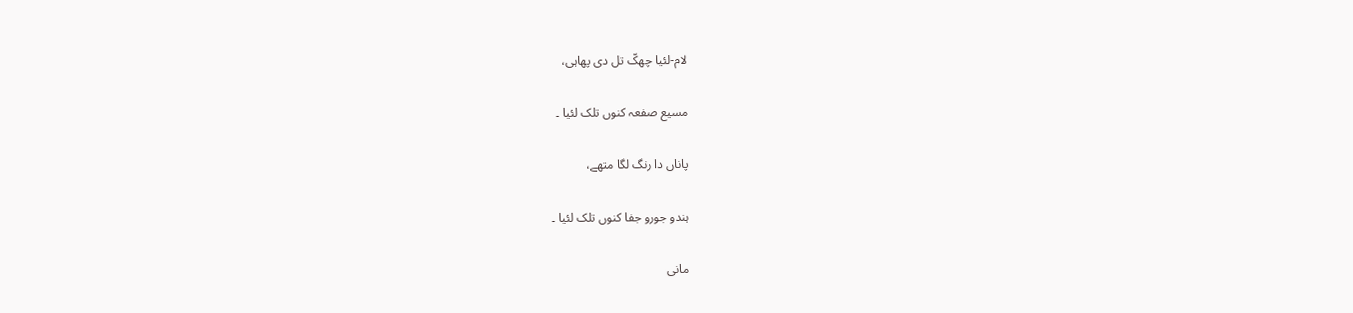لام-لئیا چھکّ تل دی پھاہی،

مسیع صفعہ کنوں تلک لئیا ۔

پاناں دا رنگ لگا متھے،

ہندو جورو جفا کنوں تلک لئیا ۔

مانی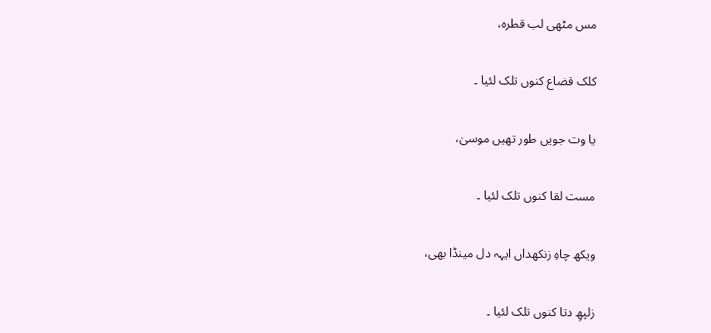مس مٹھی لب قطرہ،

کلک قضاع کنوں تلک لئیا ۔

یا وت جویں طور تھیں موسیٰ،

مست لقا کنوں تلک لئیا ۔

ویکھ چاہِ زنکھداں ایہہ دل مینڈا بھی،

زلپھِ دتا کنوں تلک لئیا ۔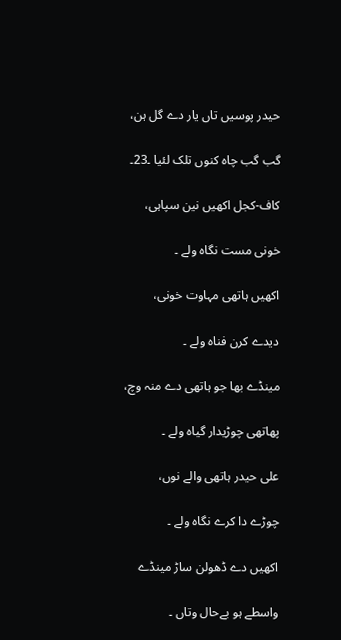حیدر پوسیں تاں یار دے گل ہن،

گب گب چاہ کنوں تلک لئیا ۔23۔

کاف-کجل اکھیں نین سپاہی،

خونی مست نگاہ ولے ۔

اکھیں ہاتھی مہاوت خونی،

دیدے کرن فناہ ولے ۔

مینڈے بھا جو ہاتھی دے منہ وچ،

پھاتھی چوڑیدار گیاہ ولے ۔

علی حیدر ہاتھی والے نوں،

چوڑے دا کرے نگاہ ولے ۔

اکھیں دے ڈھولن ساڑ مینڈے

واسطے ہو بےحال وتاں ۔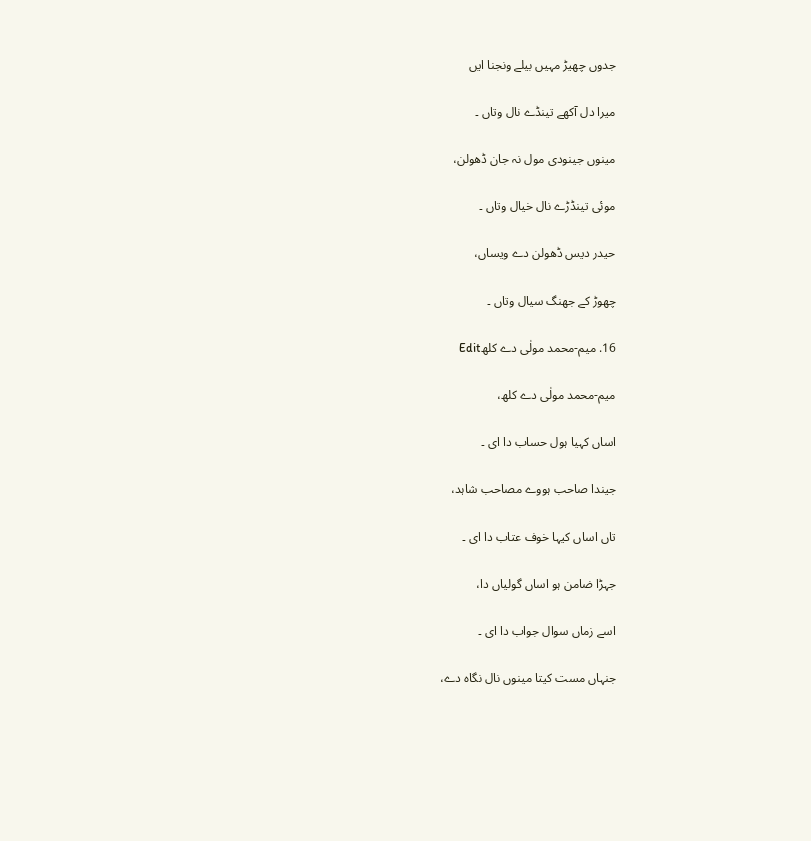جدوں چھیڑ مہیں بیلے ونجنا ایں

میرا دل آکھے تینڈے نال وتاں ۔

مینوں جینودی مول نہ جان ڈھولن،

موئی تینڈڑے نال خیال وتاں ۔

حیدر دیس ڈھولن دے ویساں،

چھوڑ کے جھنگ سیال وتاں ۔

16. میم-محمد مولٰی دے کلھEdit

میم-محمد مولٰی دے کلھ،

اساں کہیا ہول حساب دا ای ۔

جیندا صاحب ہووے مصاحب شاہد،

تاں اساں کیہا خوف عتاب دا ای ۔

جہڑا ضامن ہو اساں گولیاں دا،

اسے زماں سوال جواب دا ای ۔

جنہاں مست کیتا مینوں نال نگاہ دے،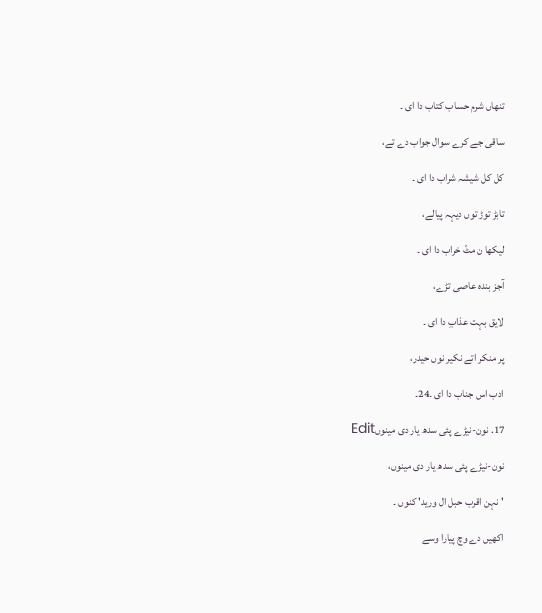تنھاں شرم حساب کتاب دا ای ۔

ساقی جے کرے سوال جواب دے تے،

کل کل شیشہ شراب دا ای ۔

تابڑ توڑ توں دیہہ پیالے،

لیکھا ن مٹّ خراب دا ای ۔

آجز بندہ عاصی تڑے،

لایق بہت عذابِ دا ای ۔

پر منکر اتے نکیر نوں حیدر،

ادب اس جناب دا ای ۔24۔

17. نون-نیڑے پئی سدھ یار دی مینوںEdit

نون-نیڑے پئی سدھ یار دی مینوں،

'نہن اقرب حبل ال ورید' کنوں ۔

اکھیں دے وچ پیارا وسے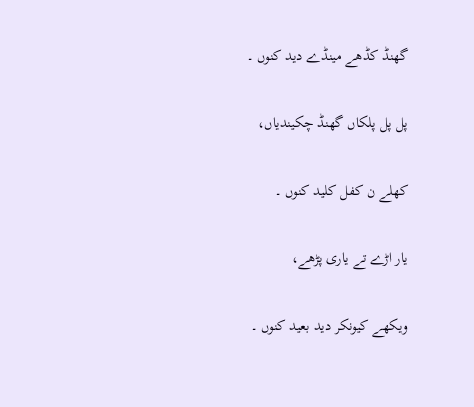گھنڈ کڈھے مینڈے دید کنوں ۔

پل پل پلکاں گھنڈ چکیندیاں،

کھلے ن کفل کلید کنوں ۔

یار اڑے تے یاری پڑھے،

ویکھے کیونکر دید بعید کنوں ۔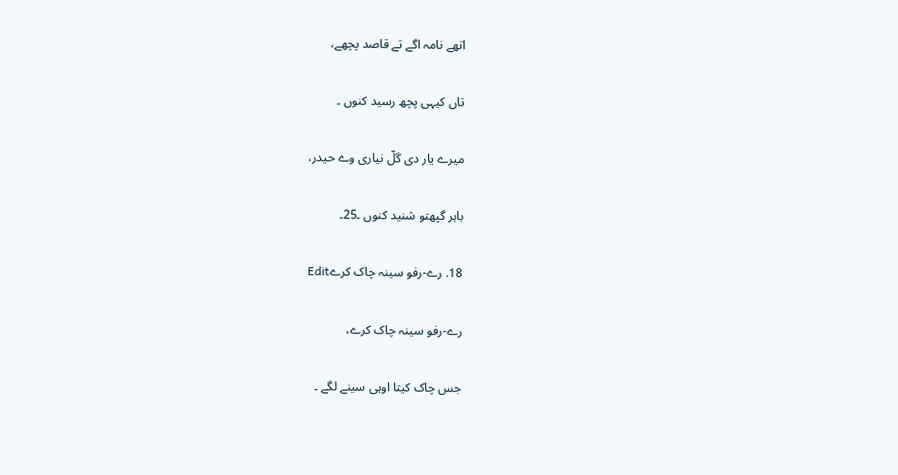اتھے نامہ اگے تے قاصد پچھے،

تاں کیہی پچھ رسید کنوں ۔

میرے یار دی گلّ نیاری وے حیدر،

باہر گپھتو شنید کنوں ۔25۔

18. رے-رفو سینہ چاک کرےEdit

رے-رفو سینہ چاک کرے،

جس چاک کیتا اوہی سینے لگے ۔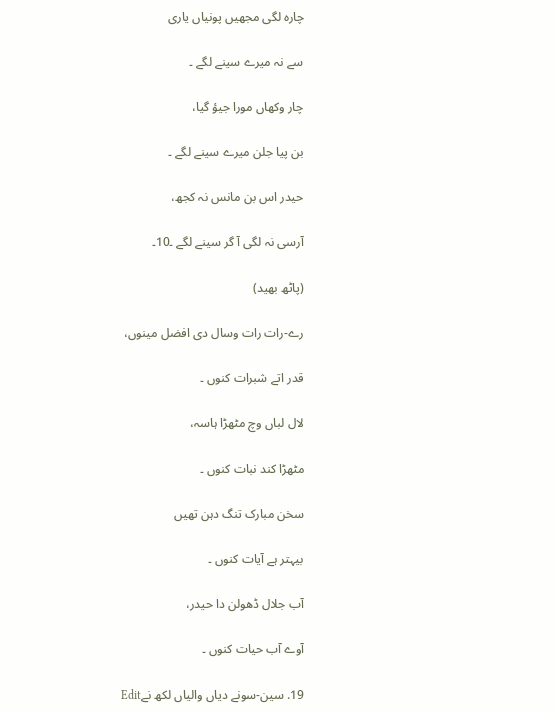چارہ لگی مجھیں پونیاں یاری

سے نہ میرے سینے لگے ۔

چار وکھاں مورا جیؤ گیا،

بن پیا جلن میرے سینے لگے ۔

حیدر اس بن مانس نہ کجھ،

آرسی نہ لگی آ گر سینے لگے ۔10۔

(پاٹھ بھید)

رے-رات رات وسال دی افضل مینوں،

قدر اتے شبرات کنوں ۔

لال لباں وچ مٹھڑا ہاسہ،

مٹھڑا کند نبات کنوں ۔

سخن مبارک تنگ دہن تھیں

بیہتر ہے آیات کنوں ۔

آب جلال ڈھولن دا حیدر،

آوے آب حیات کنوں ۔

19. سین-سونے دیاں والیاں لکھ نےEdit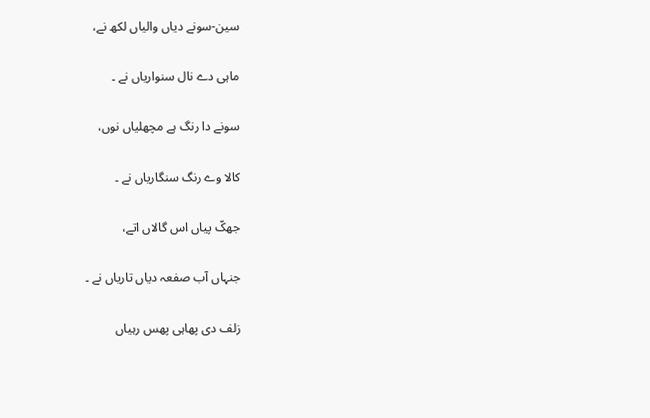سین-سونے دیاں والیاں لکھ نے،

ماہی دے نال سنواریاں نے ۔

سونے دا رنگ ہے مچھلیاں نوں،

کالا وے رنگ سنگاریاں نے ۔

جھکّ پیاں اس گالاں اتے،

جنہاں آب صفعہ دیاں تاریاں نے ۔

زلف دی پھاہی پھس رہیاں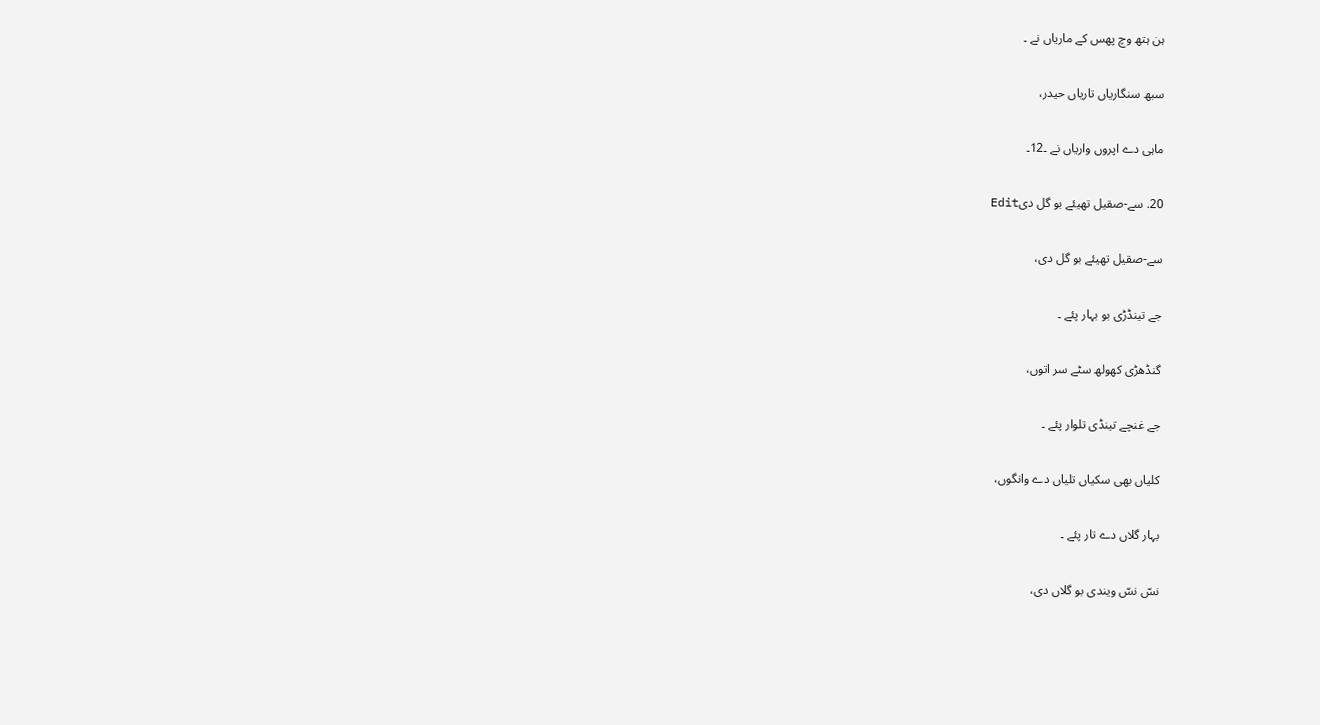ہن ہتھ وچ پھس کے ماریاں نے ۔

سبھ سنگاریاں تاریاں حیدر،

ماہی دے اپروں واریاں نے ۔12۔

20. سے-صقیل تھیئے بو گل دیEdit

سے-صقیل تھیئے بو گل دی،

جے تینڈڑی بو بہار پئے ۔

گنڈھڑی کھولھ سٹے سر اتوں،

جے غنچے تینڈی تلوار پئے ۔

کلیاں بھی سکیاں تلیاں دے وانگوں،

بہار گلاں دے تار پئے ۔

نسّ نسّ ویندی بو گلاں دی،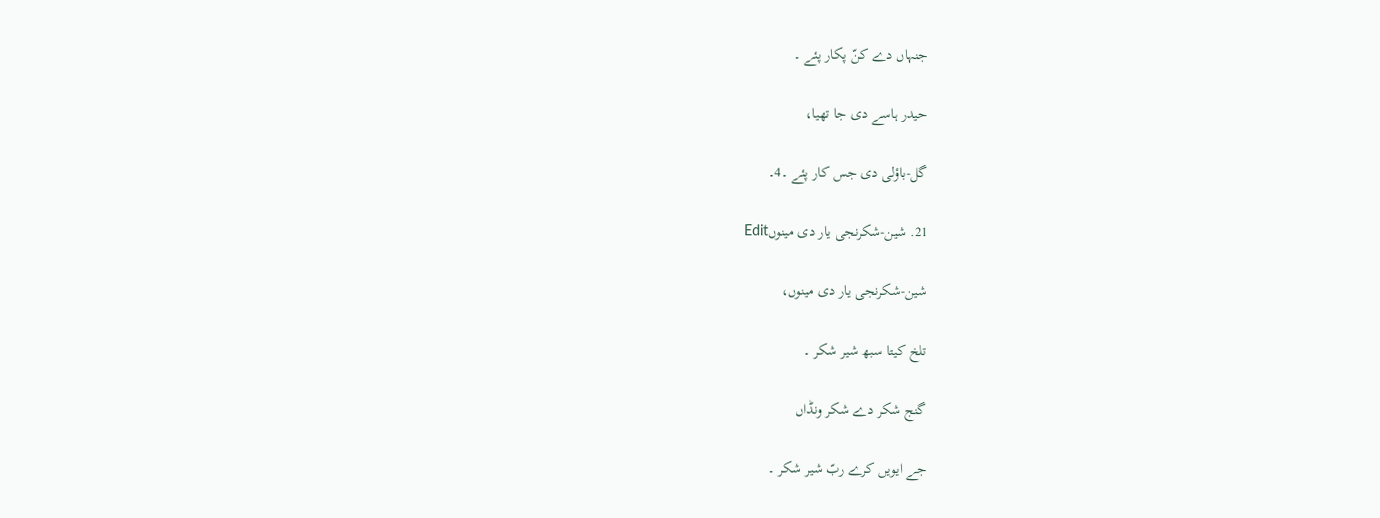جنہاں دے کنّ پکار پئے ۔

حیدر ہاسے دی جا تھیا،

گل-باؤلی دی جس کار پئے ۔4۔

21. شین-شکرنجی یار دی مینوںEdit

شین-شکرنجی یار دی مینوں،

تلخ کیتا سبھ شیر شکر ۔

گنج شکر دے شکر ونڈاں

جے ایویں کرے ربّ شیر شکر ۔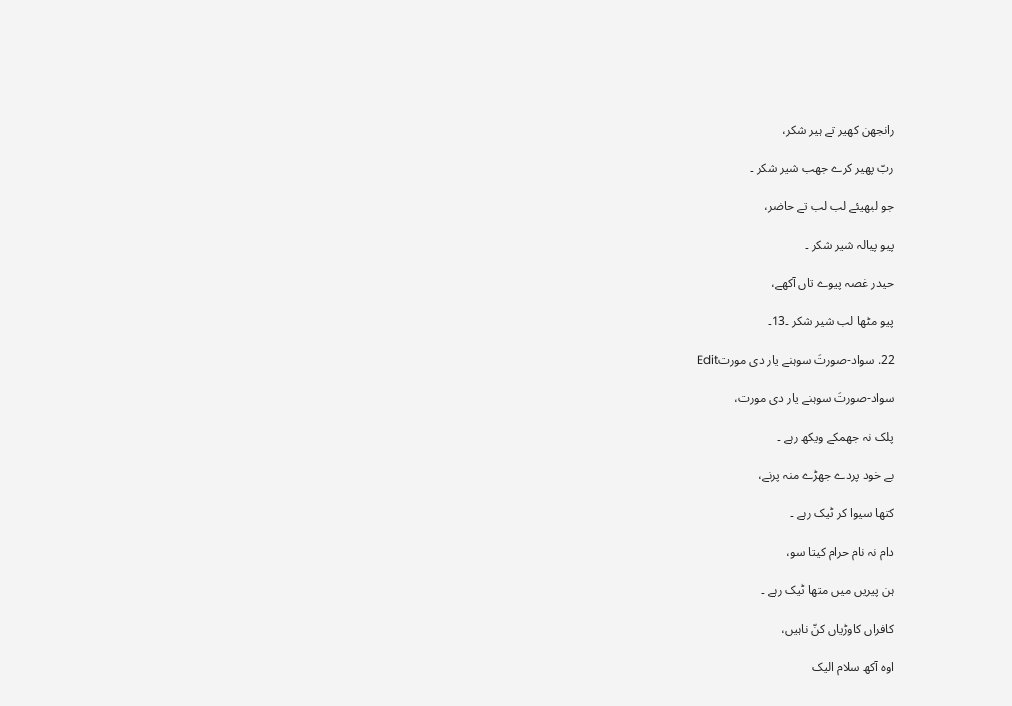رانجھن کھیر تے ہیر شکر،

ربّ پھیر کرے جھب شیر شکر ۔

جو لبھیئے لب لب تے حاضر،

پیو پیالہ شیر شکر ۔

حیدر غصہ پیوے تاں آکھے،

پیو مٹھا لب شیر شکر ۔13۔

22. سواد-صورتَ سوہنے یار دی مورتEdit

سواد-صورتَ سوہنے یار دی مورت،

پلک نہ جھمکے ویکھ رہے ۔

بے خود پردے جھڑے منہ پرنے،

کتھا سیوا کر ٹیک رہے ۔

دام نہ نام حرام کیتا سو،

ہن پیریں میں متھا ٹیک رہے ۔

کافراں کاوڑیاں کنّ ناہیں،

اوہ آکھ سلام الیک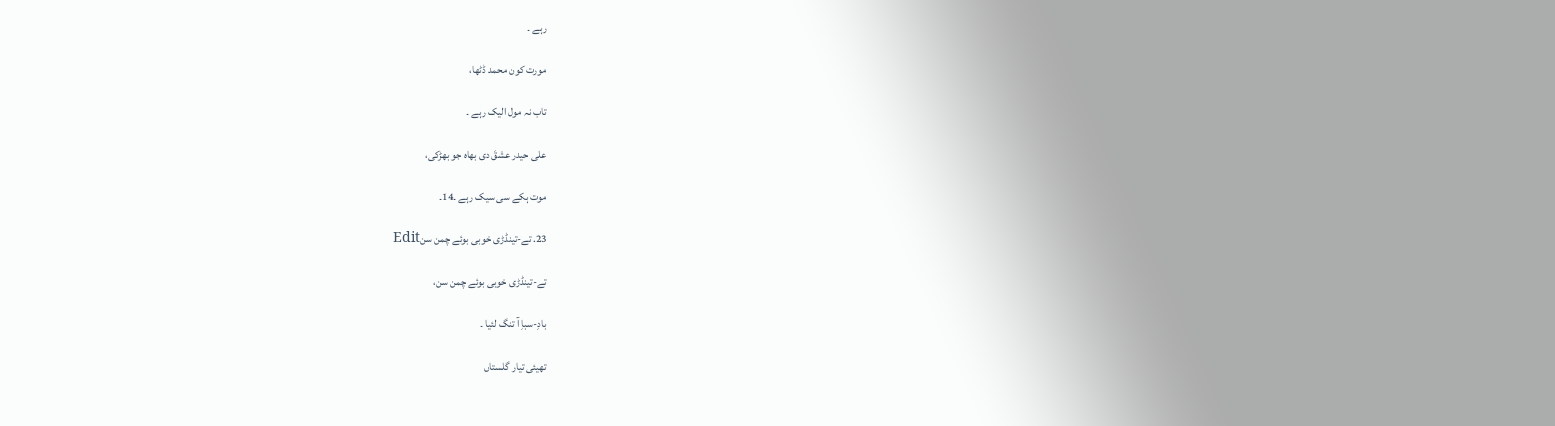رہے ۔

مورت کون محمد ڈٹھا،

تاب نہ مول الیک رہے ۔

علی حیدر عشقَ دی بھاہ جو بھڑکی،

موت ہکے سی سیک رہے ۔14۔

23. تے-تینڈڑی خوبی بوئے چمن سنEdit

تے-تینڈڑی خوبی بوئے چمن سن،

بادِ-سباِ آ تنگ لئیا ۔

تھیئی تیار گلستاں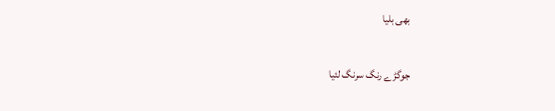بھی بلیا

جوگڑے رنگ سرنگ لئیا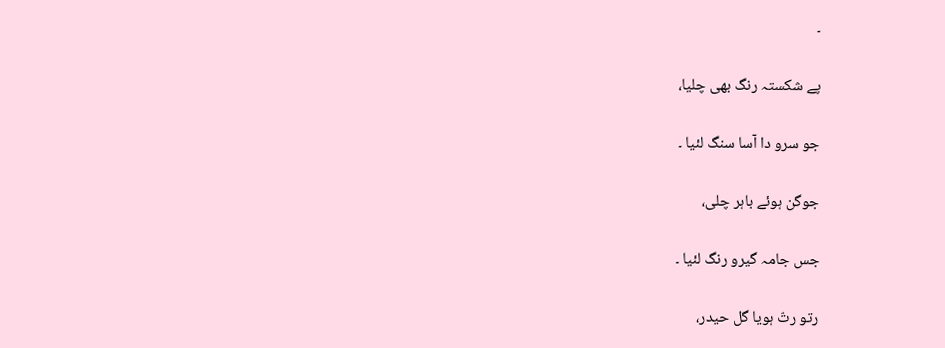۔

پے شکستہ رنگ بھی چلیا،

جو سرو دا آسا سنگ لئیا ۔

جوگن ہوئے باہر چلی،

جس جامہ گیرو رنگ لئیا ۔

رتو رتّ ہویا گل حیدر،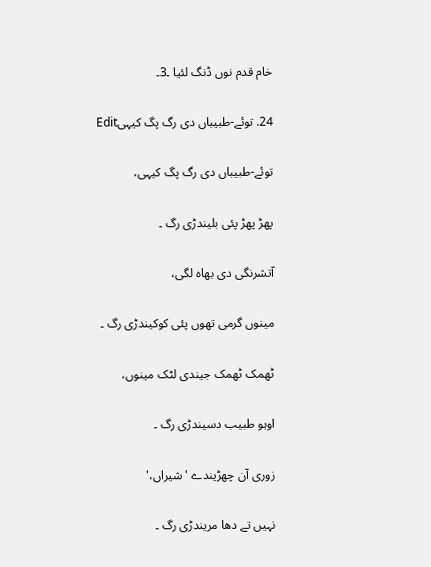خام قدم نوں ڈنگ لئیا ۔3۔

24. توئے-طبیباں دی رگ پگ کیہیEdit

توئے-طبیباں دی رگ پگ کیہی،

پھڑ پھڑ پئی بلیندڑی رگ ۔

آتشرنگی دی بھاہ لگی،

مینوں گرمی تھوں پئی کوکیندڑی رگ ۔

ٹھمک ٹھمک جیندی لٹک مینوں،

اوہو طبیب دسیندڑی رگ ۔

زوری آن چھڑیندے 'شیراں،'

نہیں تے دھا مریندڑی رگ ۔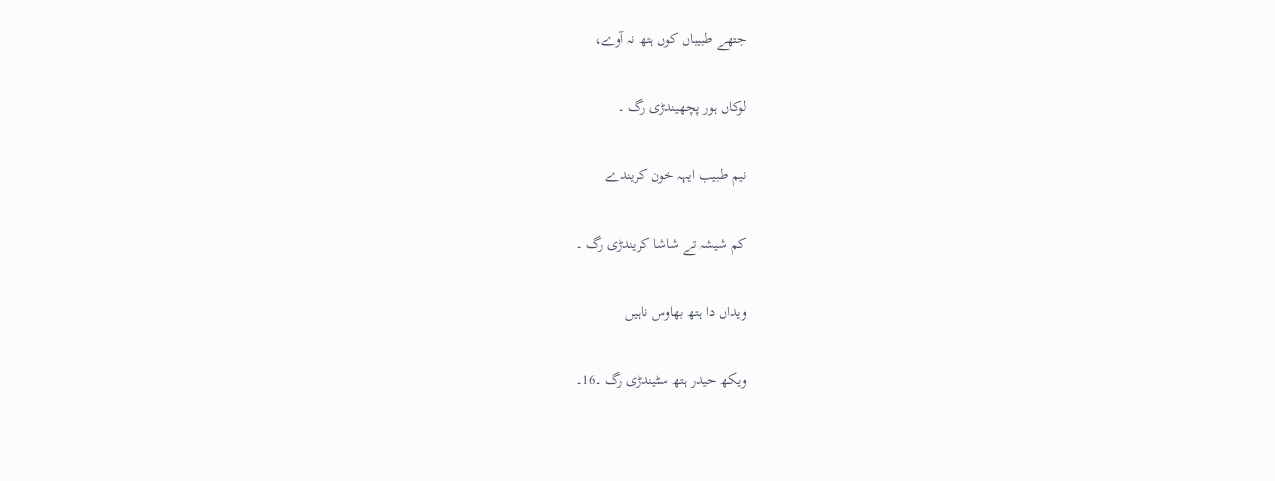جتھے طبیباں کوں ہتھ نہ آوے،

لوکاں ہور پچھیندڑی رگ ۔

نیم طبیب ایہہ خون کریندے

کم شیشہ تے شاشا کریندڑی رگ ۔

ویداں دا ہتھ بھاوس ناہیں

ویکھ حیدر ہتھ سٹیندڑی رگ ۔16۔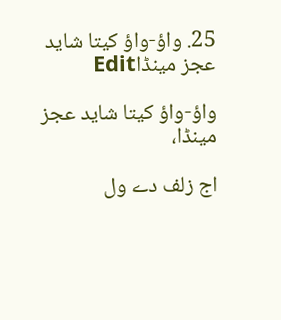25. واؤ-واؤ کیتا شاید عجز مینڈاEdit

واؤ-واؤ کیتا شاید عجز مینڈا،

اج زلف دے ول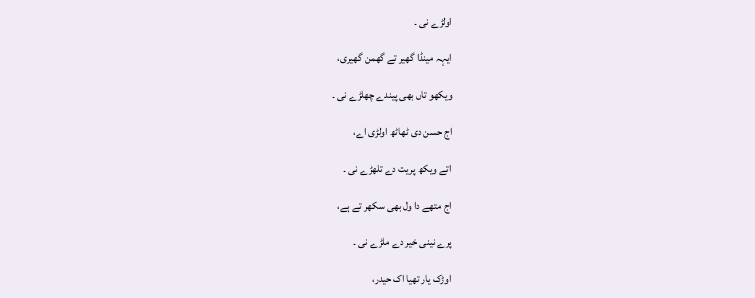اولڑے نی ۔

ایہہ مینڈا گھیر تے گھمن گھیری،

ویکھو تاں بھی پیندے چھلڑے نی ۔

اج حسن دی ٹھاٹھ اولڑی اے،

اتے ویکھ پریت دے تلھڑے نی ۔

اج متھے دا ول بھی سکھر تے ہے،

پرے نینی خیر دے ملڑے نی ۔

اوڑک یار تھیا اک حیدر،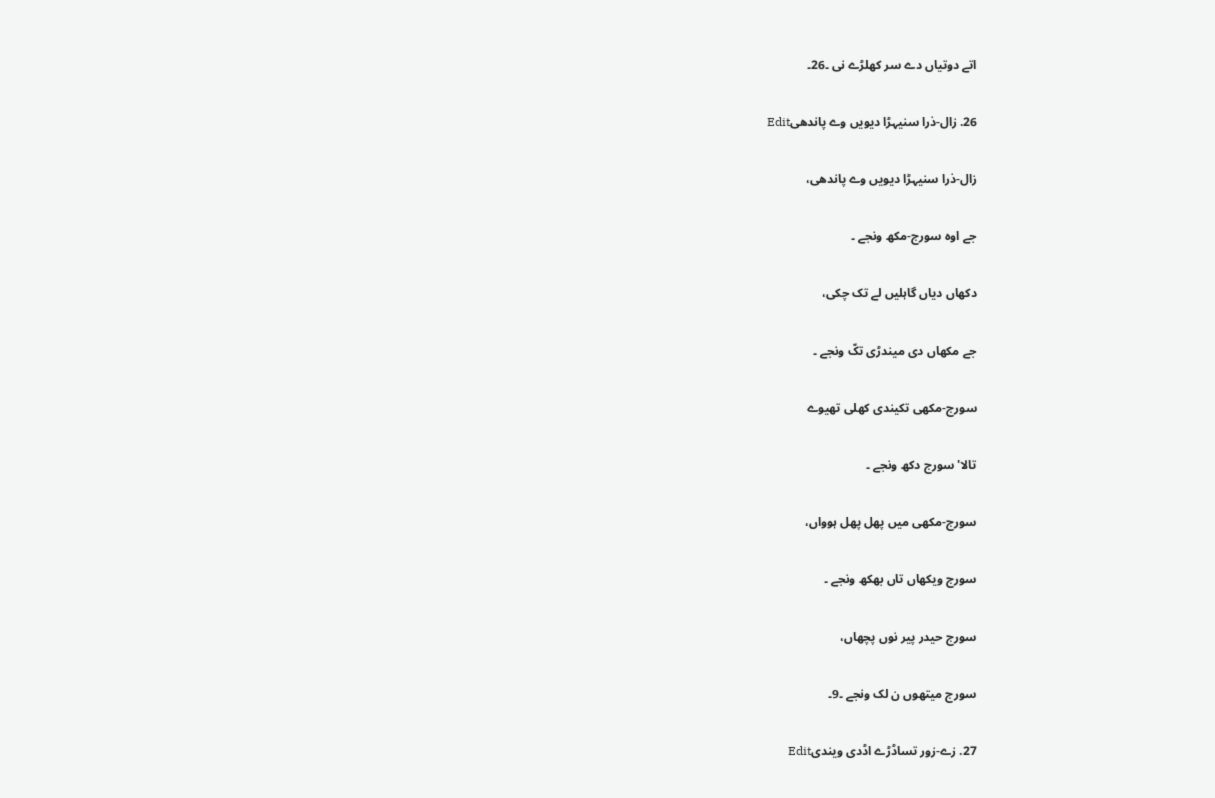اتے دوتیاں دے سر کھلڑے نی ۔26۔

26. زال-ذرا سنیہڑا دیویں وے پاندھیEdit

زال-ذرا سنیہڑا دیویں وے پاندھی،

جے اوہ سورج-مکھ ونجے ۔

دکھاں دیاں گاہلیں لے تک چکی،

جے مکھاں دی میندڑی تکّ ونجے ۔

سورج-مکھی تکیندی کھلی تھیوے

تالا' سورج دکھ ونجے ۔

سورج-مکھی میں پھل پھل ہوواں،

سورج ویکھاں تاں بھکھ ونجے ۔

سورج حیدر پیر نوں پچھاں،

سورج میتھوں ن لک ونجے ۔9۔

27. زے-زور تساڈڑے اڈدی ویندیEdit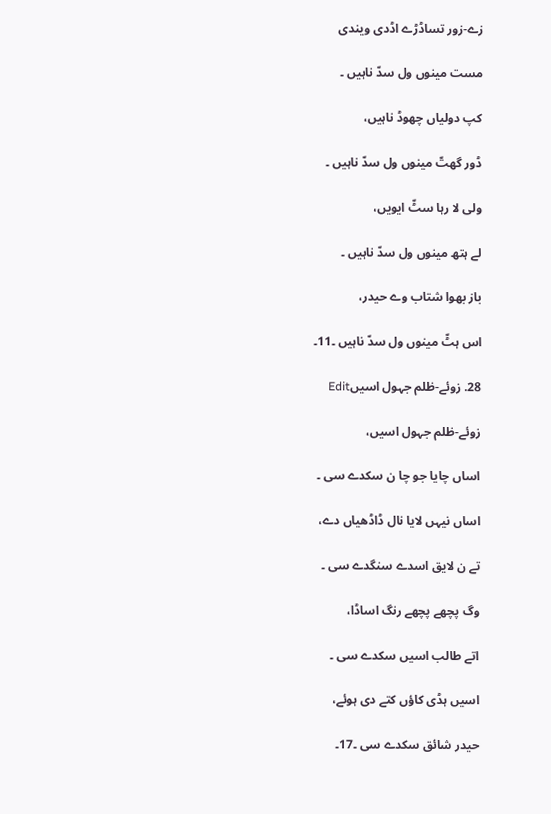زے-زور تساڈڑے اڈدی ویندی

مست مینوں ول سدّ ناہیں ۔

کپ دولیاں چھوڈ ناہیں،

ڈور گھتّ مینوں ول سدّ ناہیں ۔

ولی لا رہا سٹّ ایویں،

لے ہتھ مینوں ول سدّ ناہیں ۔

باز بھوا شتاب وے حیدر،

اس ہٹّ مینوں ول سدّ ناہیں ۔11۔

28. زوئے-ظلم جہول اسیںEdit

زوئے-ظلم جہول اسیں،

اساں چایا جو چا ن سکدے سی ۔

اساں نیہں لایا نال ڈاڈھیاں دے،

تے ن لایق اسدے سنگدے سی ۔

وگ پچھے پچھے رنگ اساڈا،

اتے طالب اسیں سکدے سی ۔

اسیں ہڈی کاؤں کتے دی ہوئے،

حیدر شائق سکدے سی ۔17۔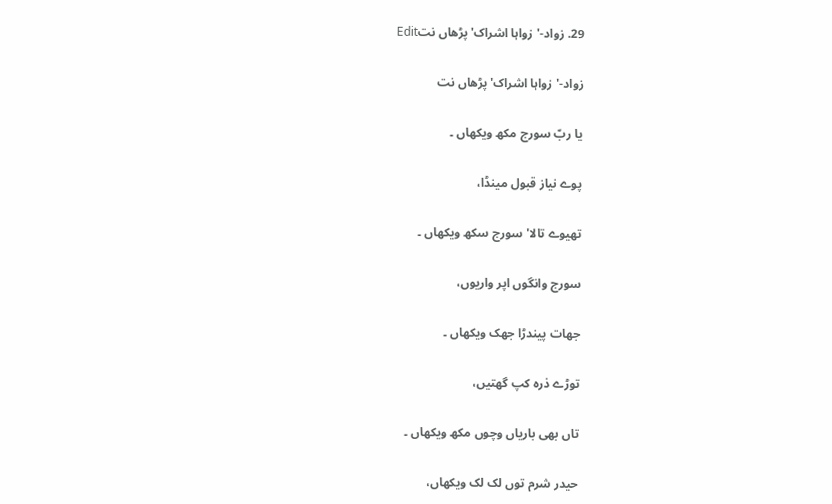29. زواد-'زواہا اشراک' پڑھاں نتEdit

زواد-'زواہا اشراک' پڑھاں نت

یا ربّ سورج مکھ ویکھاں ۔

پوے نیاز قبول مینڈا،

تھیوے تالا' سورج سکھ ویکھاں ۔

سورج وانگوں اپر واریوں،

جھات پیندڑا جھک ویکھاں ۔

توڑے ذرہ کپ گھتیں،

تاں بھی باریاں وچوں مکھ ویکھاں ۔

حیدر شرم توں لک لک ویکھاں،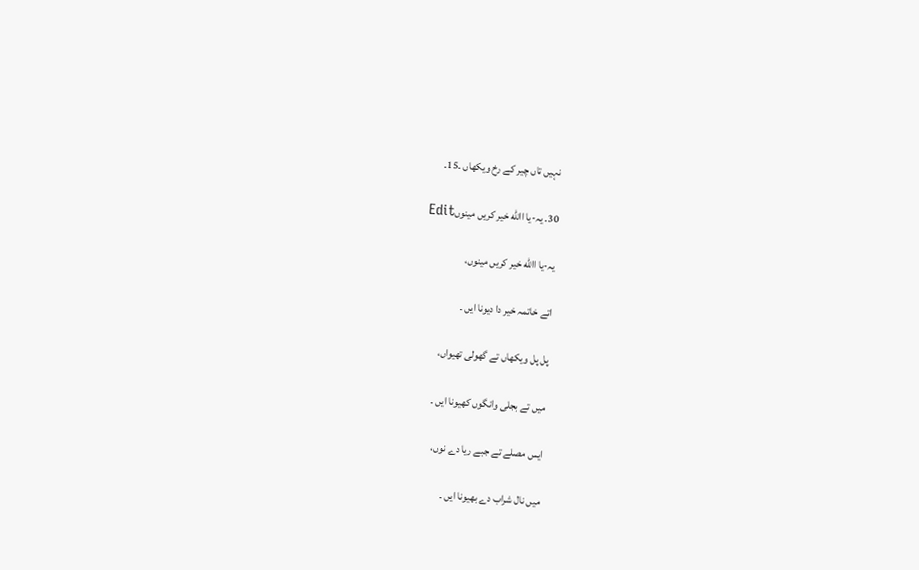نہیں تاں چیر کے رخ ویکھاں ۔15۔

30. یہ-یا االله خیر کریں مینوںEdit

یہ-یا االله خیر کریں مینوں،

اتے خاتمہ خیر دا دیونا ایں ۔

پل پل ویکھاں تے گھولی تھیواں،

میں تے بجلی وانگوں کھیونا ایں ۔

ایس مصلے تے جبے ریا دے نوں،

میں نال شراب دے بھیونا ایں ۔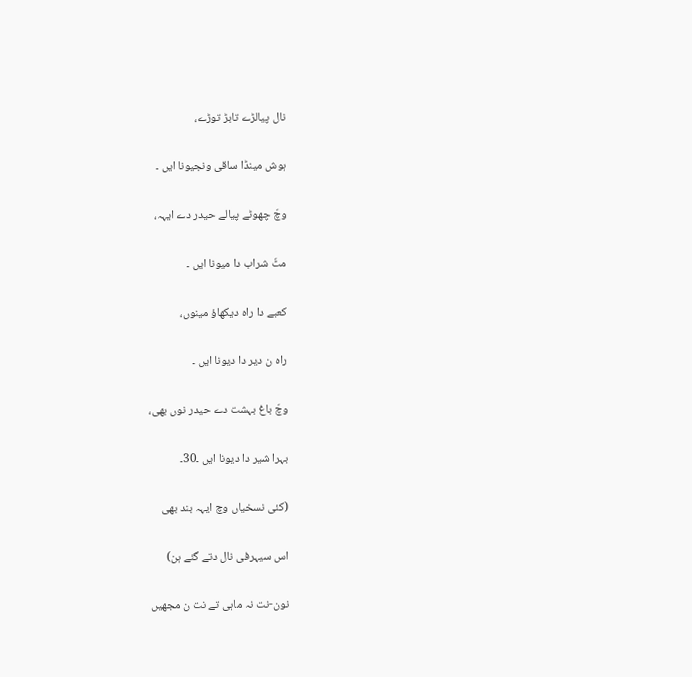نال پیالڑے تابڑ توڑے،

ہوش مینڈا ساقی ونجیونا ایں ۔

وچّ چھوٹے پیالے حیدر دے ایہہ،

مٹّ شراب دا میونا ایں ۔

کعبے دا راہ دیکھاؤ مینوں،

راہ ن دیر دا دیونا ایں ۔

وچّ باغ بہشت دے حیدر نوں بھی،

بہرا شیر دا دیونا ایں ۔30۔

(کئی نسخیاں وچ ایہہ بند بھی

اس سیہرفی نال دتے گئے ہن)

نون-نت نہ ماہی تے نت ن مجھیں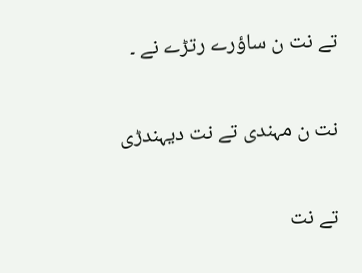تے نت ن ساؤرے رتڑے نے ۔

نت ن مہندی تے نت دیہندڑی

تے نت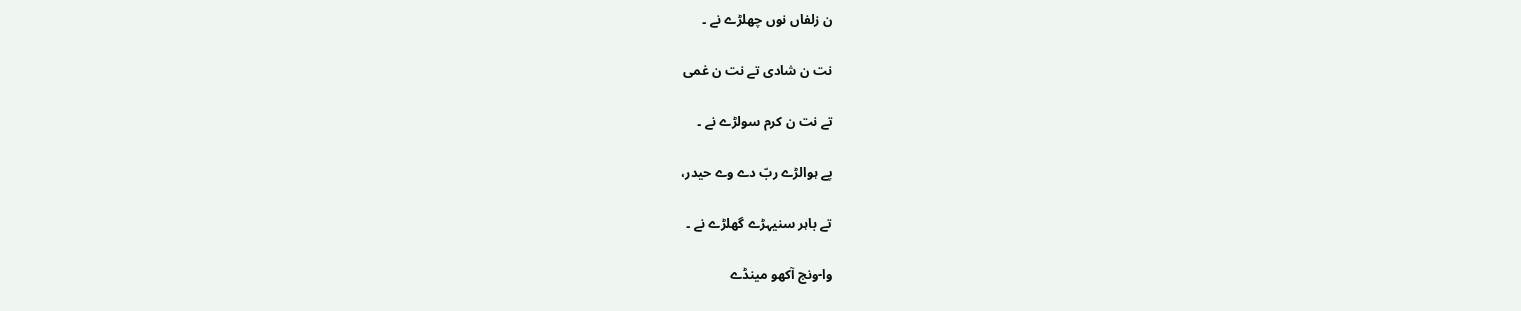ن زلفاں نوں چھلڑے نے ۔

نت ن شادی تے نت ن غمی

تے نت ن کرم سولڑے نے ۔

پے ہوالڑے ربّ دے وے حیدر،

تے باہر سنیہڑے گھلڑے نے ۔

وا-ونج آکھو مینڈے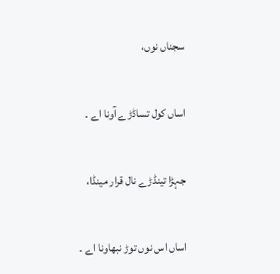سجناں نوں،

اساں کول تساڈڑے آونا اے ۔

جہڑا تینڈڑے نال قرار مینڈا،

اساں اس نوں توڑ نبھاونا اے ۔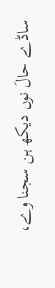ساڈے حالَ نوں دیکھ ہن سجنا وے،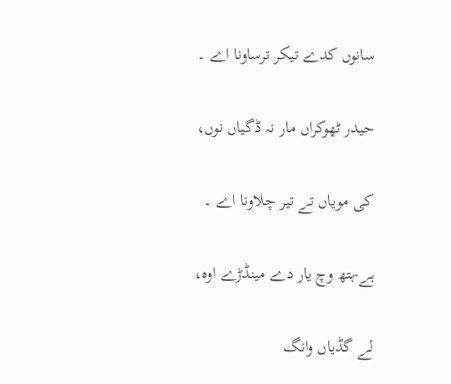سانوں کدے تیکر ترساونا اے ۔

حیدر ٹھوکراں مار نہ ڈگیاں نوں،

کی مویاں تے تیر چلاونا اے ۔

ہے-ہتھ وچ یار دے مینڈڑے اوہ،

لے گڈیاں وانگ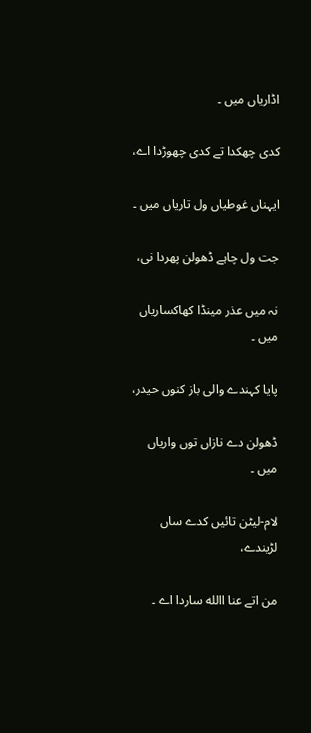اڈاریاں میں ۔

کدی چھکدا تے کدی چھوڑدا اے،

ایہناں غوطیاں ول تاریاں میں ۔

جت ول چاہے ڈھولن پھردا نی،

نہ میں عذر مینڈا کھاکساریاں میں ۔

پایا کہندے والی باز کنوں حیدر،

ڈھولن دے نازاں توں واریاں میں ۔

لام-لیٹن تائیں کدے ساں لڑیندے،

من اتے عنا االله ساردا اے ۔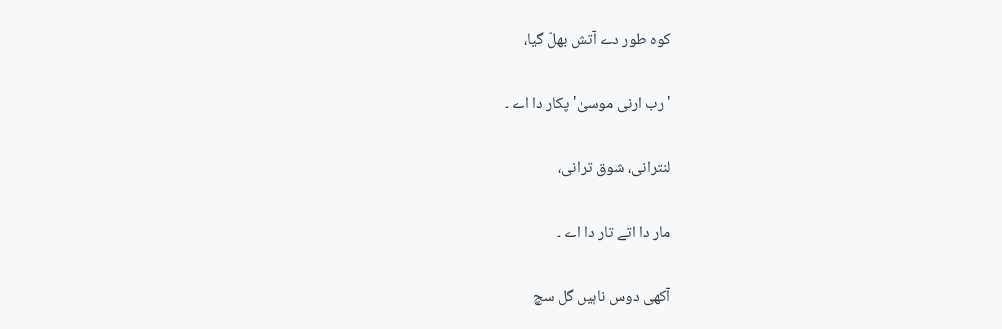کوہ طور دے آتش بھلّ گیا،

'رب ارنی موسیٰ' پکار دا اے ۔

لنترانی، شوق ترانی،

مار دا اتے تار دا اے ۔

آکھی دوس ناہیں گل سچ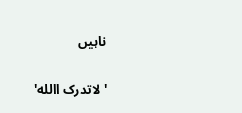ناہیں

'لاتدرک االله'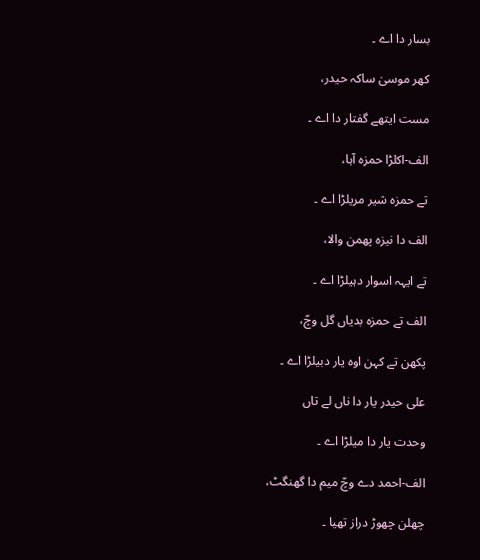بسار دا اے ۔

کھر موسیٰ ساکہ حیدر،

مست ایتھے گفتار دا اے ۔

الف-اکلڑا حمزہ آہا،

تے حمزہ شیر مریلڑا اے ۔

الف دا نیزہ پھمن والا،

تے ایہہ اسوار دہیلڑا اے ۔

الف تے حمزہ بدیاں گل وچّ،

پکھن تے کہن اوہ یار دبیلڑا اے ۔

علی حیدر یار دا ناں لے تاں

وحدت یار دا میلڑا اے ۔

الف-احمد دے وچّ میم دا گھنگٹ،

چھلن چھوڑ دراز تھیا ۔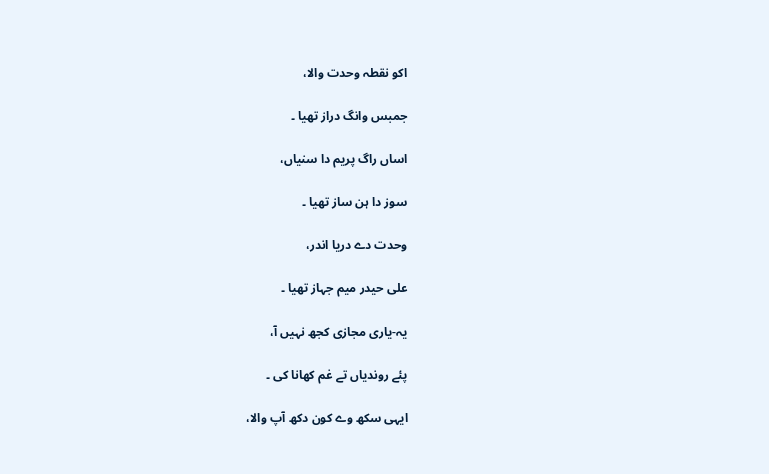اکو نقطہ وحدت والا،

جمبس وانگ دراز تھیا ۔

اساں راگ پریم دا سنیاں،

سوز دا ہن ساز تھیا ۔

وحدت دے دریا اندر،

علی حیدر میم جہاز تھیا ۔

یہ-یاری مجازی کجھ نہیں آ،

پئے روندیاں تے غم کھانا کی ۔

ایہی سکھ وے کون دکھ آپ والا،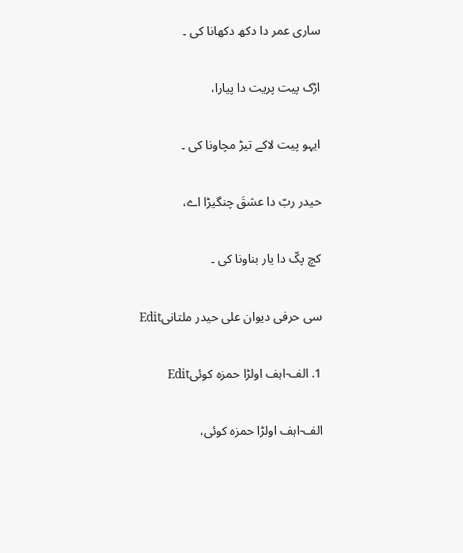ساری عمر دا دکھ دکھانا کی ۔

اڑک پیت پریت دا پیارا،

ایہو پیت لاکے تیڑ مچاونا کی ۔

حیدر ربّ دا عشقَ چنگیڑا اے،

کچ پکّ دا یار بناونا کی ۔

سی حرفی دیوان علی حیدر ملتانیEdit

1. الف-اہف اولڑا حمزہ کوئیEdit

الف-اہف اولڑا حمزہ کوئی،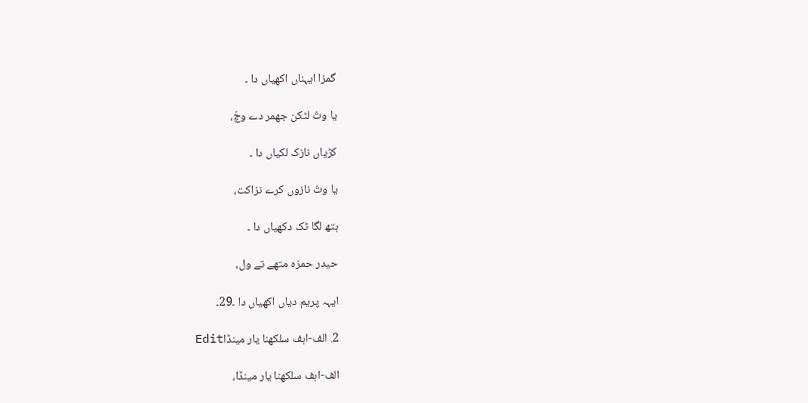گمزا ایہناں اکھیاں دا ۔

یا وتّ لٹکن جھمر دے وچّ،

کڑیاں نازک لکیاں دا ۔

یا وتّ نازوں کرے نزاکت،

ہتھ لگا ٹک دکھیاں دا ۔

حیدر حمزہ متھے تے ول،

ایہہ پریم دیاں اکھیاں دا ۔29۔

2. الف-اہف سلکھنا یار مینڈاEdit

الف-اہف سلکھنا یار مینڈا،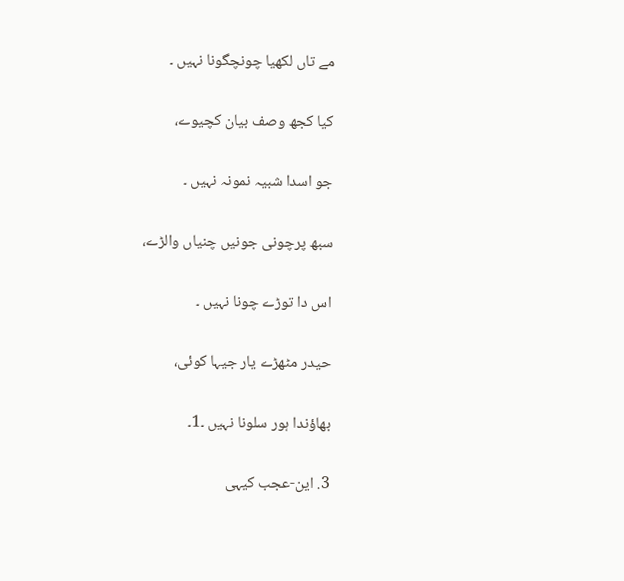مے تاں لکھیا چونچگونا نہیں ۔

کیا کجھ وصف بیان کچیوے،

جو اسدا شبیہ نمونہ نہیں ۔

سبھ پرچونی جونیں چنیاں والڑے،

اس دا توڑے چونا نہیں ۔

حیدر مٹھڑے یار جیہا کوئی،

بھاؤندا ہور سلونا نہیں ۔1۔

3. این-عجب کیہی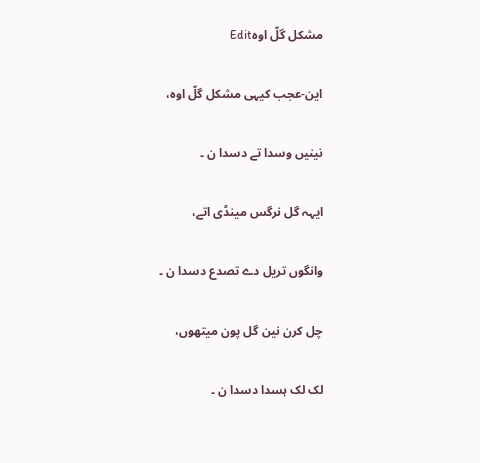مشکل گلّ اوہEdit

این-عجب کیہی مشکل گلّ اوہ،

نینیں وسدا تے دسدا ن ۔

ایہہ گل نرگس مینڈی اتے،

وانگوں تریل دے تصدع دسدا ن ۔

چل کرن نین گل پون میتھوں،

لک لک ہسدا دسدا ن ۔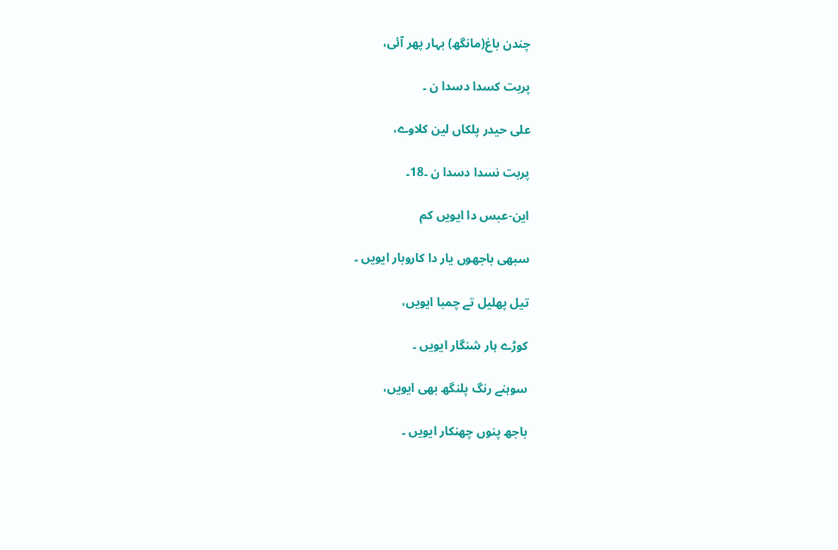چندن باغ(مانگھ) بہار پھر آئی،

پربت کسدا دسدا ن ۔

علی حیدر پلکاں لین کلاوے،

پربت نسدا دسدا ن ۔18۔

این-عبس دا ایویں کم

سبھی باجھوں یار دا کاروبار ایویں ۔

تیل پھلیل تے چمبا ایویں،

کوڑے ہار شنگار ایویں ۔

سوہنے رنگ پلنگھ بھی ایویں،

باجھ پنوں چھنکار ایویں ۔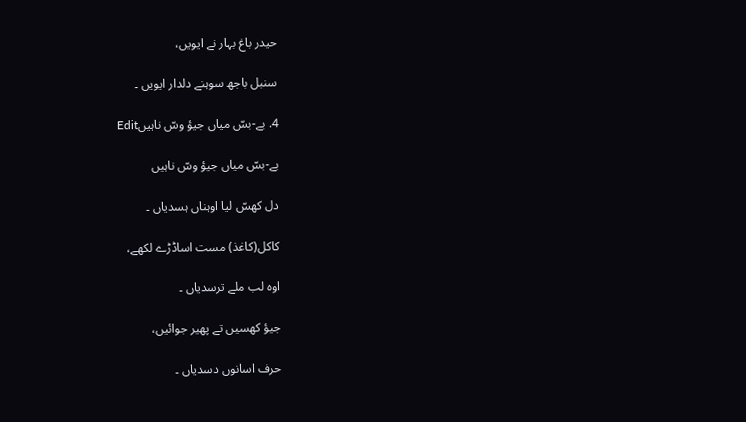حیدر باغ بہار نے ایویں،

سنبل باجھ سوہنے دلدار ایویں ۔

4. بے-بسّ میاں جیؤ وسّ ناہیںEdit

بے-بسّ میاں جیؤ وسّ ناہیں

دل کھسّ لیا اوہناں ہسدیاں ۔

کاکل(کاغذ) مست اساڈڑے لکھے،

اوہ لب ملے ترسدیاں ۔

جیؤ کھسیں تے پھیر جوائیں،

حرف اسانوں دسدیاں ۔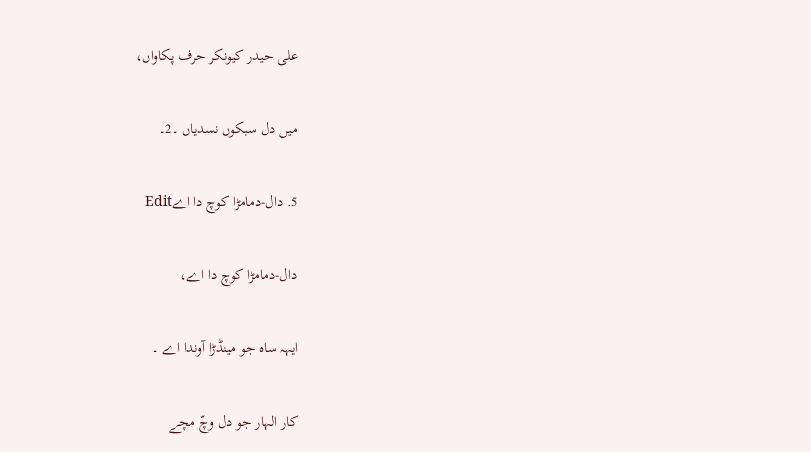علی حیدر کیونکر حرف پکاواں،

میں دل سبکوں نسدیاں ۔2۔

5. دال-دمامڑا کوچ دا اےEdit

دال-دمامڑا کوچ دا اے،

ایہہ ساہ جو مینڈڑا آوندا اے ۔

کار الہار جو دل وچّ مچے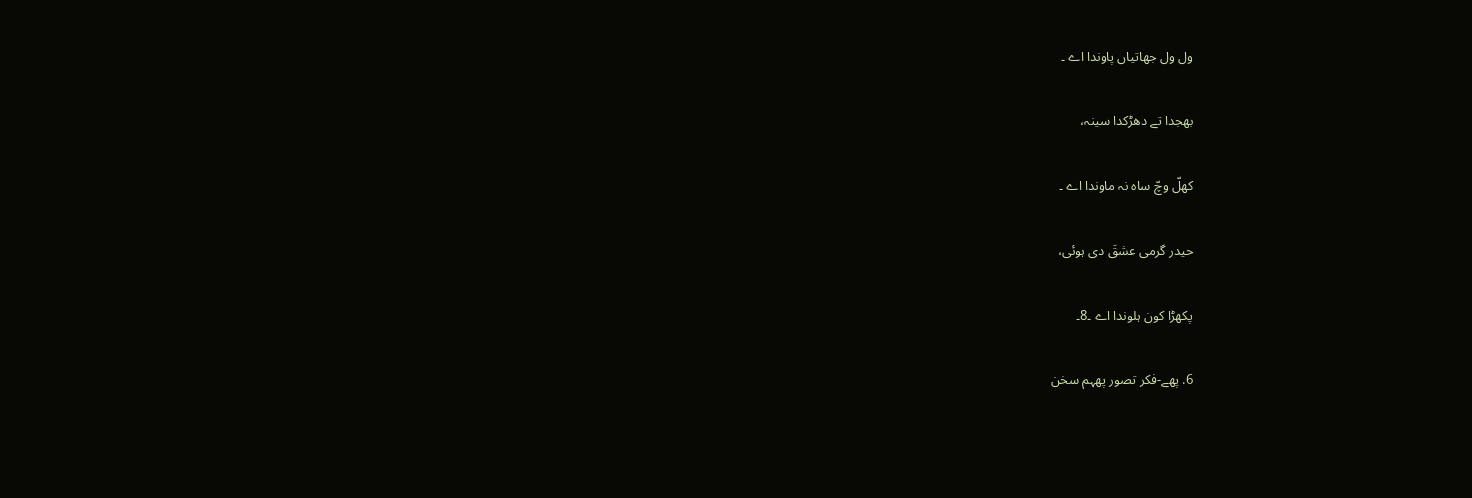ول ول جھاتیاں پاوندا اے ۔

بھجدا تے دھڑکدا سینہ،

کھلّ وچّ ساہ نہ ماوندا اے ۔

حیدر گرمی عشقَ دی ہوئی،

پکھڑا کون ہلوندا اے ۔8۔

6. پھے-فکر تصور پھہم سخن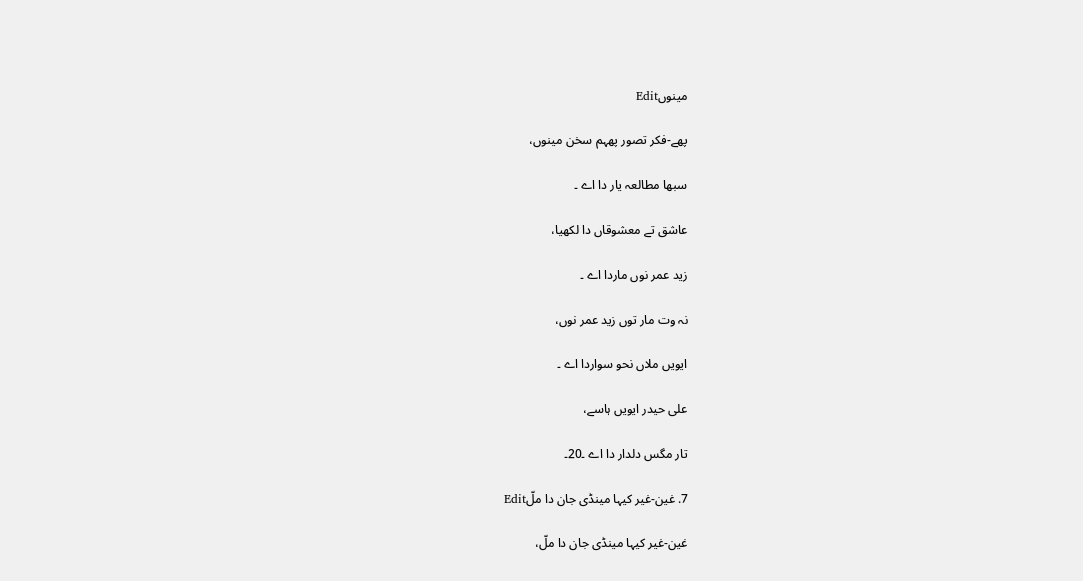مینوںEdit

پھے-فکر تصور پھہم سخن مینوں،

سبھا مطالعہ یار دا اے ۔

عاشق تے معشوقاں دا لکھیا،

زید عمر نوں ماردا اے ۔

نہ وت مار توں زید عمر نوں،

ایویں ملاں نحو سواردا اے ۔

علی حیدر ایویں ہاسے،

تار مگس دلدار دا اے ۔20۔

7. غین-غیر کیہا مینڈی جان دا ملّEdit

غین-غیر کیہا مینڈی جان دا ملّ،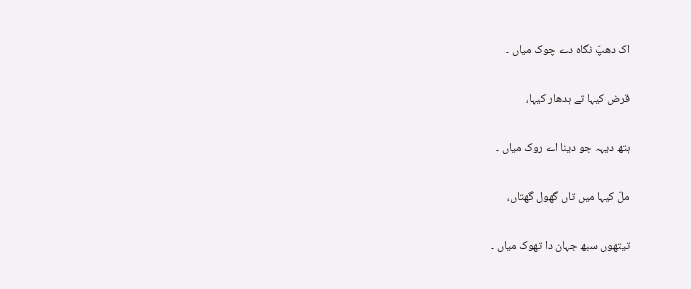اک دھپّ نگاہ دے چوک میاں ۔

قرض کیہا تے ہدھار کیہا،

ہتھ دیہہ جو دینا اے روک میاں ۔

ملّ کیہا میں تاں گھول گھتاں،

تیتھوں سبھ جہان دا تھوک میاں ۔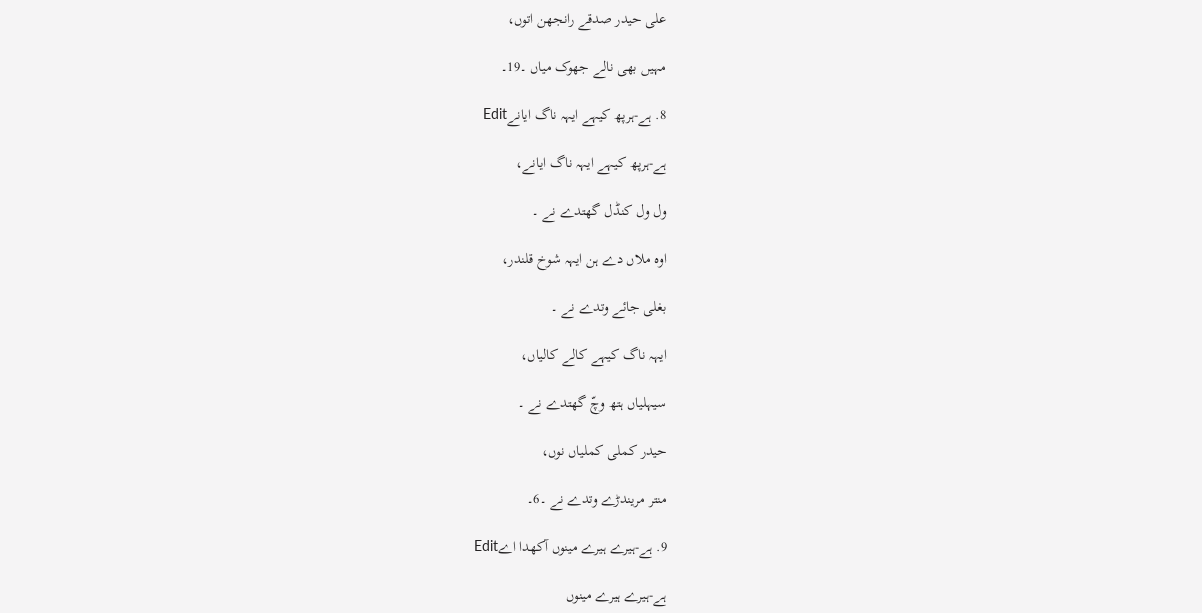علی حیدر صدقے رانجھن اتوں،

مہیں بھی نالے جھوک میاں ۔19۔

8. ہے-ہرپھ کیہے ایہہ ناگ ایانےEdit

ہے-ہرپھ کیہے ایہہ ناگ ایانے،

ول ول کنڈل گھتدے نے ۔

اوہ ملاں دے ہن ایہہ شوخ قلندر،

بغلی جائے وتدے نے ۔

ایہہ ناگ کیہے کالے کالیاں،

سیہلیاں ہتھ وچّ گھتدے نے ۔

حیدر کملی کملیاں نوں،

منتر مریندڑے وتدے نے ۔6۔

9. ہے-ہیرے ہیرے مینوں آکھدا اےEdit

ہے-ہیرے ہیرے مینوں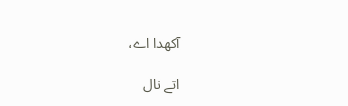آکھدا اے،

اتے نال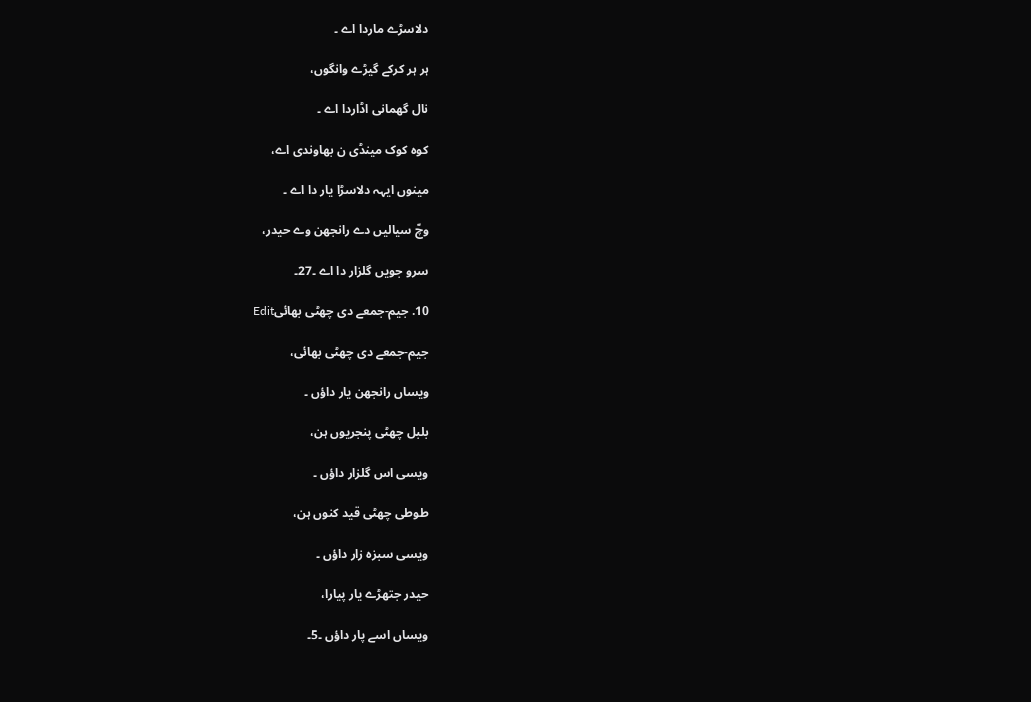دلاسڑے ماردا اے ۔

ہر ہر کرکے گیڑے وانگوں،

نال گھمانی اڈاردا اے ۔

کوہ کوک مینڈی ن بھاوندی اے،

مینوں ایہہ دلاسڑا یار دا اے ۔

وچّ سیالیں دے رانجھن وے حیدر،

سرو جویں گلزار دا اے ۔27۔

10. جیم-جمعے دی چھٹی بھائیEdit

جیم-جمعے دی چھٹی بھائی،

ویساں رانجھن یار داؤں ۔

بلبل چھٹی پنجریوں ہن،

ویسی اس گلزار داؤں ۔

طوطی چھٹی قید کنوں ہن،

ویسی سبزہ زار داؤں ۔

حیدر جتھڑے یار پیارا،

ویساں اسے پار داؤں ۔5۔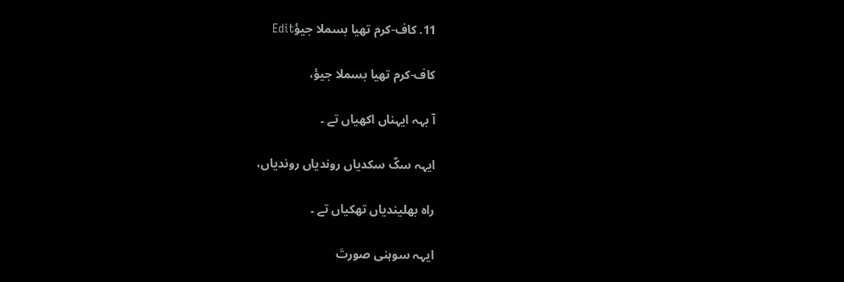11. کاف-کرم تھیا بسملا جیؤEdit

کاف-کرم تھیا بسملا جیؤ،

آ بہہ ایہناں اکھیاں تے ۔

ایہہ سکّ سکدیاں روندیاں روندیاں،

راہ بھلیندیاں تھکیاں تے ۔

ایہہ سوہنی صورتَ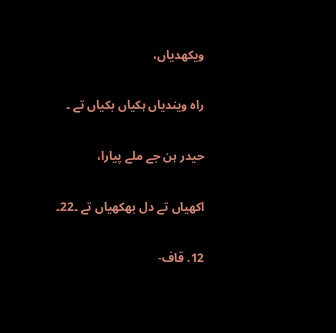ویکھدیاں،

راہ ویندیاں ہکیاں بکیاں تے ۔

حیدر ہن جے ملے پیارا،

اکھیاں تے دل بھکھیاں تے ۔22۔

12. قاف-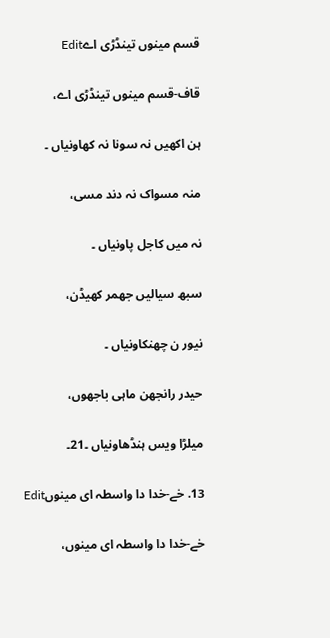قسم مینوں تینڈڑی اےEdit

قاف-قسم مینوں تینڈڑی اے،

ہن اکھیں نہ سونا نہ کھاونیاں ۔

منہ مسواک نہ دند مسی،

نہ میں کاجل پاونیاں ۔

سبھ سیالیں جھمر کھیڈن،

نیور ن چھنکاونیاں ۔

حیدر رانجھن ماہی باجھوں،

میلڑا ویس ہنڈھاونیاں ۔21۔

13. خے-خدا دا واسطہ ای مینوںEdit

خے-خدا دا واسطہ ای مینوں،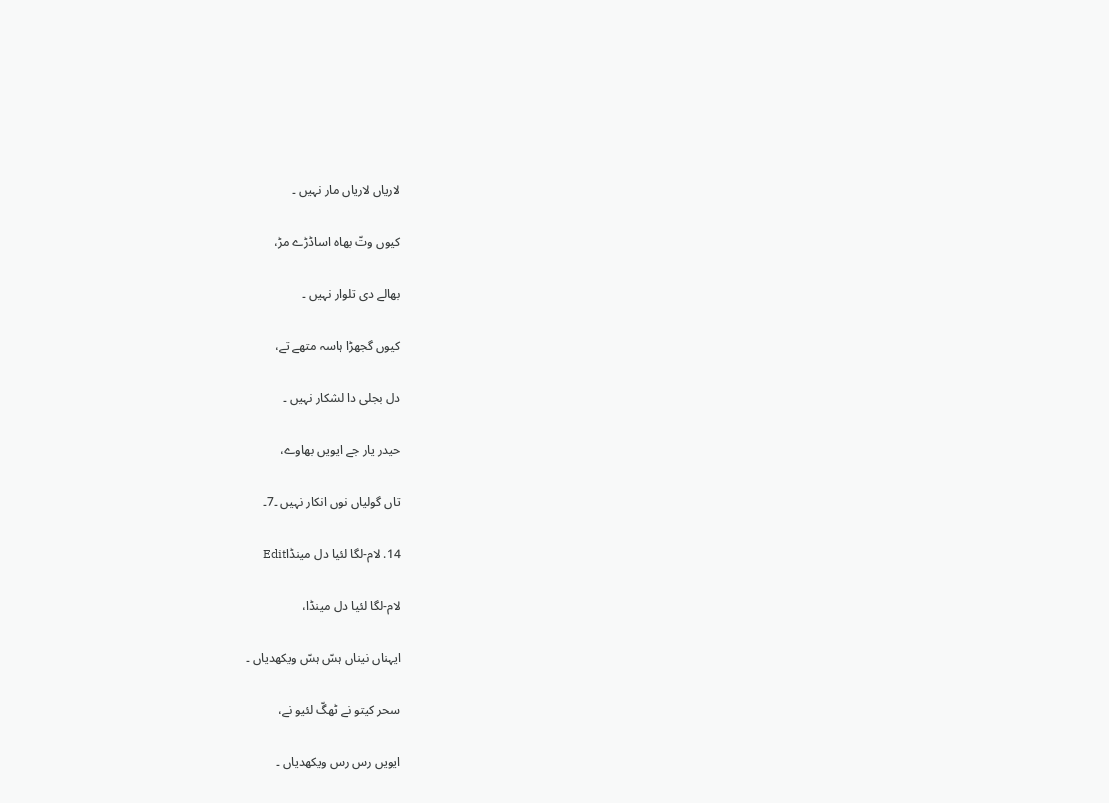لاریاں لاریاں مار نہیں ۔

کیوں وتّ بھاہ اساڈڑے مڑ،

بھالے دی تلوار نہیں ۔

کیوں گجھڑا ہاسہ متھے تے،

دل بجلی دا لشکار نہیں ۔

حیدر یار جے ایویں بھاوے،

تاں گولیاں نوں انکار نہیں ۔7۔

14. لام-لگا لئیا دل مینڈاEdit

لام-لگا لئیا دل مینڈا،

ایہناں نیناں ہسّ ہسّ ویکھدیاں ۔

سحر کیتو نے ٹھگّ لئیو نے،

ایویں رس رس ویکھدیاں ۔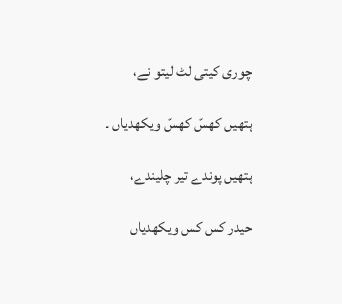چوری کیتی لٹ لیتو نے،

ہتھیں کھسّ کھسّ ویکھدیاں ۔

ہتھیں پوندے تیر چلیندے،

حیدر کس کس ویکھدیاں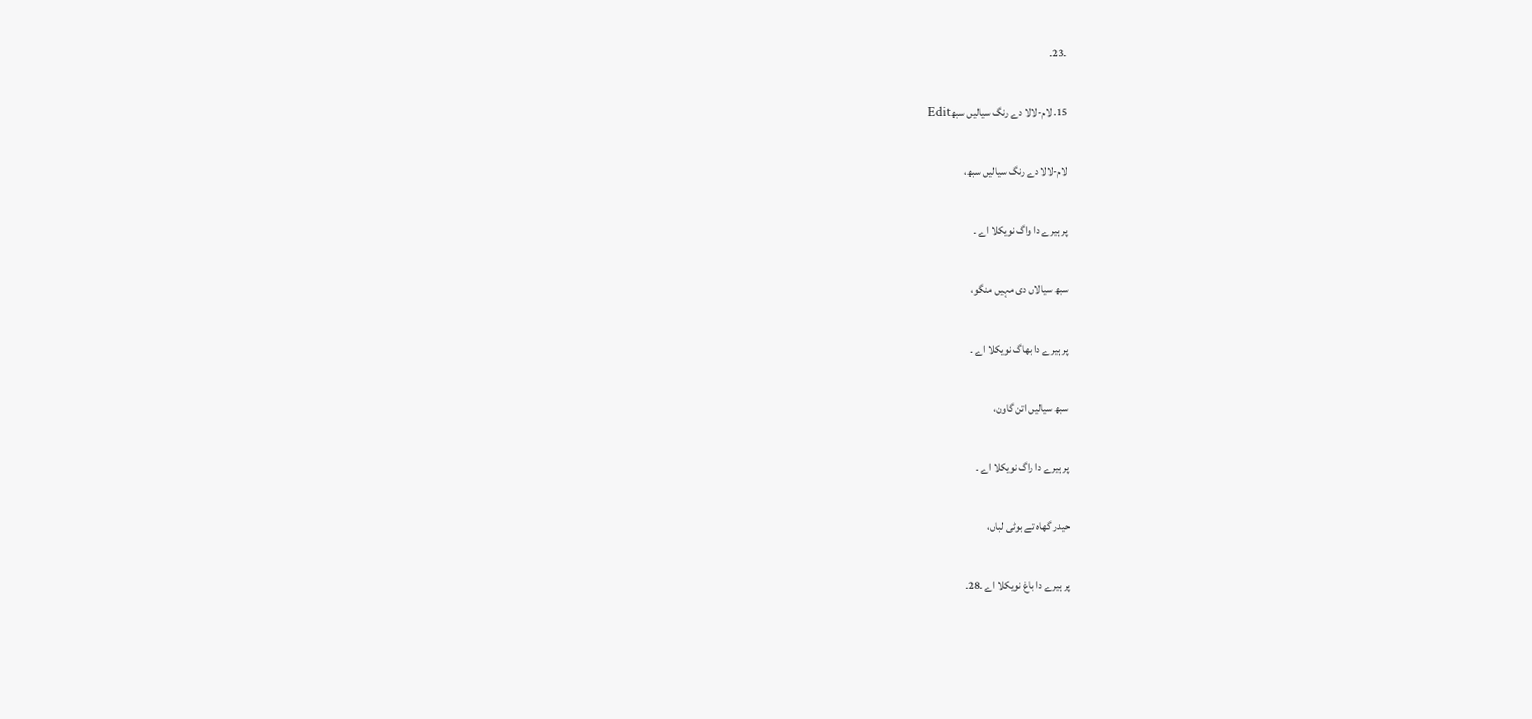۔23۔

15. لام-لالا دے رنگ سیالیں سبھEdit

لام-لالا دے رنگ سیالیں سبھ،

پر ہیرے دا واگ نویکلا اے ۔

سبھ سیالاں دی مہیں منگو،

پر ہیرے دا بھاگ نویکلا اے ۔

سبھ سیالیں اتن گاون،

پر ہیرے دا راگ نویکلا اے ۔

حیدر گھاہ تے بوٹی لباں،

پر ہیرے دا باغ نویکلا اے ۔28۔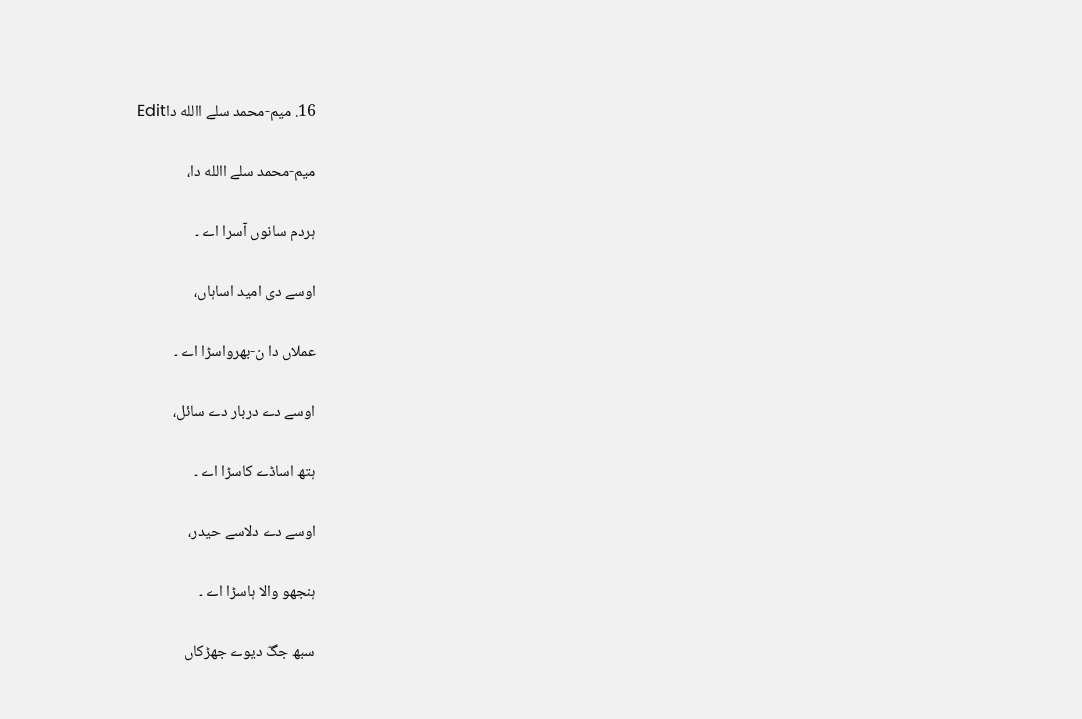16. میم-محمد سلے االله داEdit

میم-محمد سلے االله دا،

ہردم سانوں آسرا اے ۔

اوسے دی امید اساہاں،

عملاں دا ن-بھرواسڑا اے ۔

اوسے دے دربار دے سائل،

ہتھ اساڈے کاسڑا اے ۔

اوسے دے دلاسے حیدر،

ہنجھو والا ہاسڑا اے ۔

سبھ جگّ دیوے جھڑکاں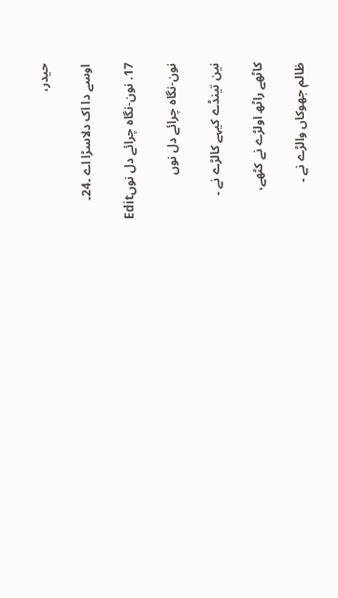حیدر،

اوسے دا اک دلاسڑا اے ۔24۔

17. نون-نگاہ چرائے دل نوںEdit

نون-نگاہ چرائے دل نوں

نین تینڈے کیہے کالڑے نے ۔

کاٹھے راٹھ اولڑے نے کٹھے،

ظالم جھوکاں والڑے نے ۔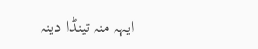ایہہ منہ تینڈا دینہ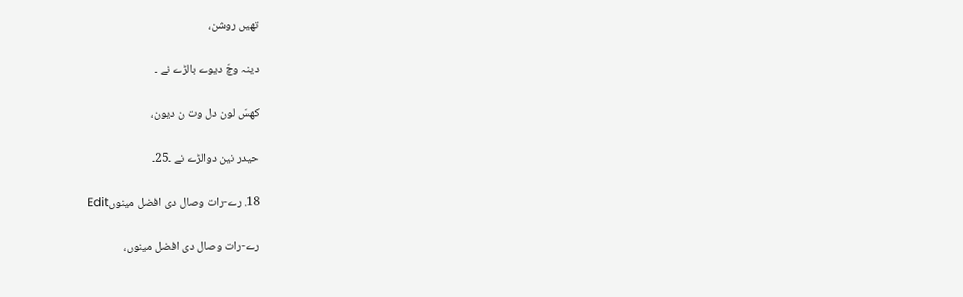تھیں روشن،

دینہ وچّ دیوے بالڑے نے ۔

کھسّ لون دل وت ن دیون،

حیدر نین دوالڑے نے ۔25۔

18. رے-رات وصال دی افضل مینوںEdit

رے-رات وصال دی افضل مینوں،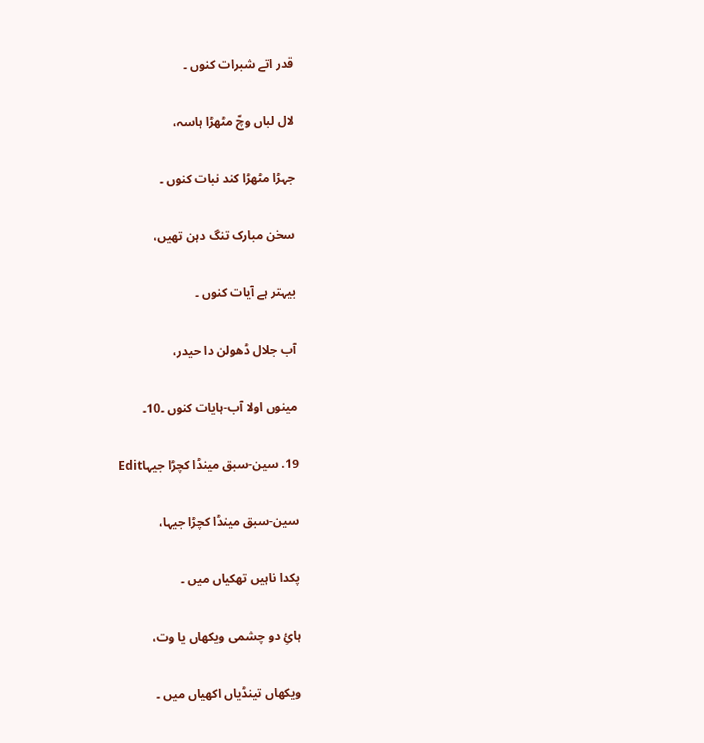قدر اتے شبرات کنوں ۔

لال لباں وچّ مٹھڑا ہاسہ،

جہڑا مٹھڑا کند نبات کنوں ۔

سخن مبارک تنگ دہن تھیں،

بیہتر ہے آیات کنوں ۔

آب جلال ڈھولن دا حیدر،

مینوں اولا آب-ہایات کنوں ۔10۔

19. سین-سبق مینڈا کچڑا جیہاEdit

سین-سبق مینڈا کچڑا جیہا،

پکدا ناہیں تھکیاں میں ۔

ہائِ دو چشمی ویکھاں یا وت،

ویکھاں تینڈیاں اکھیاں میں ۔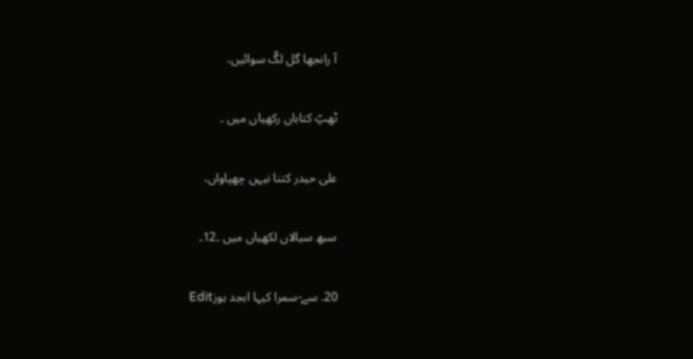آ رانجھا گل لگّ سوائیں،

ٹھپّ کتاباں رکھیاں میں ۔

علی حیدر کتنا نیہں چھپاواں،

سبھ سیالاں لکھیاں میں ۔12۔

20. سے-سمرا کیہا ابجد ہوزEdit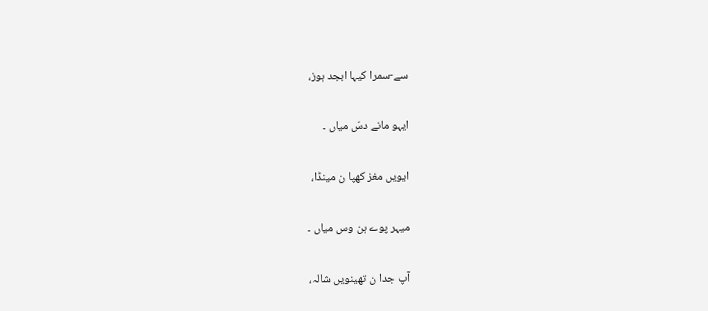سے-سمرا کیہا ابجد ہوز،

ایہو مانے دسّ میاں ۔

ایویں مغز کھپا ن مینڈا،

میہر پوے ہن وس میاں ۔

آپ جدا ن تھینویں شالہ،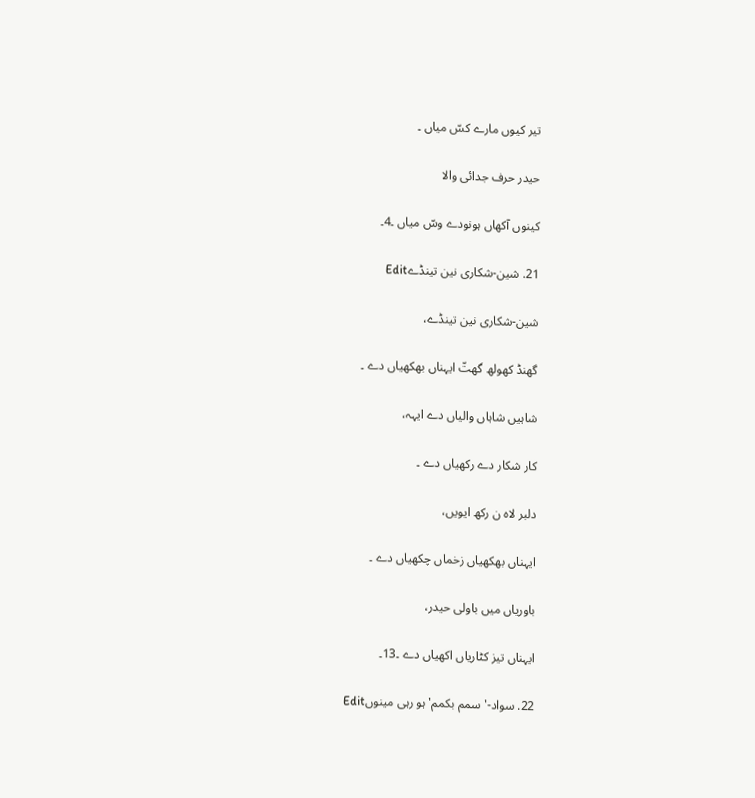تیر کیوں مارے کسّ میاں ۔

حیدر حرف جدائی والا

کینوں آکھاں ہونودے وسّ میاں ۔4۔

21. شین-شکاری نین تینڈےEdit

شین-شکاری نین تینڈے،

گھنڈ کھولھ گھتّ ایہناں بھکھیاں دے ۔

شاہیں شاہاں والیاں دے ایہہ،

کار شکار دے رکھیاں دے ۔

دلبر لاہ ن رکھ ایویں،

ایہناں بھکھیاں زخماں چکھیاں دے ۔

باوریاں میں باولی حیدر،

ایہناں تیز کٹاریاں اکھیاں دے ۔13۔

22. سواد-'سمم بکمم' ہو رہی مینوںEdit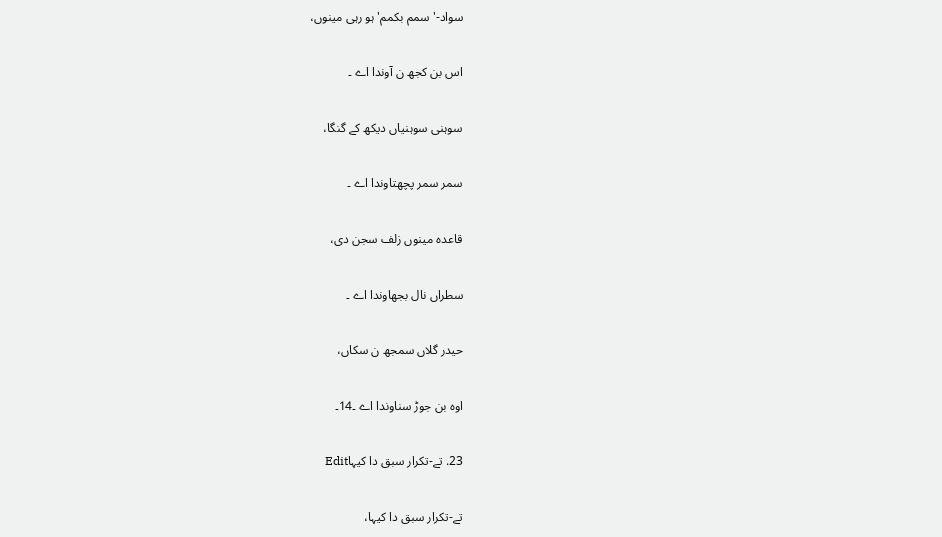سواد-'سمم بکمم' ہو رہی مینوں،

اس بن کجھ ن آوندا اے ۔

سوہنی سوہنیاں دیکھ کے گنگا،

سمر سمر پچھتاوندا اے ۔

قاعدہ مینوں زلف سجن دی،

سطراں نال بجھاوندا اے ۔

حیدر گلاں سمجھ ن سکاں،

اوہ بن جوڑ سناوندا اے ۔14۔

23. تے-تکرار سبق دا کیہاEdit

تے-تکرار سبق دا کیہا،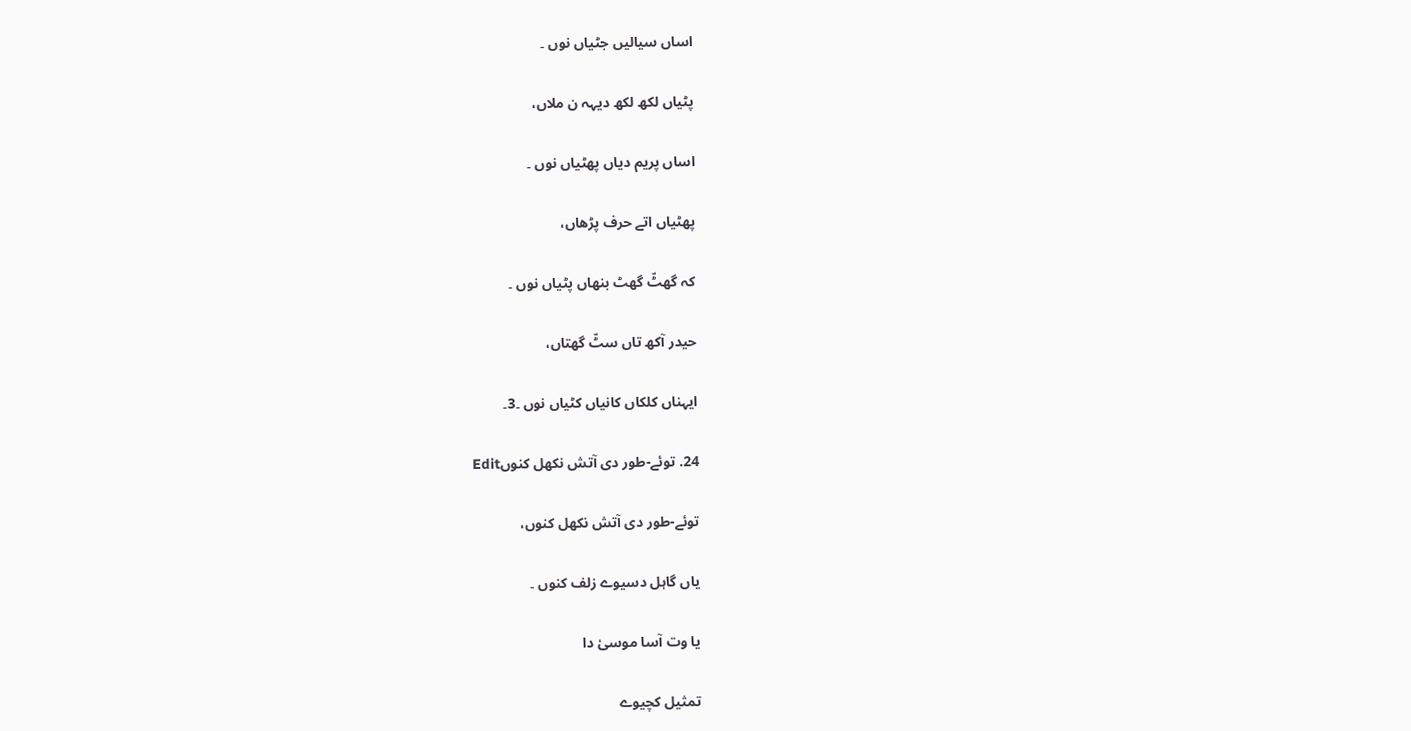اساں سیالیں جٹیاں نوں ۔

پٹیاں لکھ لکھ دیہہ ن ملاں،

اساں پریم دیاں پھٹیاں نوں ۔

پھٹیاں اتے حرف پڑھاں،

کہ گھٹّ گھٹ بنھاں پٹیاں نوں ۔

حیدر آکھ تاں سٹّ گھتاں،

ایہناں کلکاں کانیاں کٹیاں نوں ۔3۔

24. توئے-طور دی آتش نکھل کنوںEdit

توئے-طور دی آتش نکھل کنوں،

یاں گاہل دسیوے زلف کنوں ۔

یا وت آسا موسیٰ دا

تمثیل کچیوے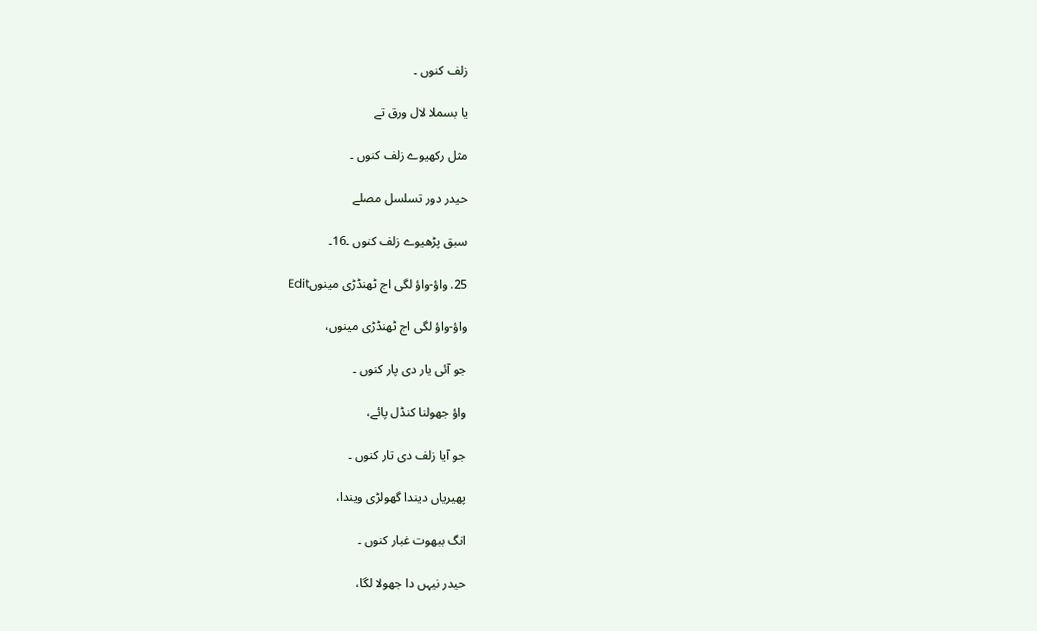زلف کنوں ۔

یا بسملا لال ورق تے

مثل رکھیوے زلف کنوں ۔

حیدر دور تسلسل مصلے

سبق پڑھیوے زلف کنوں ۔16۔

25. واؤ-واؤ لگی اج ٹھنڈڑی مینوںEdit

واؤ-واؤ لگی اج ٹھنڈڑی مینوں،

جو آئی یار دی پار کنوں ۔

واؤ جھولنا کنڈل پائے،

جو آیا زلف دی تار کنوں ۔

پھیریاں دیندا گھولڑی ویندا،

انگ ببھوت غبار کنوں ۔

حیدر نیہں دا جھولا لگا،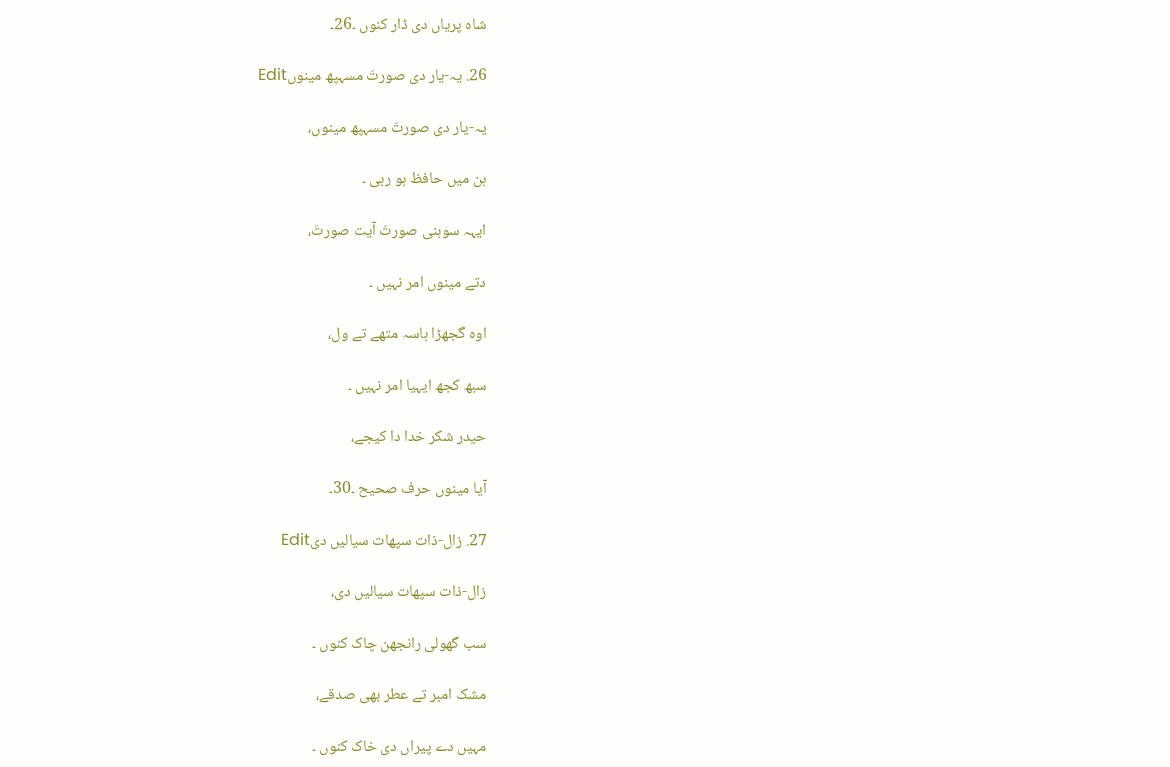شاہ پریاں دی ڈار کنوں ۔26۔

26. یہ-یار دی صورتَ مسہپھ مینوںEdit

یہ-یار دی صورتَ مسہپھ مینوں،

ہن میں حافظ ہو رہی ۔

ایہہ سوہنی صورتَ آیت صورتَ،

دتے مینوں امر نہیں ۔

اوہ گجھڑا ہاسہ متھے تے ول،

سبھ کجھ ایہیا امر نہیں ۔

حیدر شکر خدا دا کیجے،

آیا مینوں حرف صحیح ۔30۔

27. زال-ذات سپھات سیالیں دیEdit

زال-ذات سپھات سیالیں دی،

سب گھولی رانجھن چاک کنوں ۔

مشک امبر تے عطر بھی صدقے،

مہیں دے پیراں دی خاک کنوں ۔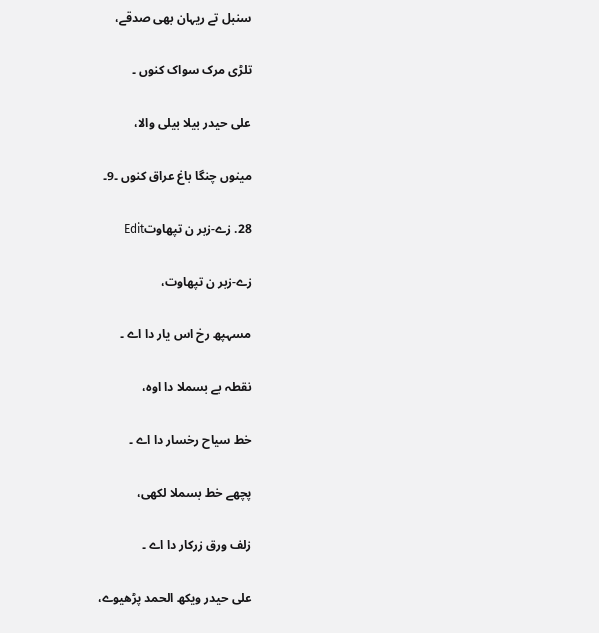سنبل تے ریہان بھی صدقے،

تلڑی مرک سواک کنوں ۔

علی حیدر بیلا بیلی والا،

مینوں چنگا باغ عراق کنوں ۔9۔

28. زے-زبر ن تپھاوتEdit

زے-زبر ن تپھاوت،

مسہپھ رخ اس یار دا اے ۔

نقطہ بے بسملا دا اوہ،

خط سیاح رخسار دا اے ۔

پچھے خط بسملا لکھی،

زلف ورق زرکار دا اے ۔

علی حیدر ویکھ الحمد پڑھیوے،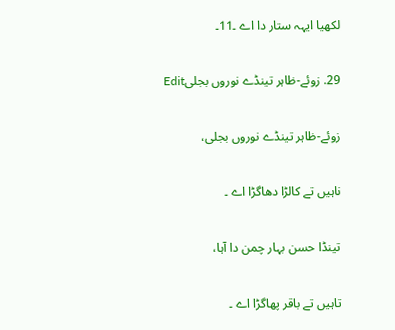لکھیا ایہہ ستار دا اے ۔11۔

29. زوئے-ظاہر تینڈے نوروں بجلیEdit

زوئے-ظاہر تینڈے نوروں بجلی،

ناہیں تے کالڑا دھاگڑا اے ۔

تینڈا حسن بہار چمن دا آہا،

تاہیں تے باقر پھاگڑا اے ۔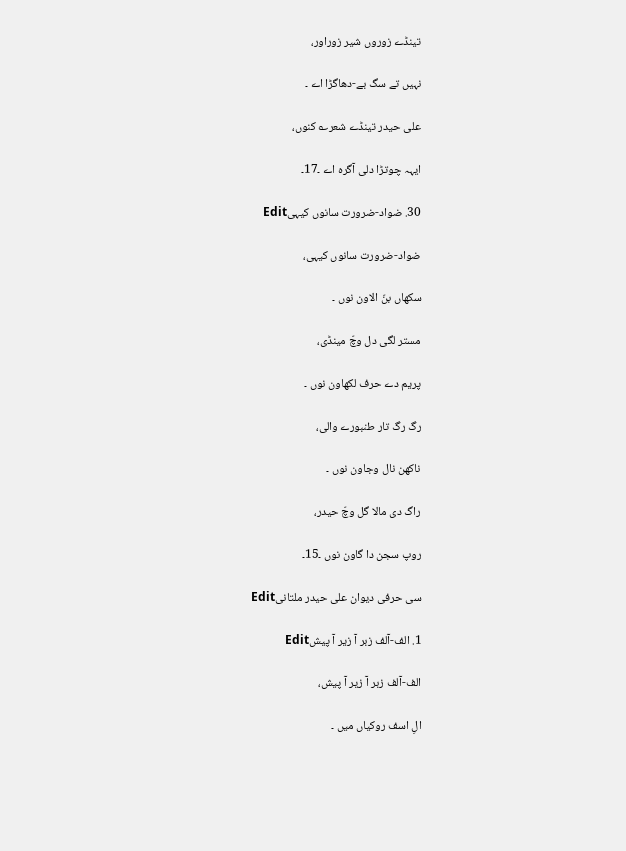تینڈے زوروں شیر زوراور،

نہیں تے سگ بے-دھاگڑا اے ۔

علی حیدر تینڈے شعر؎ کنوں،

ایہہ چوتڑا دلی آگرہ اے ۔17۔

30. ضواد-ضرورت سانوں کیہیEdit

ضواد-ضرورت سانوں کیہی،

سکھاں بنّ الاون نوں ۔

مستر لگی دل وچّ مینڈی،

پریم دے حرف لکھاون نوں ۔

رگ رگ تار طنبورے والی،

ناکھن نال وجاون نوں ۔

راگ دی مالا گل وچّ حیدر،

روپ سجن دا گاون نوں ۔15۔

سی حرفی دیوان علی حیدر ملتانیEdit

1. الف-آلف زبر آ زیر آ پیشEdit

الف-آلف زبر آ زیر آ پیش،

الِ اسف روکیاں میں ۔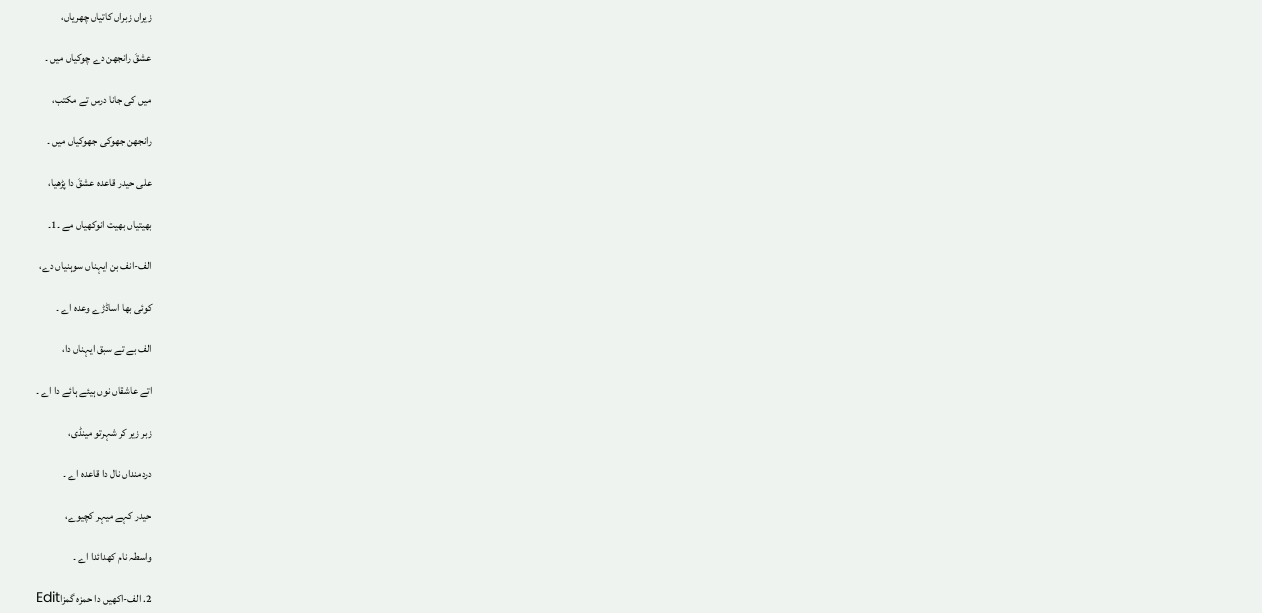زیراں زبراں کاتیاں چھریاں،

عشقَ رانجھن دے چوکیاں میں ۔

میں کی جانا درس تے مکتب،

رانجھن جھوکی جھوکیاں میں ۔

علی حیدر قاعدہ عشقَ دا پڑھیا،

بھیتیاں بھیت انوکھیاں مے ۔1۔

الف-انف بن ایہناں سوہنیاں دے،

کوئی بھا اساڈڑے وعدہ اے ۔

الف بے تے سبق ایہناں دا،

اتے عاشقاں نوں ہیئے ہائے دا اے ۔

زبر زیر کر شہرتو مینڈی،

دردمنداں نال دا قاعدہ اے ۔

حیدر کہے میہر کچیوے،

واسطہ نام کھدائدا اے ۔

2. الف-اکھیں دا حمزہ گمزاEdit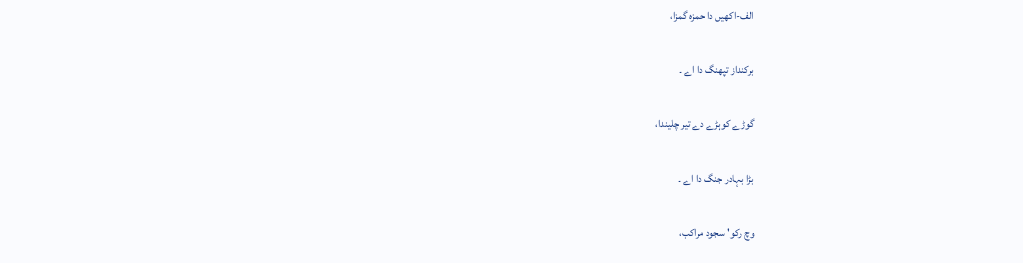الف-اکھیں دا حمزہ گمزا،

برکنداز تپھنگ دا اے ۔

گوڑے کوہڑے دے تیر چلیندا،

بڑا بہادر جنگ دا اے ۔

وچ رکو' سجود مراکب،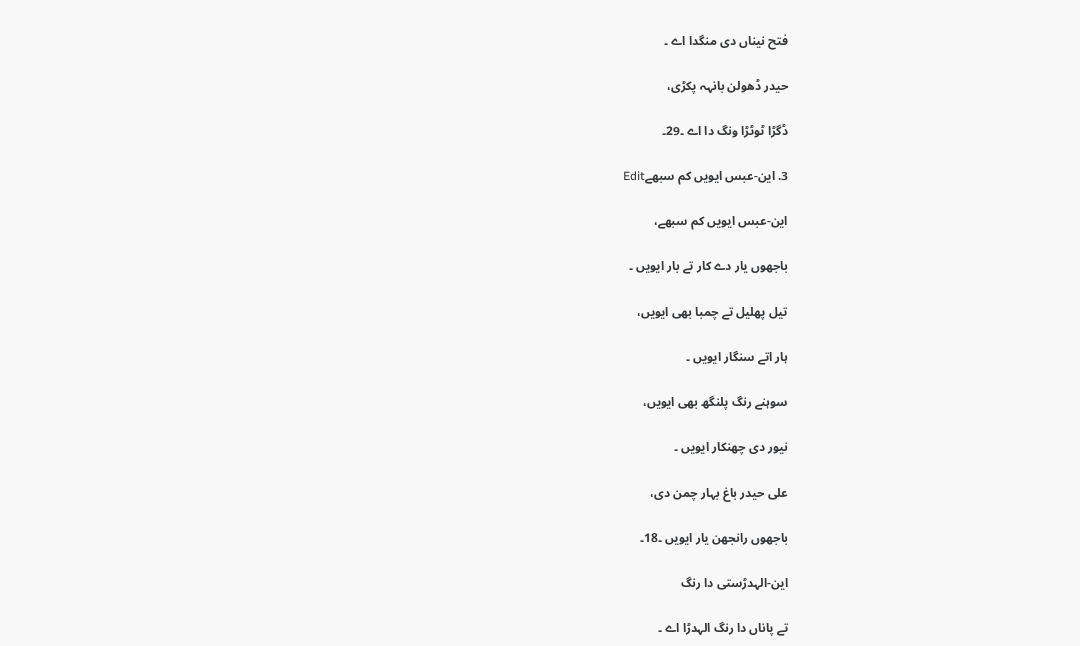فتح نیناں دی منگدا اے ۔

حیدر ڈھولن بانہہ پکڑی،

ڈگڑا ٹوٹڑا ونگ دا اے ۔29۔

3. این-عبس ایویں کم سبھےEdit

این-عبس ایویں کم سبھے،

باجھوں یار دے کار تے بار ایویں ۔

تیل پھلیل تے چمبا بھی ایویں،

ہار اتے سنگار ایویں ۔

سوہنے رنگ پلنگھ بھی ایویں،

نیور دی چھنکار ایویں ۔

علی حیدر باغ بہار چمن دی،

باجھوں رانجھن یار ایویں ۔18۔

این-الہدڑستی دا رنگ

تے پاناں دا رنگ الہدڑا اے ۔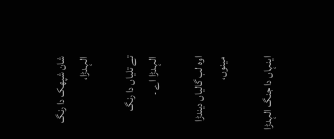شان شپھک دا رنگ الہدڑا،

تے تلیاں دا رنگ الہدڑا اے ۔

اوہ لب گالیاں دیندڑا مینوں،

اینہاں دا جنگ الہدڑا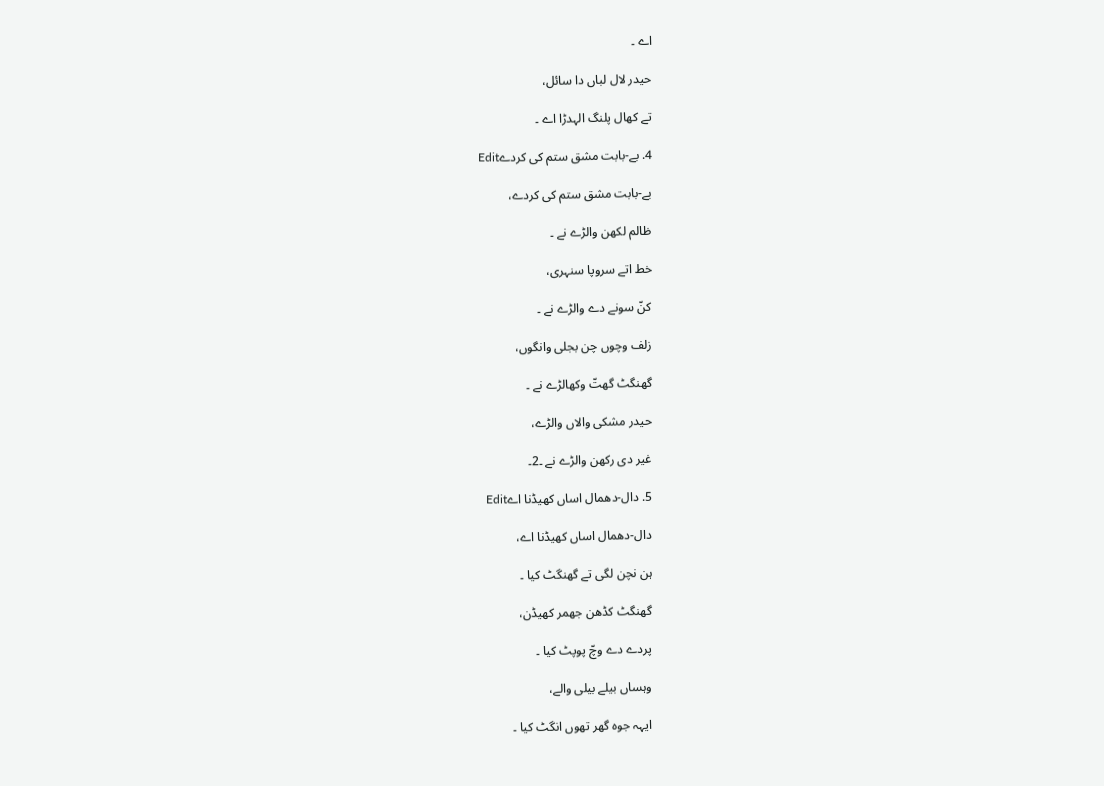اے ۔

حیدر لال لباں دا سائل،

تے کھال پلنگ الہدڑا اے ۔

4. بے-بابت مشق ستم کی کردےEdit

بے-بابت مشق ستم کی کردے،

ظالم لکھن والڑے نے ۔

خط اتے سروپا سنہری،

کنّ سونے دے والڑے نے ۔

زلف وچوں چن بجلی وانگوں،

گھنگٹ گھتّ وکھالڑے نے ۔

حیدر مشکی والاں والڑے،

غیر دی رکھن والڑے نے ۔2۔

5. دال-دھمال اساں کھیڈنا اےEdit

دال-دھمال اساں کھیڈنا اے،

ہن نچن لگی تے گھنگٹ کیا ۔

گھنگٹ کڈھن جھمر کھیڈن،

پردے دے وچّ پوپٹ کیا ۔

وہساں بیلے بیلی والے،

ایہہ جوہ گھر تھوں انگٹ کیا ۔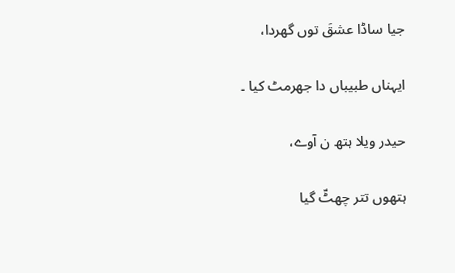جیا ساڈا عشقَ توں گھردا،

ایہناں طبیباں دا جھرمٹ کیا ۔

حیدر ویلا ہتھ ن آوے،

ہتھوں تتر چھٹّ گیا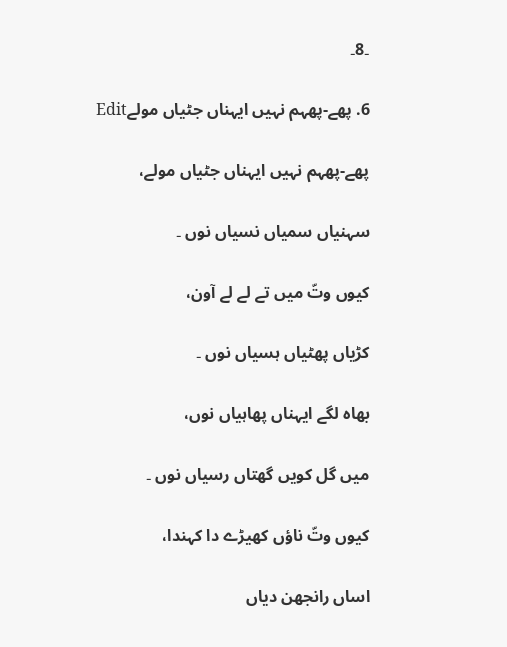۔8۔

6. پھے-پھہم نہیں ایہناں جٹیاں مولےEdit

پھے-پھہم نہیں ایہناں جٹیاں مولے،

سہنیاں سمیاں نسیاں نوں ۔

کیوں وتّ میں تے لے لے آون،

کڑیاں پھٹیاں ہسیاں نوں ۔

بھاہ لگے ایہناں پھاہیاں نوں،

میں گل کویں گھتاں رسیاں نوں ۔

کیوں وتّ ناؤں کھیڑے دا کہندا،

اساں رانجھن دیاں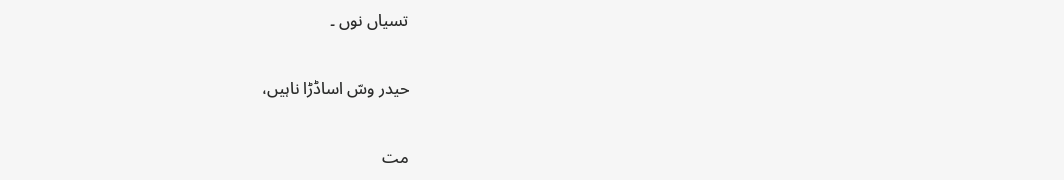تسیاں نوں ۔

حیدر وسّ اساڈڑا ناہیں،

مت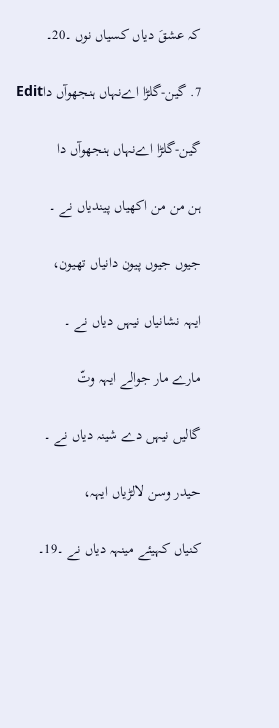کہ عشقَ دیاں کسیاں نوں ۔20۔

7. گین-گلڑا اےنہاں ہنجھوآں داEdit

گین-گلڑا اےنہاں ہنجھوآں دا

ہن من من اکھیاں پیندیاں نے ۔

جیوں جیوں پیون دانیاں تھیون،

ایہہ نشانیاں نیہں دیاں نے ۔

مارے مار جوالے ایہہ وتّ

گالیں نیہں دے شینہ دیاں نے ۔

حیدر وسن لالڑیاں ایہہ،

کنیاں کہیئے مینہہ دیاں نے ۔19۔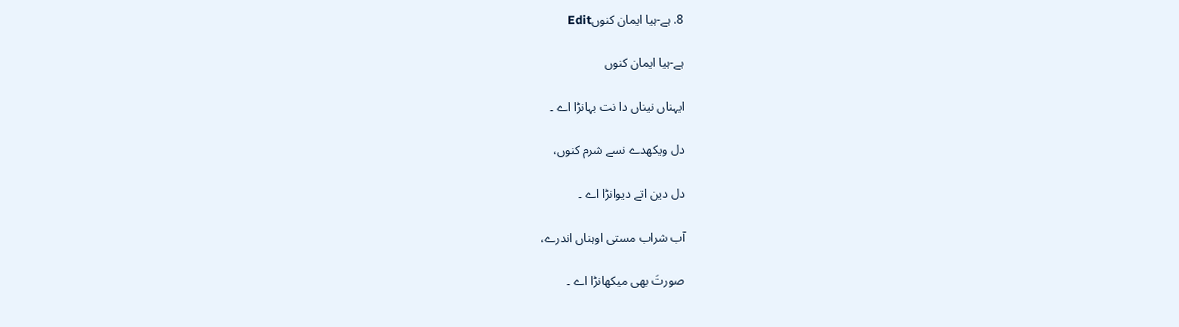8. ہے-ہیا ایمان کنوںEdit

ہے-ہیا ایمان کنوں

ایہناں نیناں دا نت بہانڑا اے ۔

دل ویکھدے نسے شرم کنوں،

دل دین اتے دیوانڑا اے ۔

آب شراب مستی اوہناں اندرے،

صورتَ بھی میکھانڑا اے ۔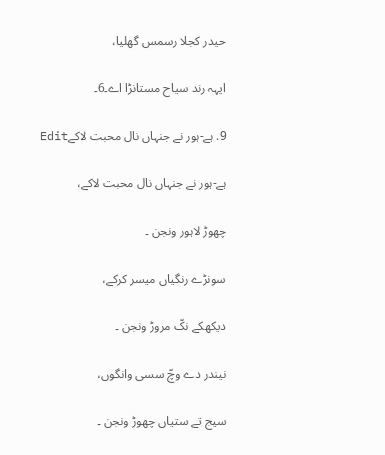حیدر کجلا رسمس گھلیا،

ایہہ رند سیاح مستانڑا اے۔6۔

9. ہے-ہور نے جنہاں نال محبت لاکےEdit

ہے-ہور نے جنہاں نال محبت لاکے،

چھوڑ لاہور ونجن ۔

سونڑے رنگیاں میسر کرکے،

دیکھکے نکّ مروڑ ونجن ۔

نیندر دے وچّ سسی وانگوں،

سیج تے ستیاں چھوڑ ونجن ۔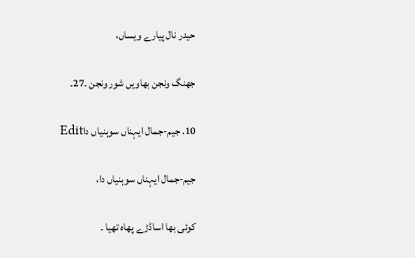حیدر نال پیارے ویساں،

جھنگ ونجن بھاویں شور ونجن ۔27۔

10. جیم-جمال ایہناں سوہنیاں داEdit

جیم-جمال ایہناں سوہنیاں دا،

کوئی بھا اساڈڑے پھاہ تھیا ۔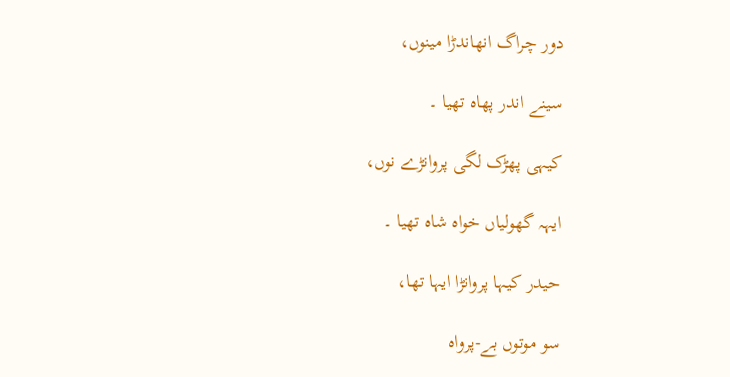دور چراگ انھاندڑا مینوں،

سینے اندر پھاہ تھیا ۔

کیہی پھڑک لگی پروانڑے نوں،

ایہہ گھولیاں خواہ شاہ تھیا ۔

حیدر کیہا پروانڑا ایہا تھا،

سو موتوں بے-پرواہ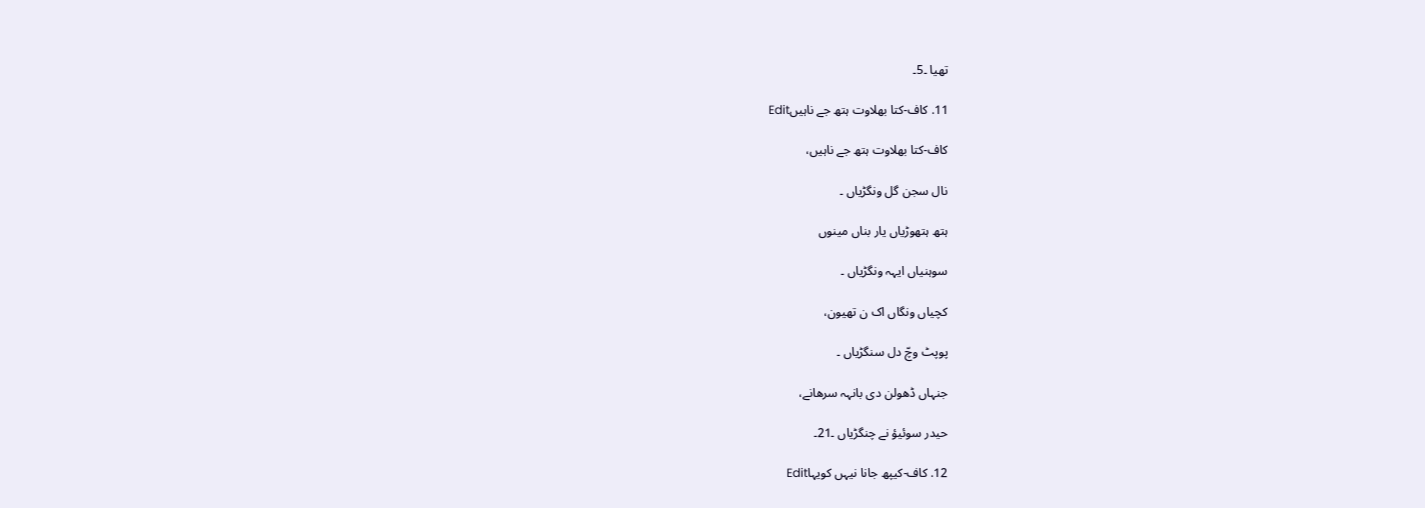تھیا ۔5۔

11. کاف-کتا بھلاوت ہتھ جے ناہیںEdit

کاف-کتا بھلاوت ہتھ جے ناہیں،

نال سجن گل ونگڑیاں ۔

ہتھ ہتھوڑیاں یار بناں مینوں

سوہنیاں ایہہ ونگڑیاں ۔

کچیاں ونگاں اک ن تھیون،

پوپٹ وچّ دل سنگڑیاں ۔

جنہاں ڈھولن دی بانہہ سرھانے،

حیدر سوئیؤ نے چنگڑیاں ۔21۔

12. کاف-کیپھ جانا نیہں کویہاEdit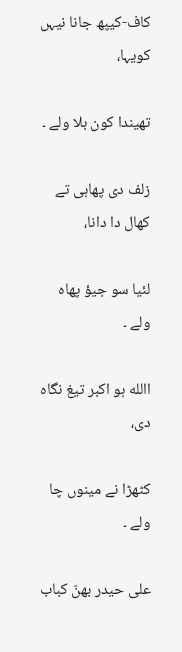کاف-کیپھ جانا نیہں کویہا،

تھیندا کون بلا ولے ۔

زلف دی پھاہی تے کھال دا دانا،

لئیا سو جیؤ پھاہ ولے ۔

االله ہو اکبر تیغ نگاہ دی،

کٹھڑا نے مینوں چا ولے ۔

علی حیدر بھنّ کباب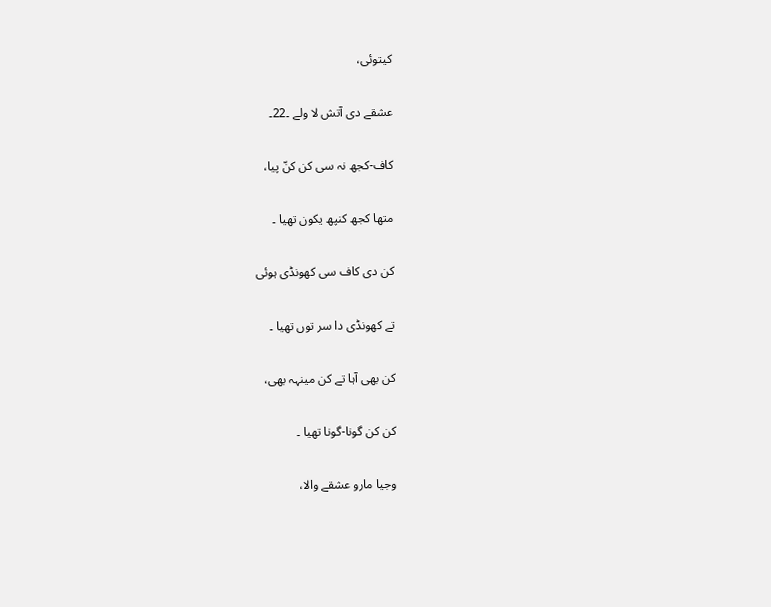کیتوئی،

عشقے دی آتش لا ولے ۔22۔

کاف-کجھ نہ سی کن کنّ پیا،

متھا کجھ کنپھ یکون تھیا ۔

کن دی کاف سی کھونڈی ہوئی

تے کھونڈی دا سر توں تھیا ۔

کن بھی آہا تے کن مینہہ بھی،

کن کن گونا-گونا تھیا ۔

وجیا مارو عشقے والا،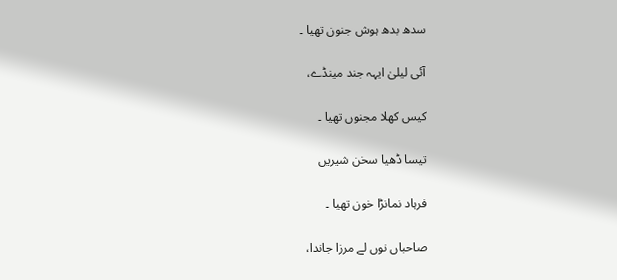سدھ بدھ ہوش جنون تھیا ۔

آئی لیلیٰ ایہہ جند مینڈے،

کیس کھلا مجنوں تھیا ۔

تیسا ڈھیا سخن شیریں

فرہاد نمانڑا خون تھیا ۔

صاحباں نوں لے مرزا جاندا،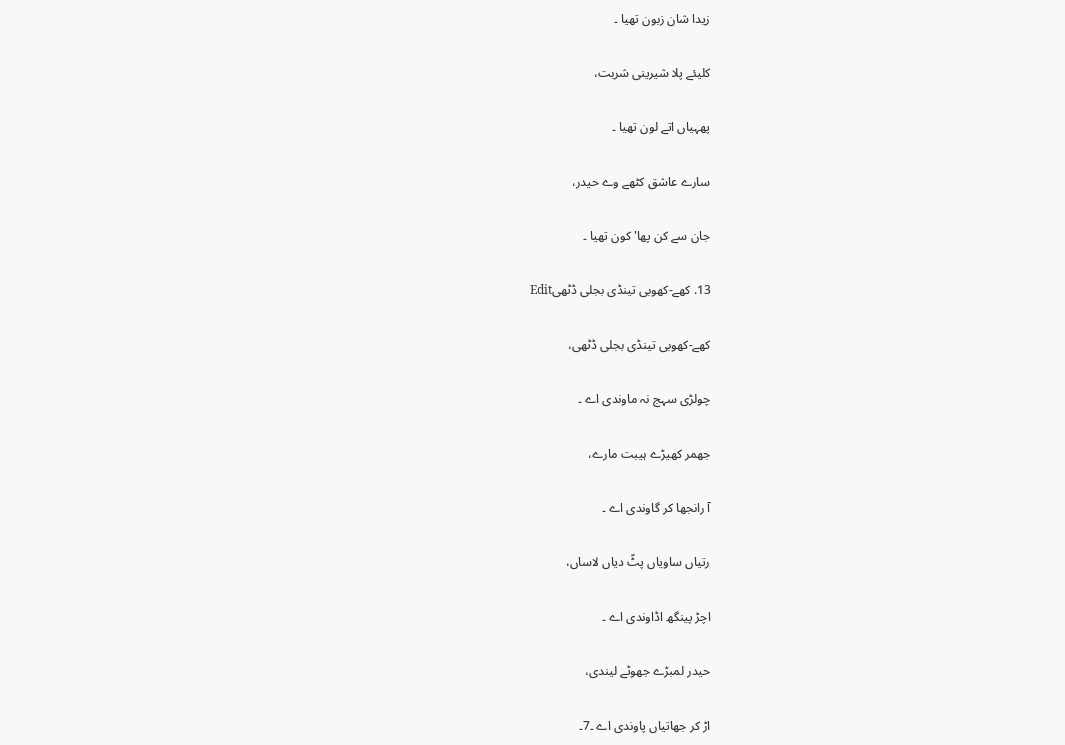زیدا شان زبون تھیا ۔

کلیئے پلا شیرینی شربت،

پھہیاں اتے لون تھیا ۔

سارے عاشق کٹھے وے حیدر،

جان سے کن پھا' کون تھیا ۔

13. کھے-کھوبی تینڈی بجلی ڈٹھیEdit

کھے-کھوبی تینڈی بجلی ڈٹھی،

چولڑی سہج نہ ماوندی اے ۔

جھمر کھیڑے ہیبت مارے،

آ رانجھا کر گاوندی اے ۔

رتیاں ساویاں پٹّ دیاں لاساں،

اچڑ پینگھ اڈاوندی اے ۔

حیدر لمبڑے جھوٹے لیندی،

اڑ کر جھاتیاں پاوندی اے ۔7۔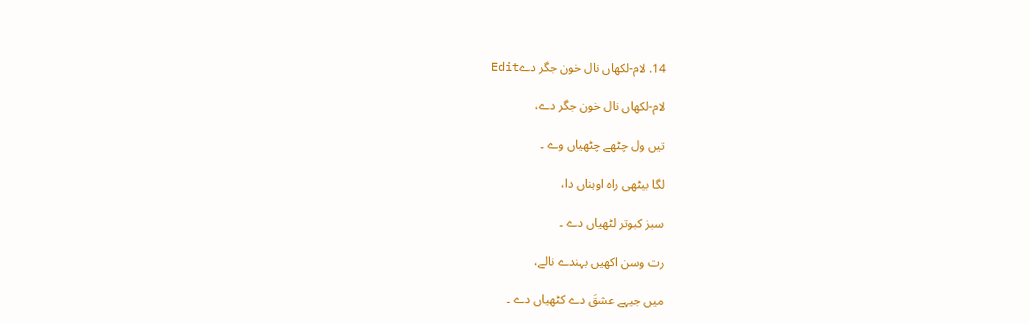14. لام-لکھاں نال خون جگر دےEdit

لام-لکھاں نال خون جگر دے،

تیں ول چٹھے چٹھیاں وے ۔

لگا بیٹھی راہ اوہناں دا،

سبز کبوتر لٹھیاں دے ۔

رت وسن اکھیں بہندے نالے،

میں جیہے عشقَ دے کٹھیاں دے ۔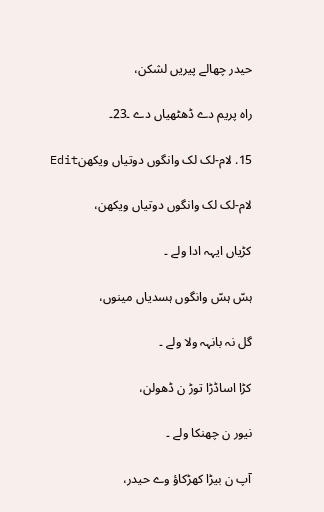حیدر چھالے پیریں لشکن،

راہ پریم دے ڈھٹھیاں دے ۔23۔

15. لام-لک لک وانگوں دوتیاں ویکھنEdit

لام-لک لک وانگوں دوتیاں ویکھن،

کڑیاں ایہہ ادا ولے ۔

ہسّ ہسّ وانگوں ہسدیاں مینوں،

گل نہ بانہہ ولا ولے ۔

کڑا اساڈڑا توڑ ن ڈھولن،

نیور ن چھنکا ولے ۔

آپ ن بیڑا کھڑکاؤ وے حیدر،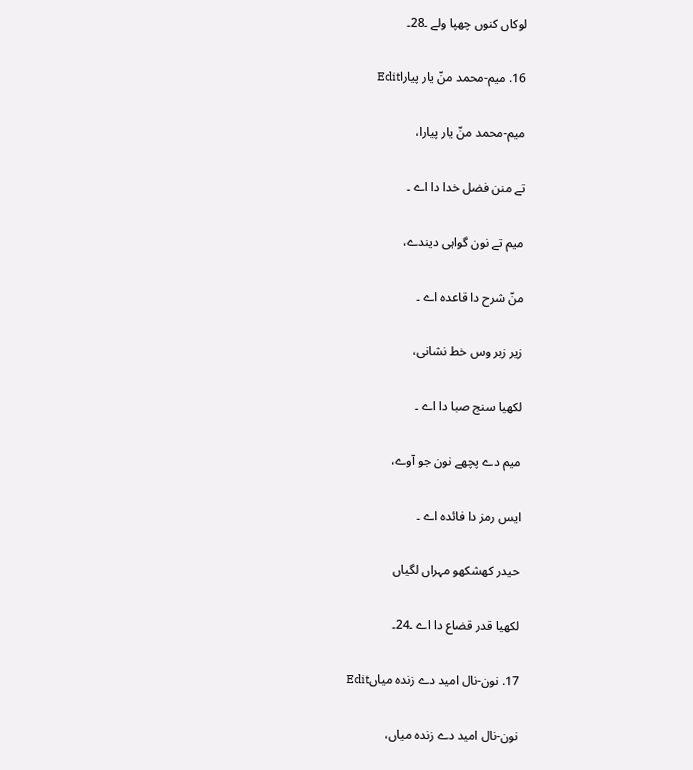لوکاں کنوں چھپا ولے ۔28۔

16. میم-محمد منّ یار پیاراEdit

میم-محمد منّ یار پیارا،

تے منن فضل خدا دا اے ۔

میم تے نون گواہی دیندے،

منّ شرح دا قاعدہ اے ۔

زیر زبر وس خط نشانی،

لکھیا سنج صبا دا اے ۔

میم دے پچھے نون جو آوے،

ایس رمز دا فائدہ اے ۔

حیدر کھشکھو مہراں لگیاں

لکھیا قدر قضاع دا اے ۔24۔

17. نون-نال امید دے زندہ میاںEdit

نون-نال امید دے زندہ میاں،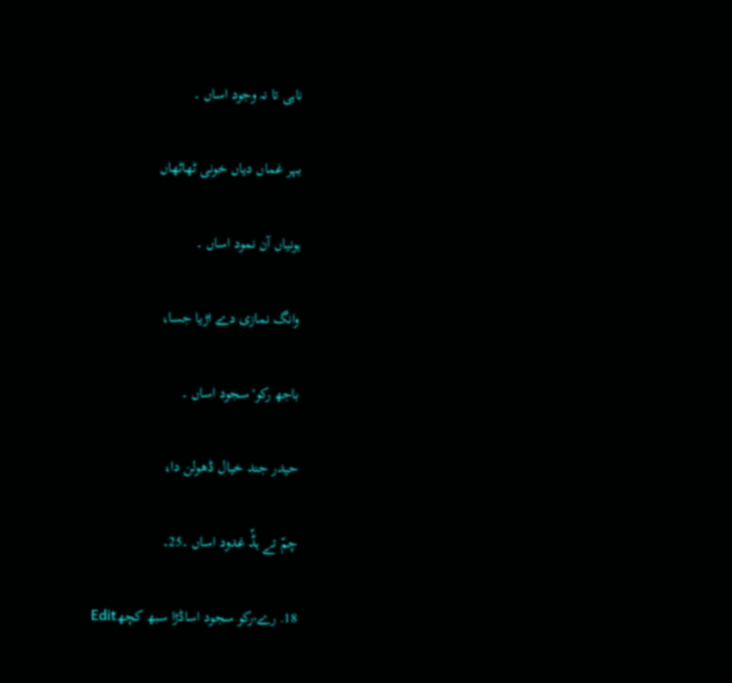ناہی تا نہ وجود اساں ۔

بہر غماں دیاں خونی ٹھاٹھاں

ہونیاں آن نمود اساں ۔

وانگ نمازی دے اڑیا جسا،

باجھ رکو' سجود اساں ۔

حیدر جند خیال ڈھولن دا،

چمّ تے ہڈّ غدود اساں ۔25۔

18. رے-رکو سجود اساڈڑا سبھ کچھEdit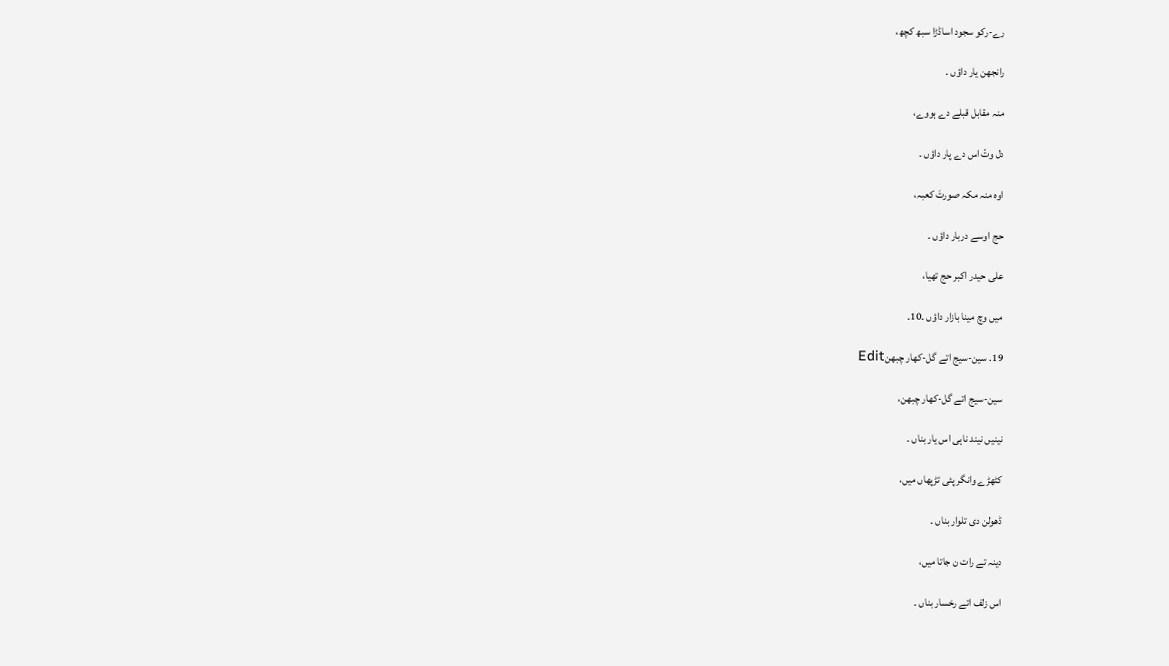رے-رکو سجود اساڈڑا سبھ کچھ،

رانجھن یار داؤں ۔

منہ مقابل قبلے دے ہووے،

دل وتّ اس دے پار داؤں ۔

اوہ منہ مکہ صورتَ کعبہ،

حج اوسے دربار داؤں ۔

علی حیدر اکبر حج تھیا،

میں وچ مینا بازار داؤں ۔10۔

19. سین-سیج اتے گل-کھار چبھنEdit

سین-سیج اتے گل-کھار چبھن،

نینیں نیند ناہی اس یار بناں ۔

کٹھڑے وانگر پئی تڑپھاں میں،

ڈھولن دی تلوار بناں ۔

دینہ تے رات ن جاتا میں،

اس زلف اتے رخسار بناں ۔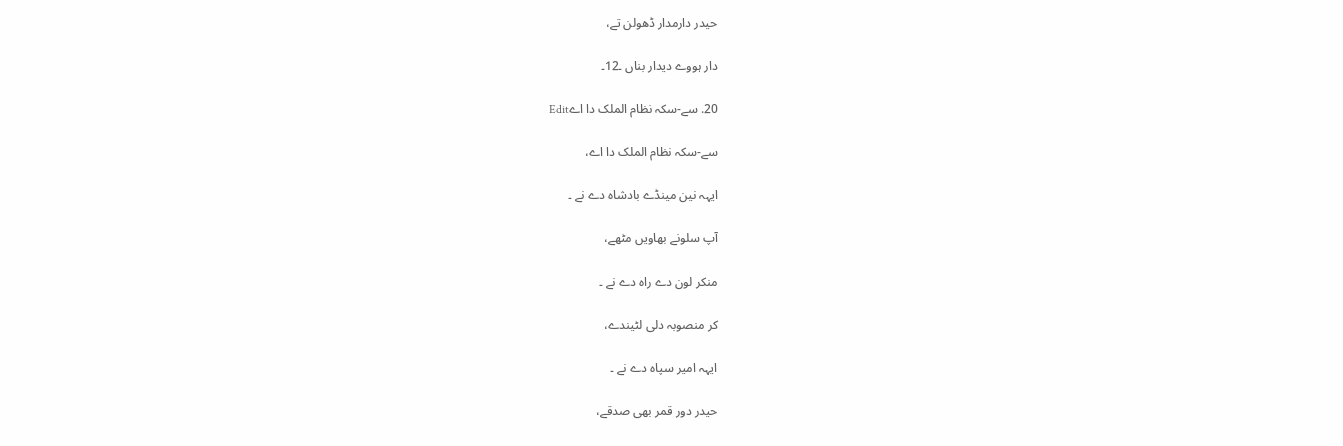حیدر دارمدار ڈھولن تے،

دار ہووے دیدار بناں ۔12۔

20. سے-سکہ نظام الملک دا اےEdit

سے-سکہ نظام الملک دا اے،

ایہہ نین مینڈے بادشاہ دے نے ۔

آپ سلونے بھاویں مٹھے،

منکر لون دے راہ دے نے ۔

کر منصوبہ دلی لٹیندے،

ایہہ امیر سپاہ دے نے ۔

حیدر دور قمر بھی صدقے،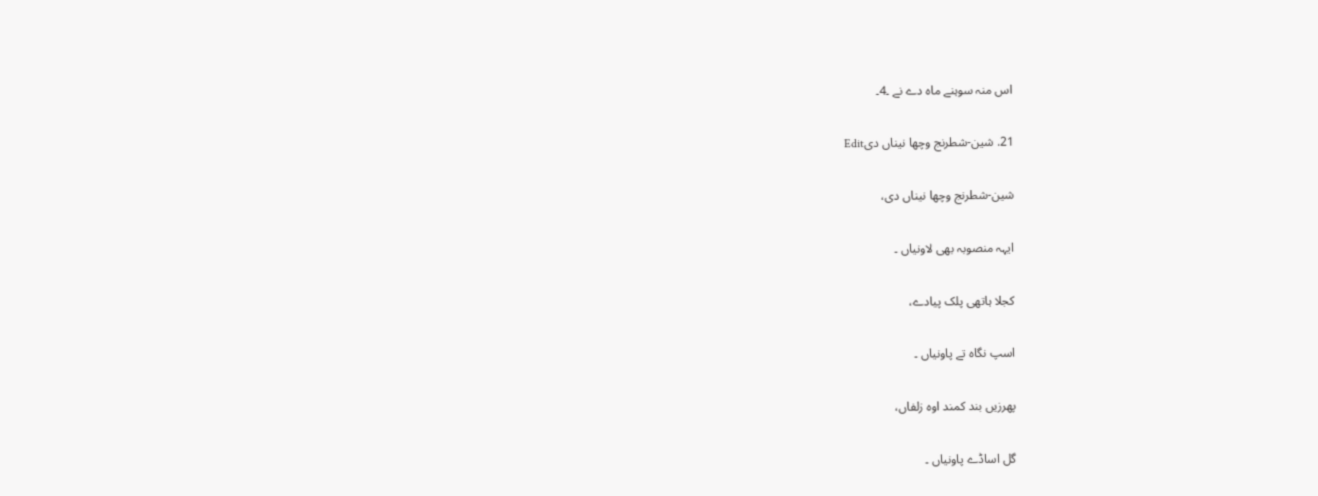اس منہ سوہنے ماہ دے نے ۔4۔

21. شین-شطرنج وچھا نیناں دیEdit

شین-شطرنج وچھا نیناں دی،

ایہہ منصوبہ بھی لاونیاں ۔

کجلا ہاتھی پلک پیادے،

اسپ نگاہ تے پاونیاں ۔

پھرزیں بند کمند اوہ زلفاں،

گل اساڈے پاونیاں ۔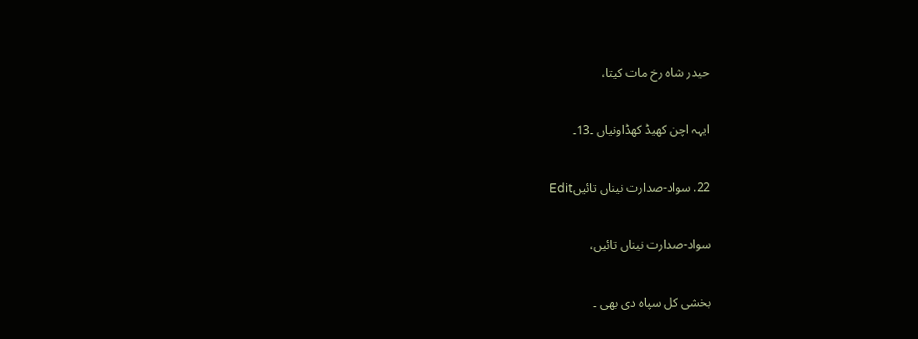حیدر شاہ رخ مات کیتا،

ایہہ اچن کھیڈ کھڈاونیاں ۔13۔

22. سواد-صدارت نیناں تائیںEdit

سواد-صدارت نیناں تائیں،

بخشی کل سپاہ دی بھی ۔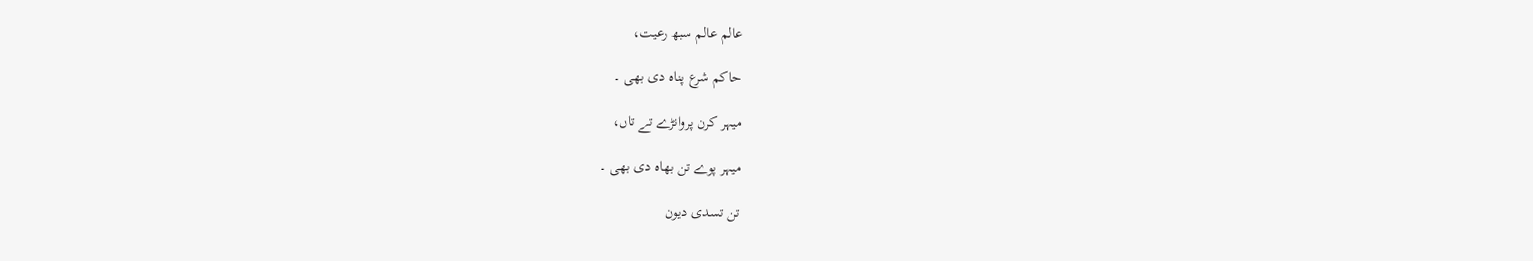عالم عالم سبھ رعیت،

حاکم شرع پناہ دی بھی ۔

میہر کرن پروانڑے تے تاں،

میہر پوے تن بھاہ دی بھی ۔

تن تسدی دیون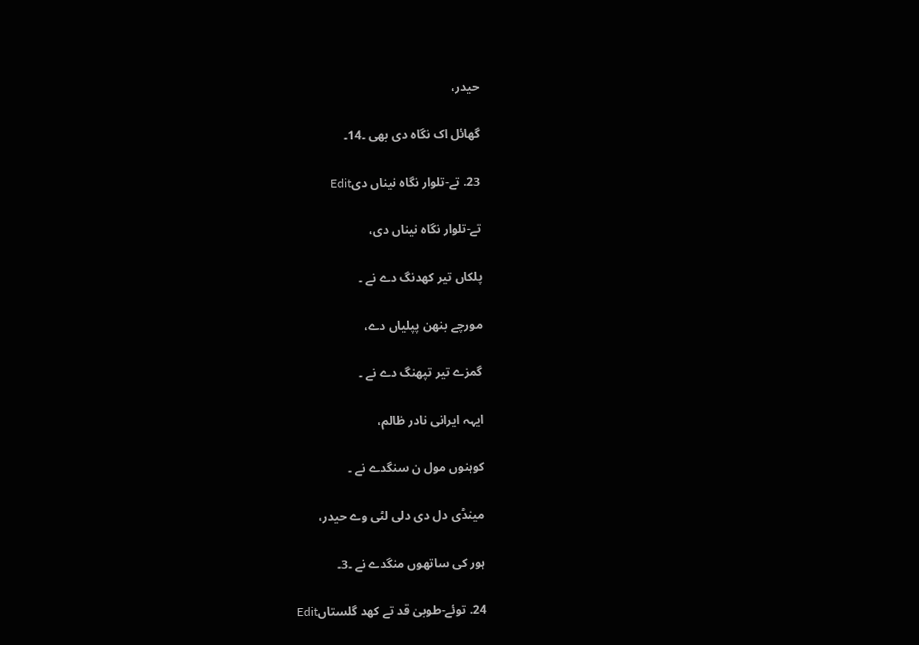حیدر،

گھائل اک نگاہ دی بھی ۔14۔

23. تے-تلوار نگاہ نیناں دیEdit

تے-تلوار نگاہ نیناں دی،

پلکاں تیر کھدنگ دے نے ۔

مورچے بنھن پپلیاں دے،

گمزے تیر تپھنگ دے نے ۔

ایہہ ایرانی نادر ظالم،

کوہنوں مول ن سنگدے نے ۔

مینڈی دل دی دلی لٹی وے حیدر،

ہور کی ساتھوں منگدے نے ۔3۔

24. توئے-طوبیٰ قد تے کھد گلستاںEdit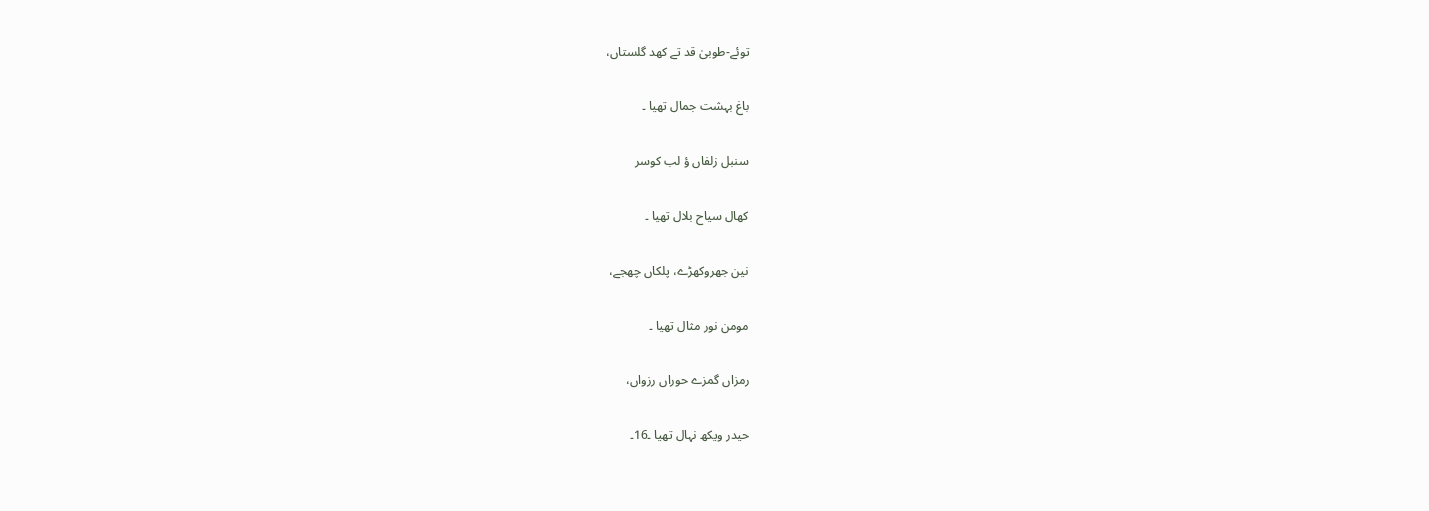توئے-طوبیٰ قد تے کھد گلستاں،

باغ بہشت جمال تھیا ۔

سنبل زلفاں ؤ لب کوسر

کھال سیاح بلال تھیا ۔

نین جھروکھڑے، پلکاں چھجے،

مومن نور مثال تھیا ۔

رمزاں گمزے حوراں رزواں،

حیدر ویکھ نہال تھیا ۔16۔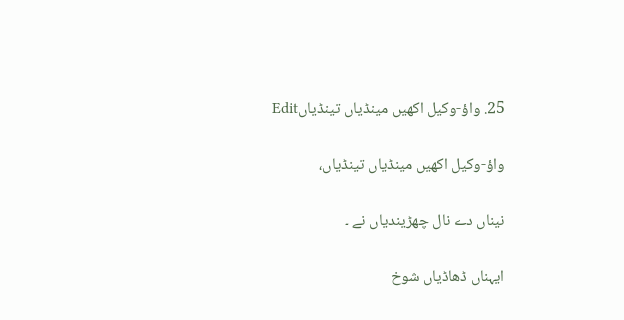25. واؤ-وکیل اکھیں مینڈیاں تینڈیاںEdit

واؤ-وکیل اکھیں مینڈیاں تینڈیاں،

نیناں دے نال چھڑیندیاں نے ۔

ایہناں ڈھاڈیاں شوخ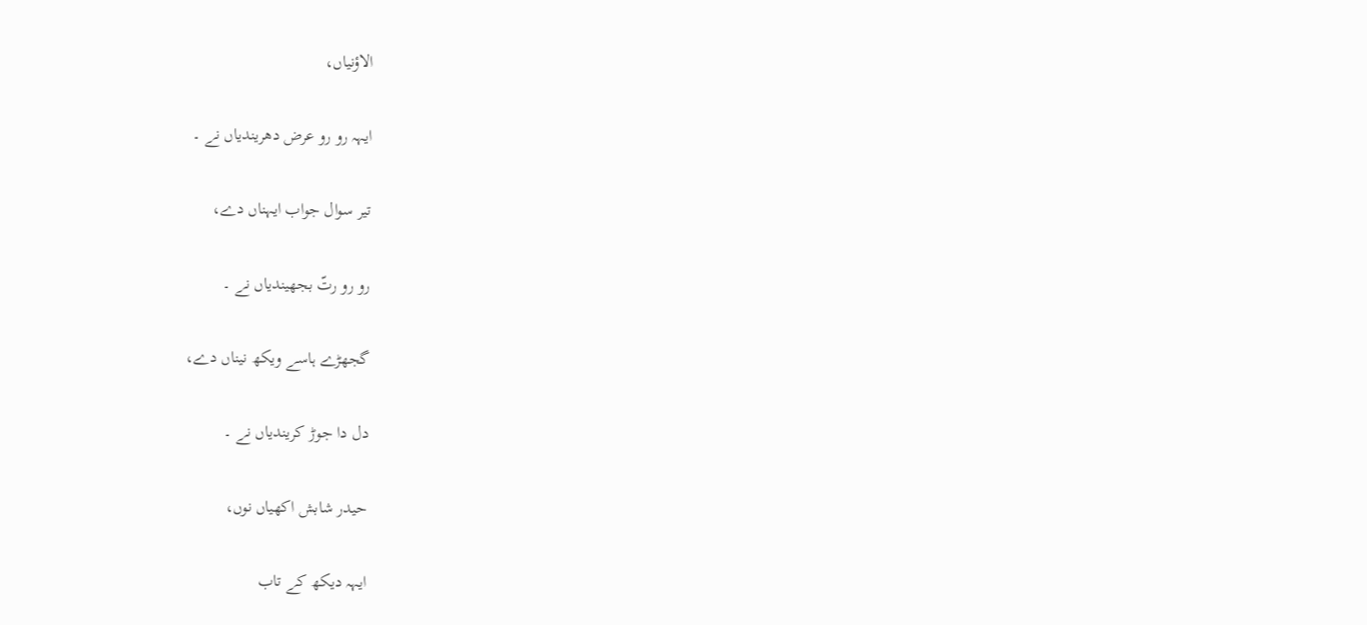الاؤنیاں،

ایہہ رو رو عرض دھریندیاں نے ۔

تیر سوال جواب ایہناں دے،

رو رو رتّ بجھیندیاں نے ۔

گجھڑے ہاسے ویکھ نیناں دے،

دل دا جوڑ کریندیاں نے ۔

حیدر شابش اکھیاں نوں،

ایہہ دیکھ کے تاب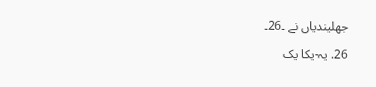جھلیندیاں نے ۔26۔

26. یہ-یکا یک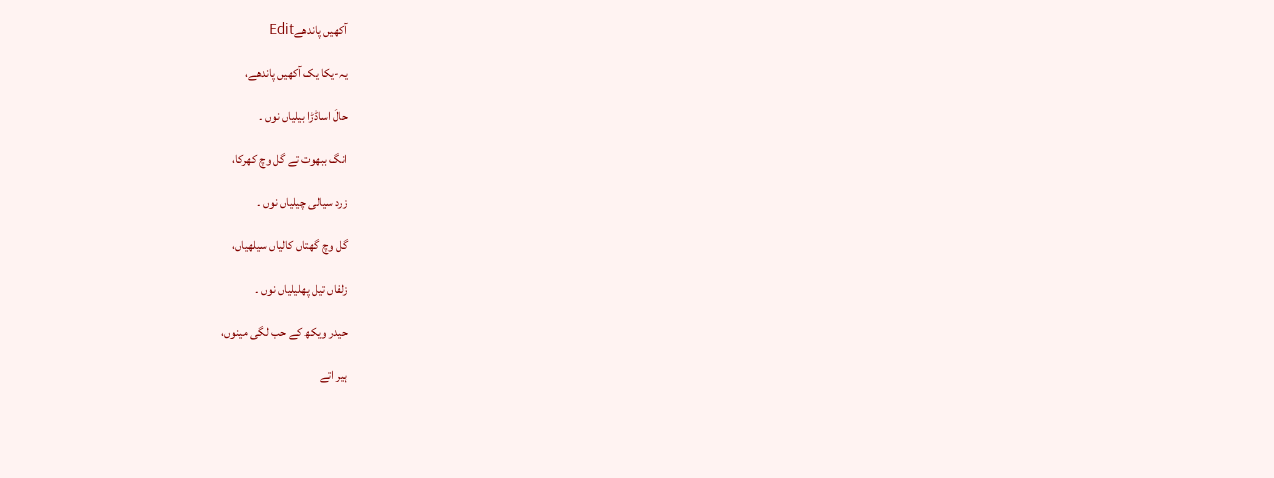آکھیں پاندھےEdit

یہ-یکا یک آکھیں پاندھے،

حالَ اساڈڑا بیلیاں نوں ۔

انگ ببھوت تے گل وچ کھرکا،

زرد سیالی چیلیاں نوں ۔

گل وچ گھتاں کالیاں سیلھیاں،

زلفاں تیل پھلیلیاں نوں ۔

حیدر ویکھ کے حب لگی مینوں،

ہیر اتے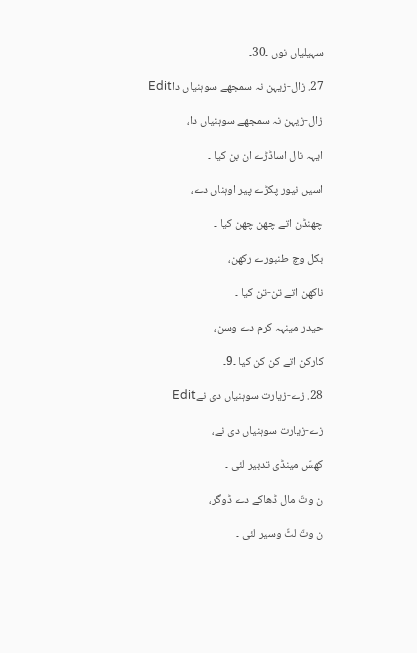سہیلیاں نوں ۔30۔

27. زال-زیہن نہ سمجھے سوہنیاں داEdit

زال-زیہن نہ سمجھے سوہنیاں دا،

ایہہ نال اساڈڑے ان بن کیا ۔

اسیں نیور پکڑے پیر اوہناں دے،

چھنڈن اتے چھن چھن کیا ۔

بکل وچ طنبورے رکھن،

ناکھن اتے تن-تن کیا ۔

حیدر مینہہ کرم دے وسن،

کارکن اتے کن کن کیا ۔9۔

28. زے-زیارت سوہنیاں دی نےEdit

زے-زیارت سوہنیاں دی نے،

کھسّ مینڈی تدبیر لئی ۔

ن وتّ مال ڈھاکے دے ڈوگر،

ن وتّ لٹّ وسیر لئی ۔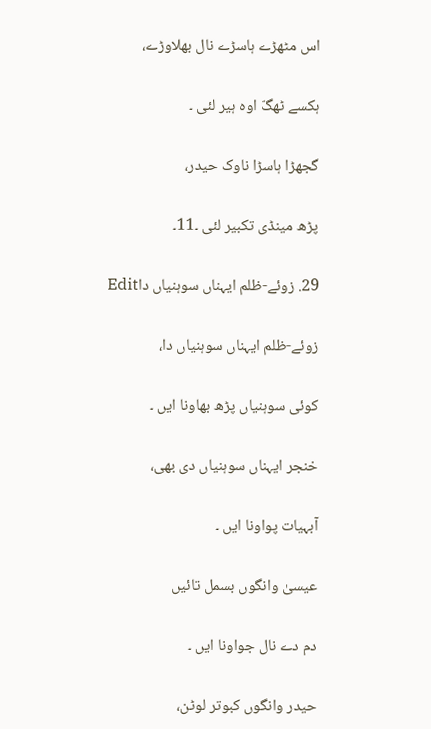اس مٹھڑے ہاسڑے نال بھلاوڑے،

ہکسے ٹھگّ اوہ ہیر لئی ۔

گجھڑا ہاسڑا ناوک حیدر،

پڑھ مینڈی تکبیر لئی ۔11۔

29. زوئے-ظلم ایہناں سوہنیاں داEdit

زوئے-ظلم ایہناں سوہنیاں دا،

کوئی سوہنیاں پڑھ بھاونا ایں ۔

خنجر ایہناں سوہنیاں دی بھی،

آبہیات پواونا ایں ۔

عیسیٰ وانگوں بسمل تائیں

دم دے نال جواونا ایں ۔

حیدر وانگوں کبوتر لوٹن،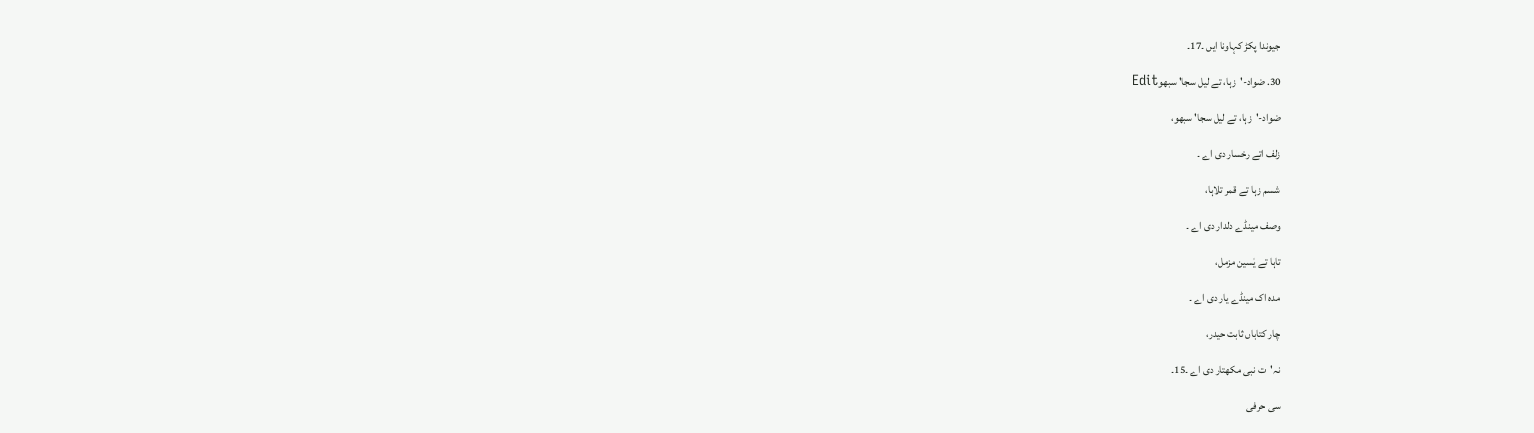جیوندا پکڑ کہاونا ایں ۔17۔

30. ضواد-'زہا، تے لیل سجا' سبھوEdit

ضواد-'زہا، تے لیل سجا' سبھو،

زلف اتے رخسار دی اے ۔

شسم زہا تے قمر تلاہا،

وصف مینڈے دلدار دی اے ۔

تاہا تے یٰسین مزمل،

مدہ اک مینڈے یار دی اے ۔

چار کتاباں ثابت حیدر،

نہ'ت نبی مکھتار دی اے ۔15۔

سی حرفی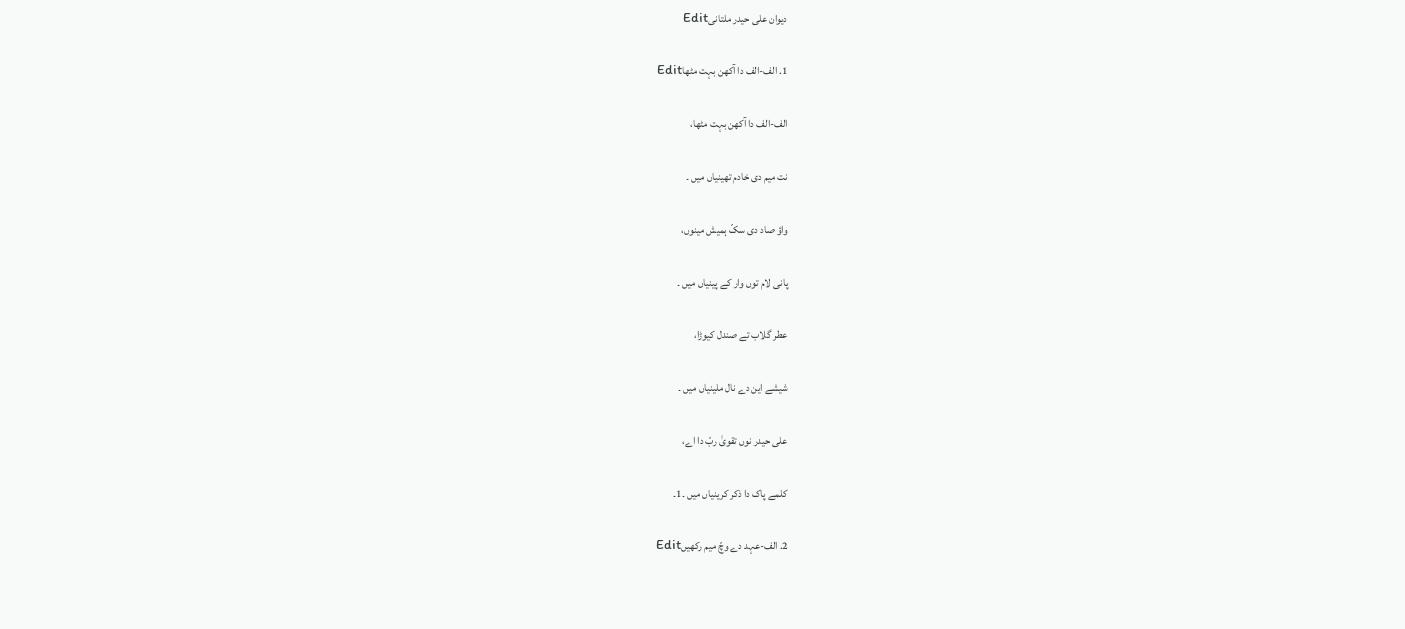دیوان علی حیدر ملتانیEdit

1. الف-الف دا آکھن بہت مٹھاEdit

الف-الف دا آکھن بہت مٹھا،

نت میم دی خادم تھینیاں میں ۔

واؤ صاد دی سکّ ہمیش مینوں،

پانی لام توں وار کے پینیاں میں ۔

عطر گلاب تے صندل کیوڑا،

شیشے این دے نال ملینیاں میں ۔

علی حیدر نوں تقویٰ ربّ دا اے،

کلمے پاک دا ذکر کرینیاں میں ۔1۔

2. الف-عہد دے وچّ میم رکھیںEdit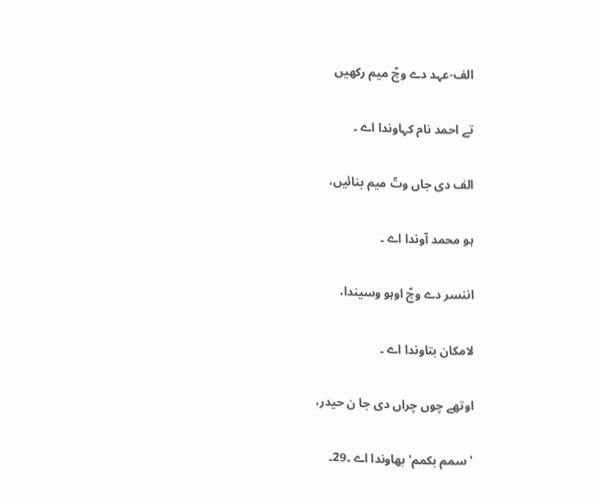الف-عہد دے وچّ میم رکھیں

تے احمد نام کہاوندا اے ۔

الف دی جاں وتّ میم بنائیں،

ہو محمد آوندا اے ۔

اننسر دے وچّ اوہو وسیندا،

لامکان بتاوندا اے ۔

اوتھے چوں چراں دی جا ن حیدر،

'سمم بکمم' بھاوندا اے ۔29۔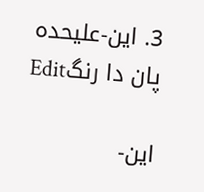3. این-علیحدہ پان دا رنگEdit

این-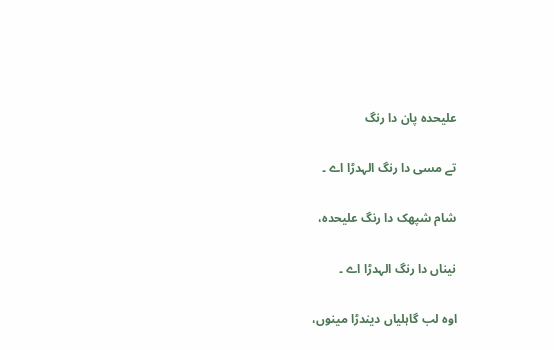علیحدہ پان دا رنگ

تے مسی دا رنگ الہدڑا اے ۔

شام شپھک دا رنگ علیحدہ،

نیناں دا رنگ الہدڑا اے ۔

اوہ لب گاہلیاں دیندڑا مینوں،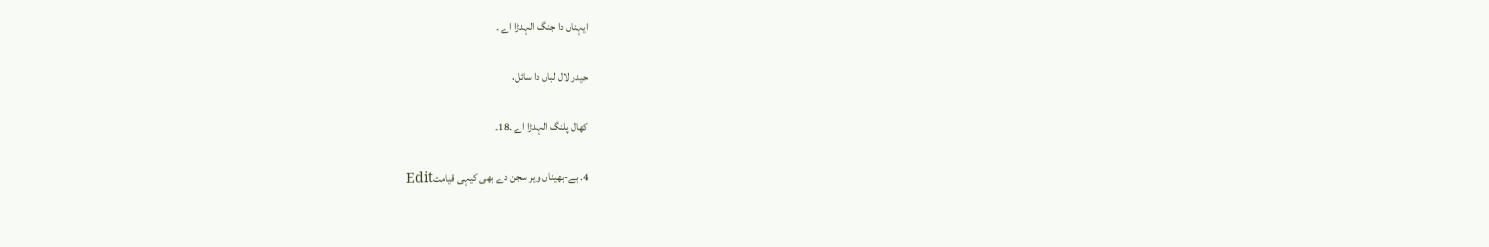ایہناں دا جنگ الہدڑا اے ۔

حیدر لال لباں دا سائل،

کھال پلنگ الہدڑا اے ۔18۔

4. بے-بھیناں ویر سجن دے بھی کیہی قیامتEdit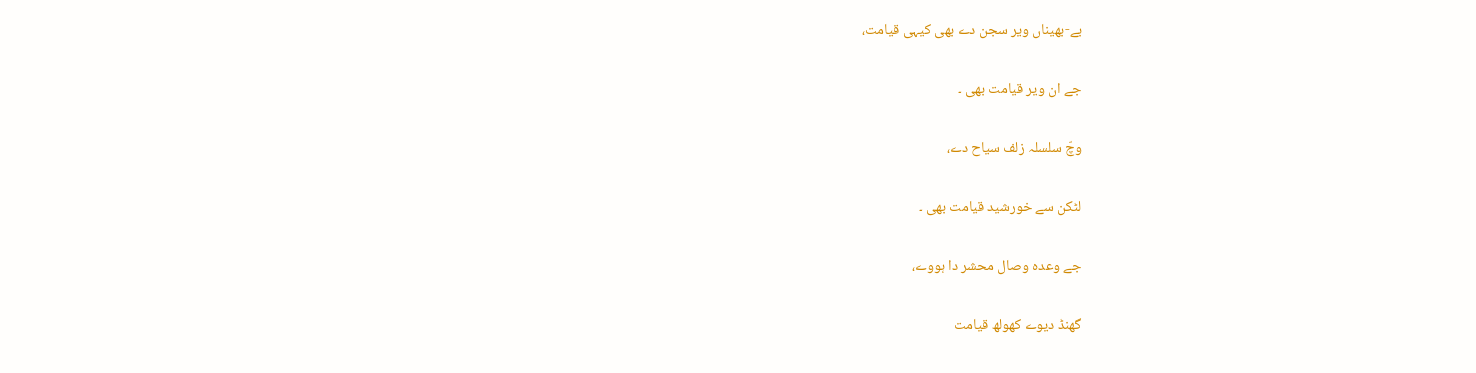بے-بھیناں ویر سجن دے بھی کیہی قیامت،

جے ان ویر قیامت بھی ۔

وچّ سلسلہ زلف سیاح دے،

لٹکن سے خورشید قیامت بھی ۔

جے وعدہ وصال محشر دا ہووے،

گھنڈ دیوے کھولھ قیامت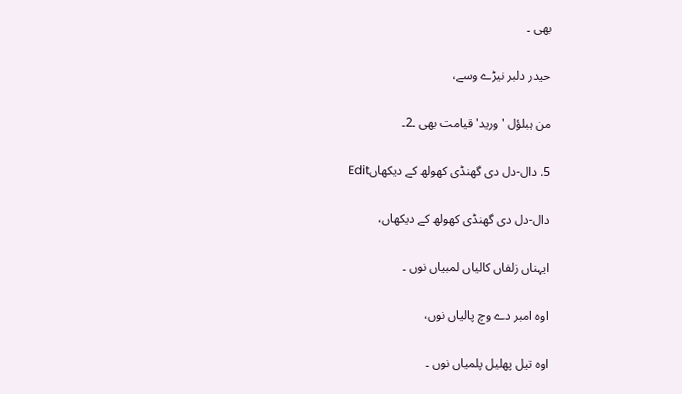بھی ۔

حیدر دلبر نیڑے وسے،

من ہبلؤل 'ورید' قیامت بھی ۔2۔

5. دال-دل دی گھنڈی کھولھ کے دیکھاںEdit

دال-دل دی گھنڈی کھولھ کے دیکھاں،

ایہناں زلفاں کالیاں لمبیاں نوں ۔

اوہ امبر دے وچ پالیاں نوں،

اوہ تیل پھلیل پلمیاں نوں ۔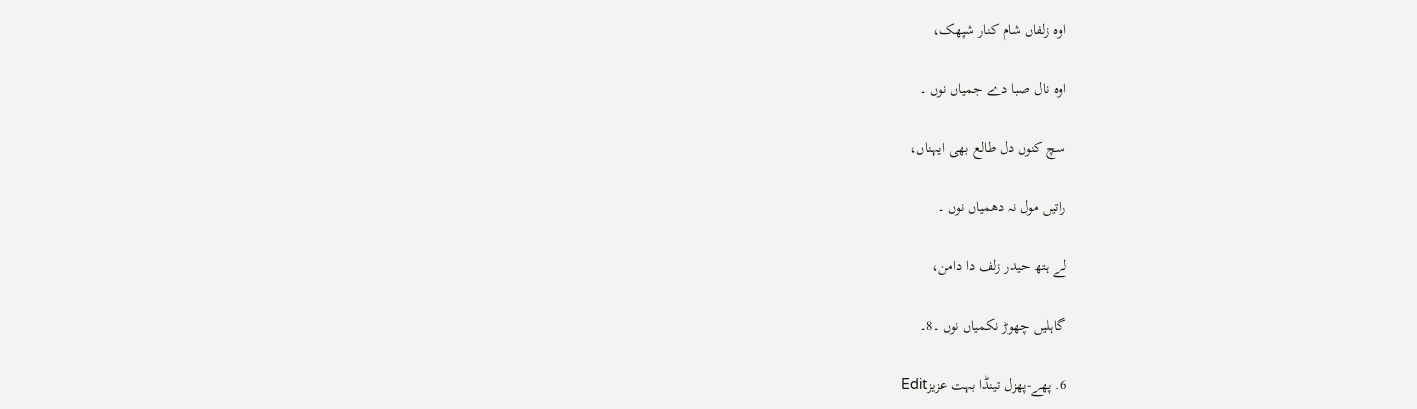اوہ زلفاں شام کنار شپھک،

اوہ نال صبا دے جمیاں نوں ۔

سچ کنوں دل طالع بھی ایہناں،

راتیں مول نہ دھمیاں نوں ۔

لے ہتھ حیدر زلف دا دامن،

گاہلیں چھوڑ نکمیاں نوں ۔8۔

6. پھے-پھزل تینڈا بہت عزیزEdit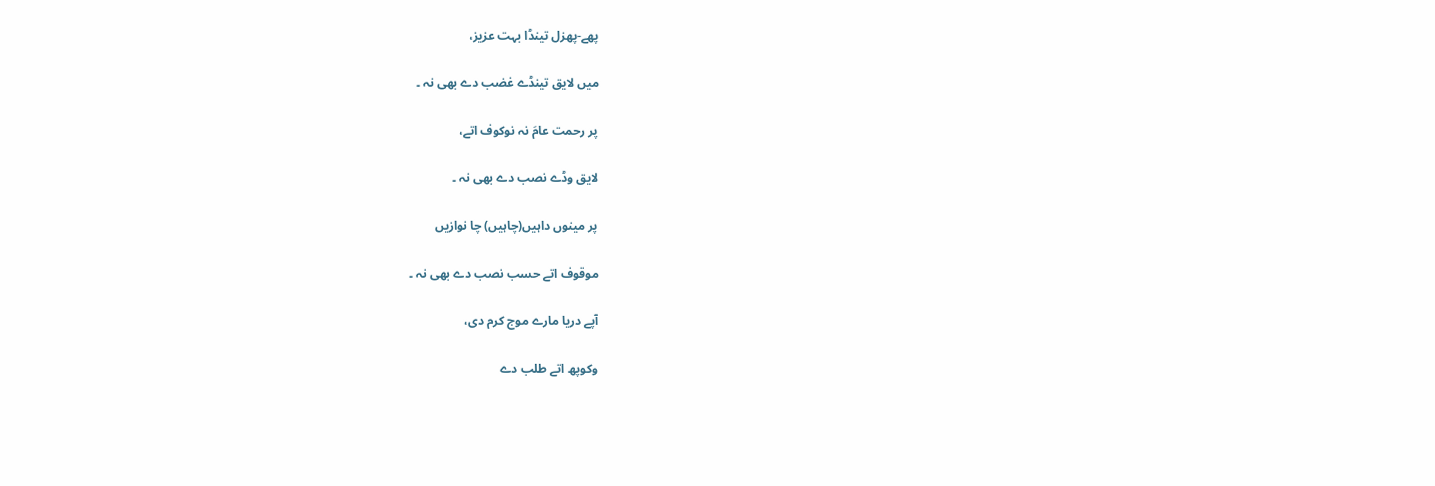پھے-پھزل تینڈا بہت عزیز،

میں لایق تینڈے غضب دے بھی نہ ۔

پر رحمت عامَ نہ نوکوف اتے،

لایق وڈے نصب دے بھی نہ ۔

پر مینوں داہیں(چاہیں) چا نوازیں

موقوف اتے حسب نصب دے بھی نہ ۔

آپے دریا مارے موج کرم دی،

وکوپھ اتے طلب دے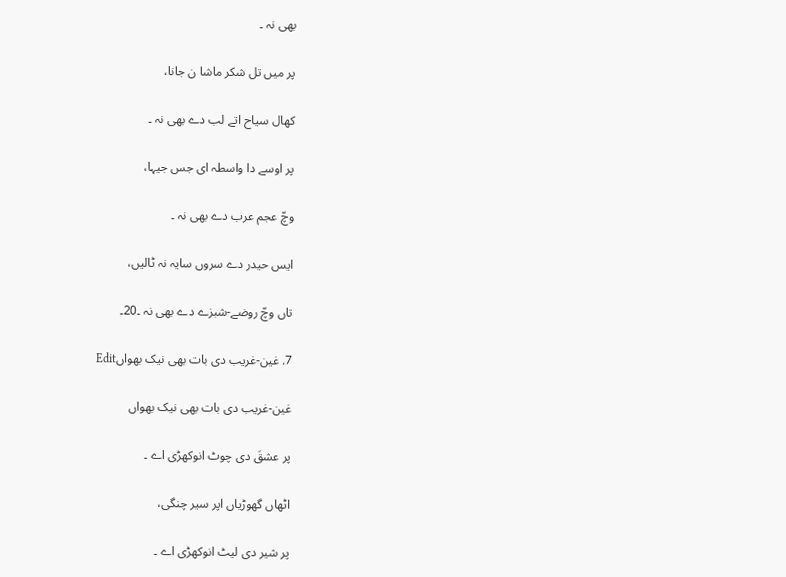بھی نہ ۔

پر میں تل شکر ماشا ن جانا،

کھال سیاح اتے لب دے بھی نہ ۔

پر اوسے دا واسطہ ای جس جیہا،

وچّ عجم عرب دے بھی نہ ۔

ایس حیدر دے سروں سایہ نہ ٹالیں،

تاں وچّ روضے-شبزے دے بھی نہ ۔20۔

7. غین-غریب دی بات بھی نیک بھواںEdit

غین-غریب دی بات بھی نیک بھواں

پر عشقَ دی چوٹ انوکھڑی اے ۔

اٹھاں گھوڑیاں اپر سیر چنگی،

پر شیر دی لیٹ انوکھڑی اے ۔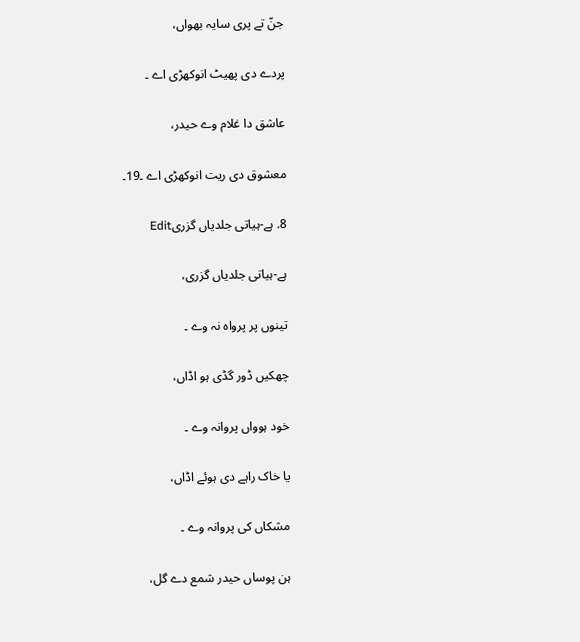جنّ تے پری سایہ بھواں،

پردے دی پھیٹ انوکھڑی اے ۔

عاشق دا غلام وے حیدر،

معشوق دی ریت انوکھڑی اے ۔19۔

8. ہے-ہیاتی جلدیاں گزریEdit

ہے-ہیاتی جلدیاں گزری،

تینوں پر پرواہ نہ وے ۔

چھکیں ڈور گڈی ہو اڈاں،

خود ہوواں پروانہ وے ۔

یا خاک راہے دی ہوئے اڈاں،

مشکاں کی پروانہ وے ۔

ہن پوساں حیدر شمع دے گل،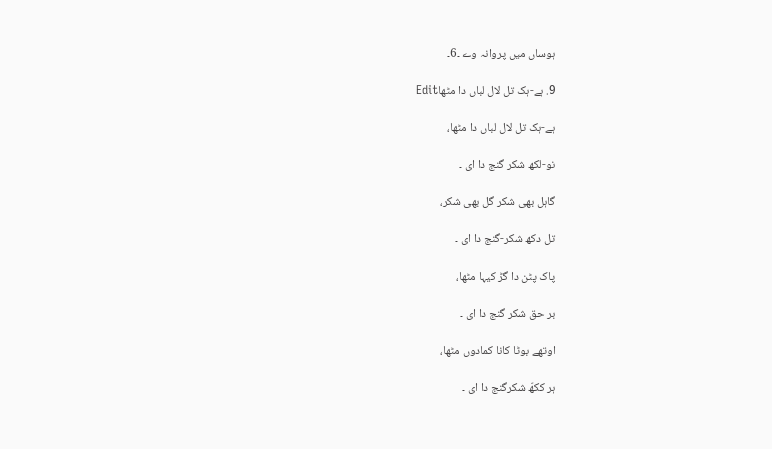ہوساں میں پروانہ وے ۔6۔

9. ہے-ہک تل لال لباں دا مٹھاEdit

ہے-ہک تل لال لباں دا مٹھا،

نو-لکھ شکر گنج دا ای ۔

گاہل بھی شکر گل بھی شکر،

تل دکھ شکر-گنج دا ای ۔

پاک پٹن دا گڑ کیہا مٹھا،

بر حق شکر گنج دا ای ۔

اوتھے بوٹا کانا کمادوں مٹھا،

ہر ککھّ شکرگنج دا ای ۔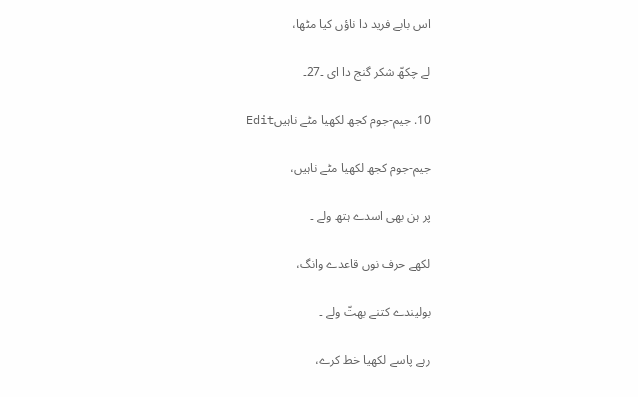اس بابے فرید دا ناؤں کیا مٹھا،

لے چکھّ شکر گنج دا ای ۔27۔

10. جیم-جوم کجھ لکھیا مٹے ناہیںEdit

جیم-جوم کجھ لکھیا مٹے ناہیں،

پر ہن بھی اسدے ہتھ ولے ۔

لکھے حرف نوں قاعدے وانگ،

بولیندے کتنے بھتّ ولے ۔

رہے پاسے لکھیا خط کرے،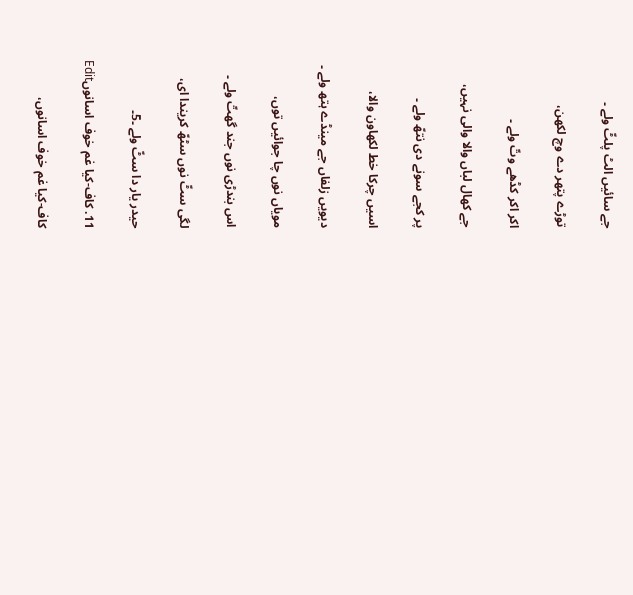جے سائیں الٹ پلٹّ ولے ۔

توڑے پتھر دے وچ لکھن،

اکر اکر کڈھے وتّ ولے ۔

جے کھال لباں والا والی نہیں،

پر کجے سونے دی نتھّ ولے ۔

اسیں چرکا خط لکھاون والا،

دیویں زلفاں جے مینڈے ہتھ ولے ۔

مویاں نوں چا جوائیں توں،

اس بندڑی نوں جند گھتّ ولے ۔

لگی سٹّ نوں سٹھّ کریندا ای،

حیدر یار دا سٹّ ولے ۔5۔

11. کاف-کیا غم خوف اسانوںEdit

کاف-کیا غم خوف اسانوں،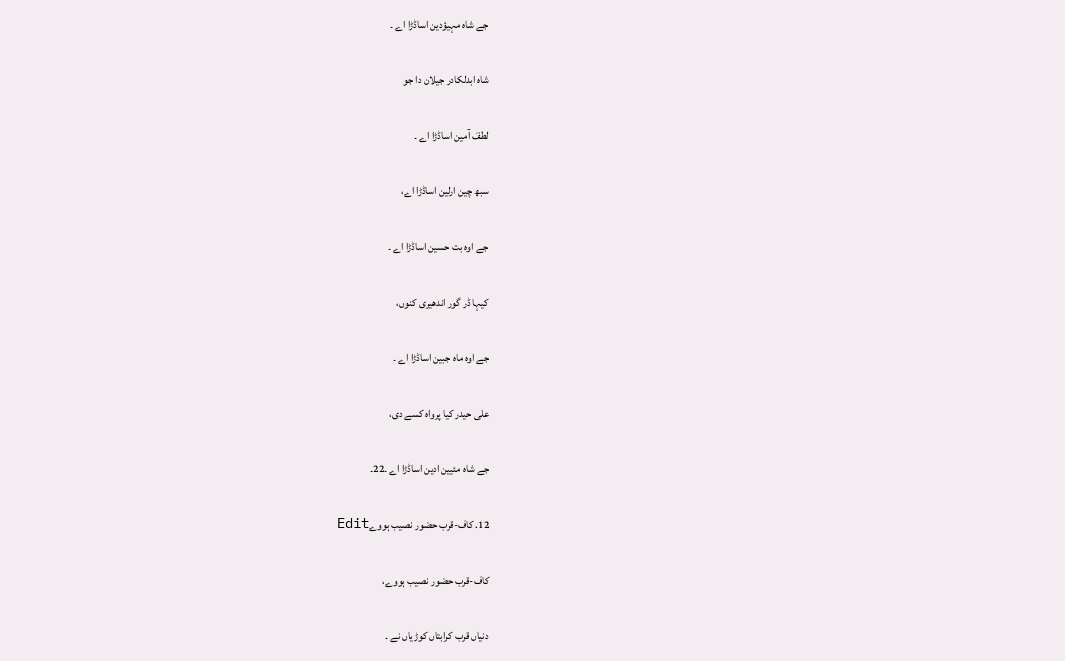جے شاہ مہیؤدین اساڈڑا اے ۔

شاہ ابدلکادر جیلان دا جو

لطفَ آمین اساڈڑا اے ۔

سبھ چین ارلین اساڈڑا اے،

جے اوہ بت حسین اساڈڑا اے ۔

کیہا ڈر گور اندھیری کنوں،

جے اوہ ماہ جبین اساڈڑا اے ۔

علی حیدر کیا پرواہ کسے دی،

جے شاہ مئیین ادین اساڈڑا اے ۔22۔

12. کاف-قرب حضور نصیب ہووےEdit

کاف-قرب حضور نصیب ہووے،

دنیاں قرب کرابتاں کوڑیاں نے ۔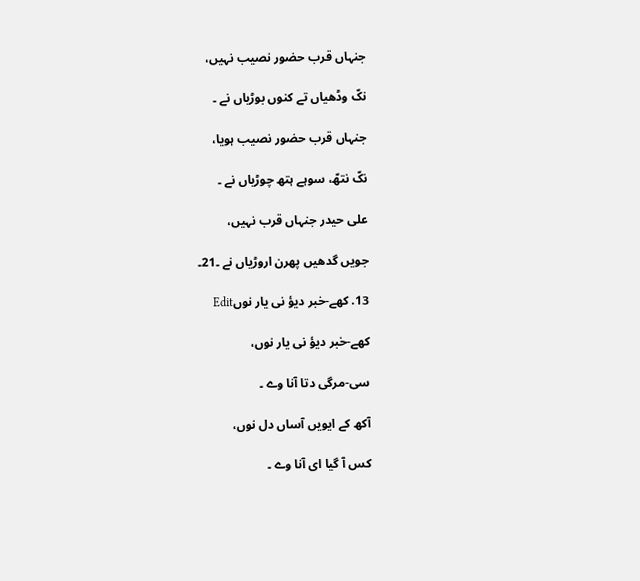جنہاں قرب حضور نصیب نہیں،

نکّ وڈھیاں تے کنوں بوڑیاں نے ۔

جنہاں قرب حضور نصیب ہویا،

نکّ نتھّ، سوہے ہتھ چوڑیاں نے ۔

علی حیدر جنہاں قرب نہیں،

جویں گدھیں پھرن اروڑیاں نے ۔21۔

13. کھے-خبر دیؤ نی یار نوںEdit

کھے-خبر دیؤ نی یار نوں،

سی-مرگی دتا آنا وے ۔

آکھ کے ایویں آساں دل نوں،

کس آ گیا ای آنا وے ۔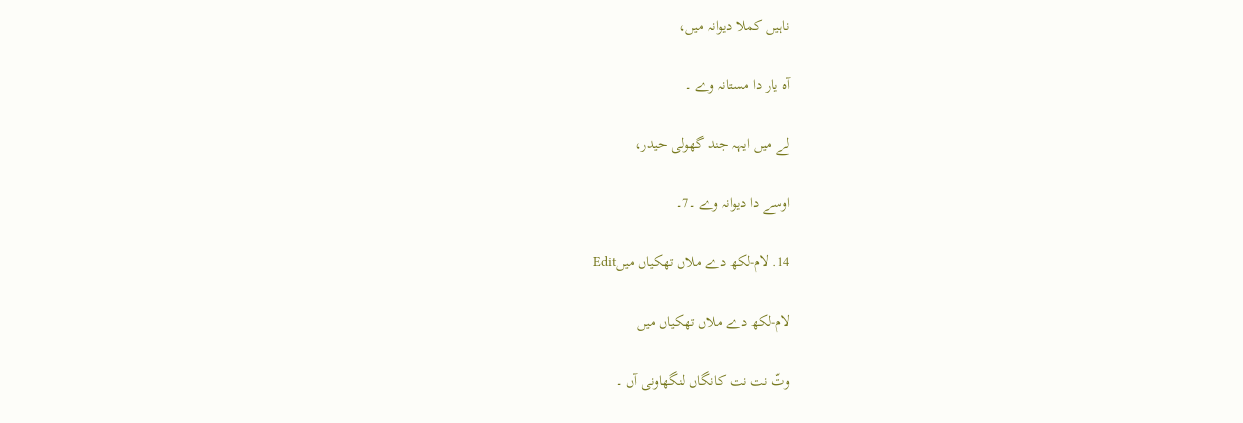ناہیں کملا دیوانہ میں،

آہ یار دا مستانہ وے ۔

لے میں ایہہ جند گھولی حیدر،

اوسے دا دیوانہ وے ۔7۔

14. لام-لکھ دے ملاں تھکیاں میںEdit

لام-لکھ دے ملاں تھکیاں میں

وتّ نت نت کانگاں لنگھاونی آں ۔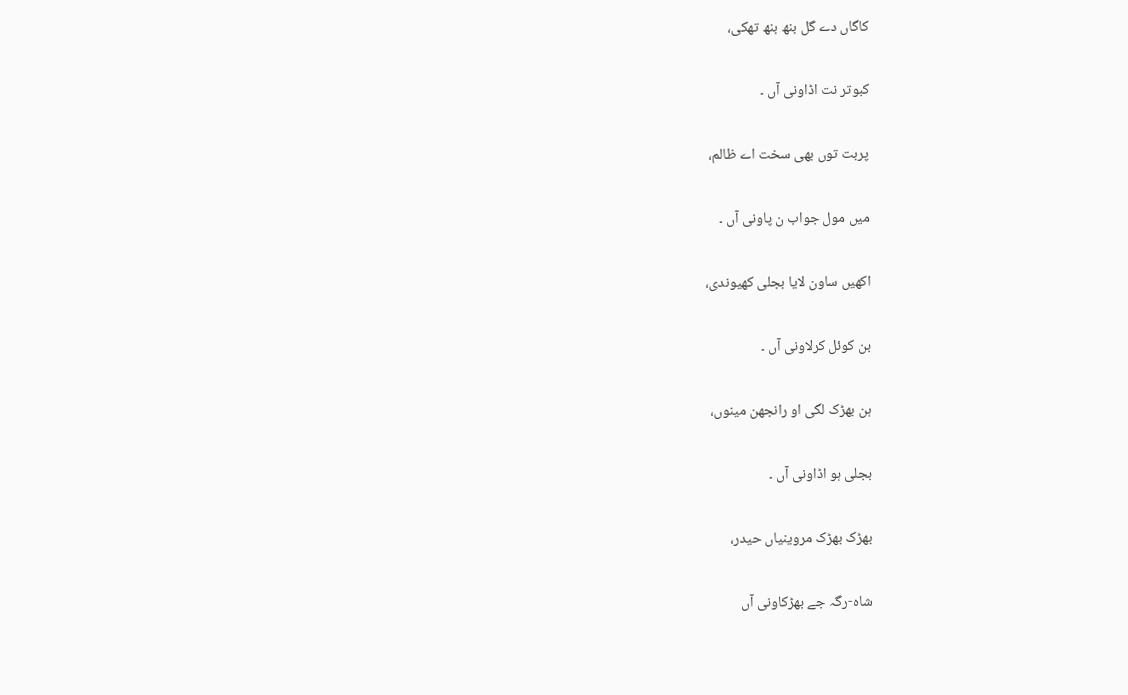کاگاں دے گل بنھ بنھ تھکی،

کبوتر نت اڈاونی آں ۔

پربت توں بھی سخت اے ظالم،

میں مول جواب ن پاونی آں ۔

اکھیں ساون لایا بجلی کھیوندی،

بن کوئل کرلاونی آں ۔

ہن بھڑک لگی او رانجھن مینوں،

بجلی ہو اڈاونی آں ۔

بھڑک بھڑک مروینیاں حیدر،

شاہ-رگہ جے بھڑکاونی آں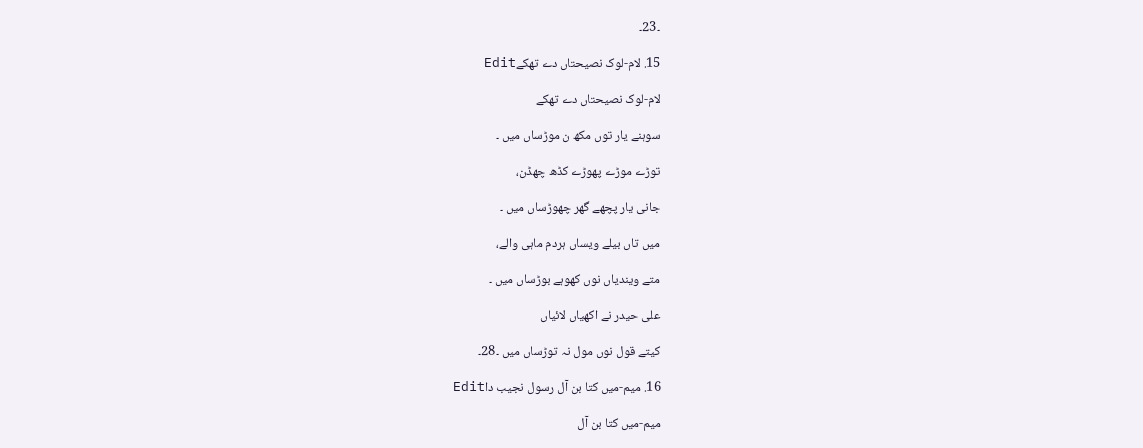۔23۔

15. لام-لوک نصیحتاں دے تھکےEdit

لام-لوک نصیحتاں دے تھکے

سوہنے یار توں مکھ ن موڑساں میں ۔

توڑے موڑے پھوڑے کڈھ چھڈن،

جانی یار پچھے گھر چھوڑساں میں ۔

میں تاں بیلے ویساں ہردم ماہی والے،

متے ویندیاں نوں کھوہے بوڑساں میں ۔

علی حیدر نے اکھیاں لائیاں

کیتے قول نوں مول نہ توڑساں میں ۔28۔

16. میم-میں کتا بن آل رسول نجیب داEdit

میم-میں کتا بن آل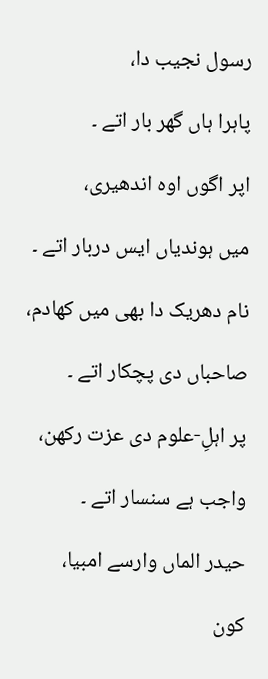رسول نجیب دا،

پاہرا ہاں گھر بار اتے ۔

اپر اگوں اوہ اندھیری،

میں ہوندیاں ایس دربار اتے ۔

نام دھریک دا بھی میں کھادم،

صاحباں دی پچکار اتے ۔

پر اہلِ-علوم دی عزت رکھن،

واجب ہے سنسار اتے ۔

حیدر الماں وارسے امبیا،

کون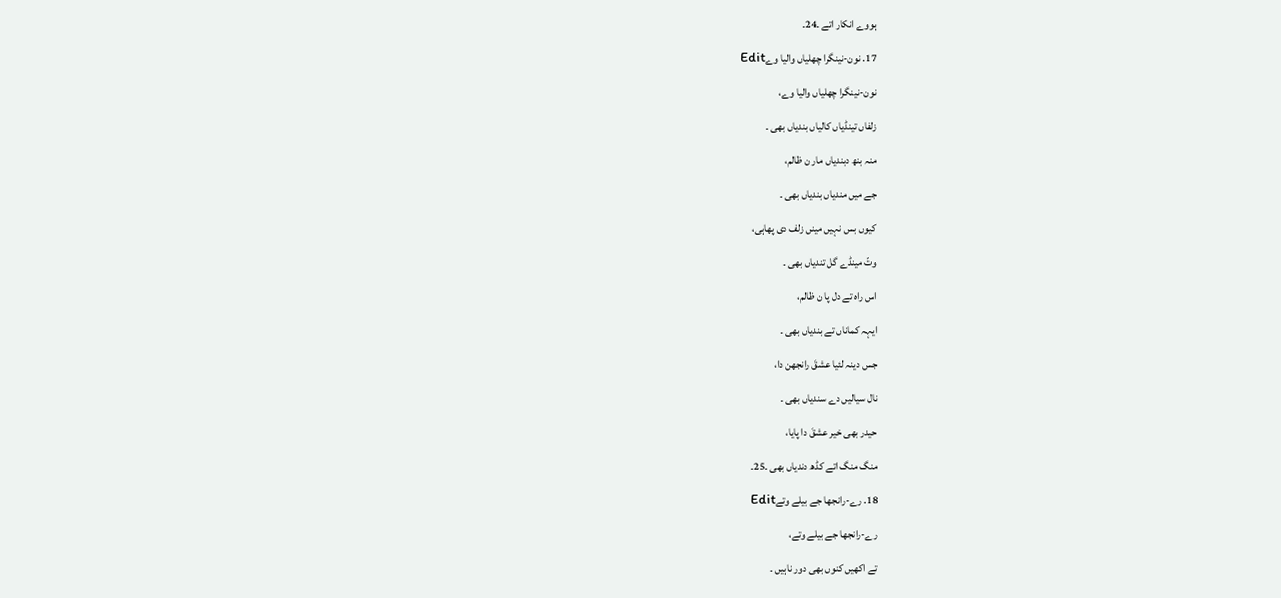ہووے انکار اتے ۔24۔

17. نون-نینگرا چھلیاں والیا وےEdit

نون-نینگرا چھلیاں والیا وے،

زلفاں تینڈیاں کالیاں بندیاں بھی ۔

منہ بنھ دبندیاں مار ن ظالم،

جے میں مندیاں بندیاں بھی ۔

کیوں بس نہیں مینں زلف دی پھاہی،

وتّ مینڈے گل تندیاں بھی ۔

اس راہ تے دل پا ن ظالم،

ایہہ کماناں تے بندیاں بھی ۔

جس دینہ لئیا عشقَ رانجھن دا،

نال سیالیں دے سندیاں بھی ۔

حیدر بھی خیر عشقَ دا پایا،

منگ منگ اتے کڈھ دندیاں بھی ۔25۔

18. رے-رانجھا جے بیلے وتےEdit

رے-رانجھا جے بیلے وتے،

تے اکھیں کنوں بھی دور ناہیں ۔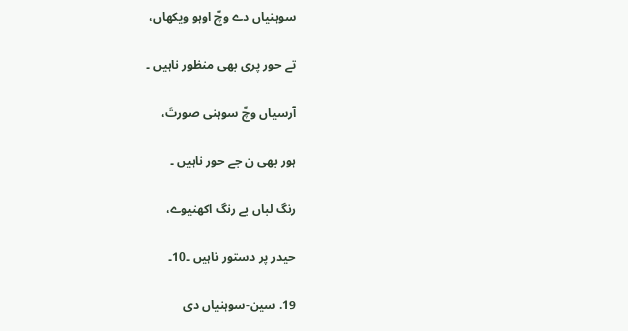سوہنیاں دے وچّ اوہو ویکھاں،

تے حور پری بھی منظور ناہیں ۔

آرسیاں وچّ سوہنی صورتَ،

ہور بھی ن جے حور ناہیں ۔

رنگ لباں بے رنگ اکھنیوے،

حیدر پر دستور ناہیں ۔10۔

19. سین-سوہنیاں دی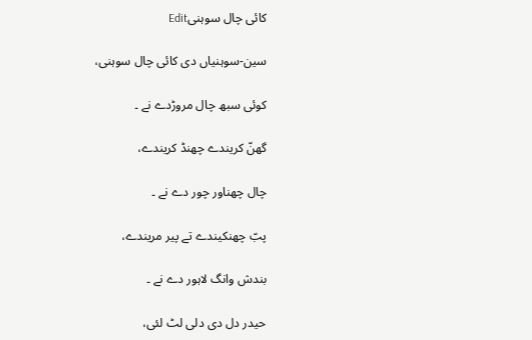کائی چال سوہنیEdit

سین-سوہنیاں دی کائی چال سوہنی،

کوئی سبھ چال مروڑدے نے ۔

گھنّ کریندے چھنڈ کریندے،

چال چھناور چور دے نے ۔

پبّ چھنکیندے تے پیر مریندے،

بندش وانگ لاہور دے نے ۔

حیدر دل دی دلی لٹ لئی،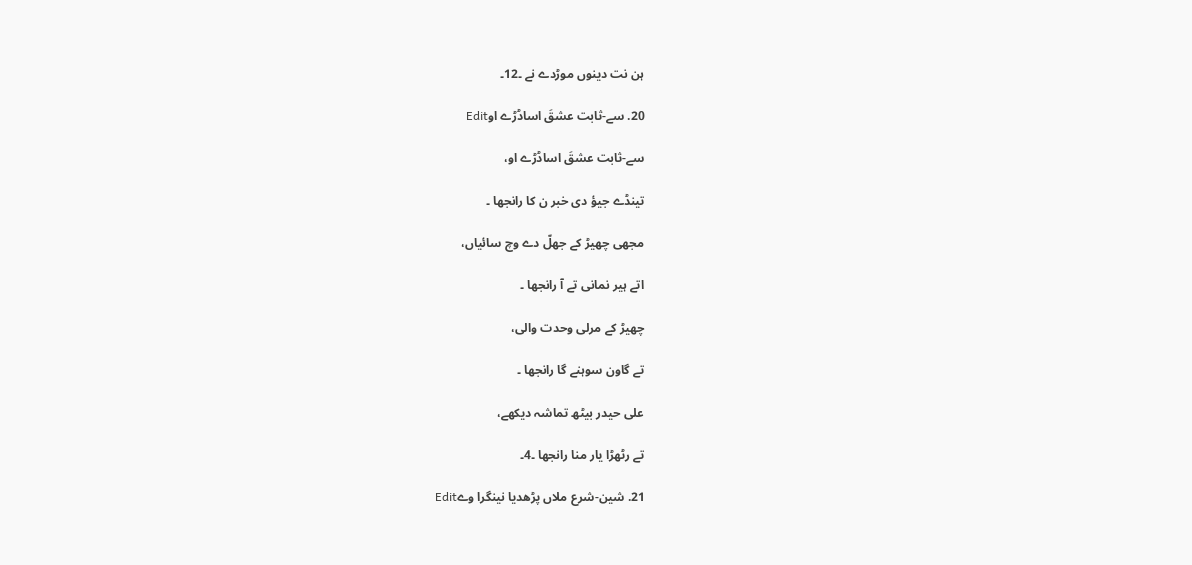ہن نت دینوں موڑدے نے ۔12۔

20. سے-ثابت عشقَ اساڈڑے اوEdit

سے-ثابت عشقَ اساڈڑے او،

تینڈے جیؤ دی خبر ن کا رانجھا ۔

مجھی چھیڑ کے جھلّ دے وچ سائیاں،

اتے ہیر نمانی تے آ رانجھا ۔

چھیڑ کے مرلی وحدت والی،

تے گاون سوہنے گا رانجھا ۔

علی حیدر بیٹھ تماشہ دیکھے،

تے رٹھڑا یار منا رانجھا ۔4۔

21. شین-شرع ملاں پڑھدیا نینگرا وےEdit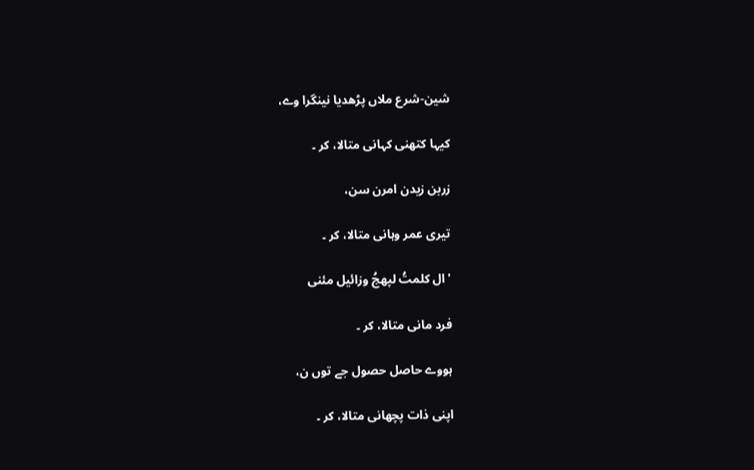شین-شرع ملاں پڑھدیا نینگرا وے،

کیہا کتھنی کہانی متالا، کر ۔

زربن زیدن امرن سن،

تیری عمر وہانی متالا، کر ۔

'ال کلمتُ لپھجُ وزائیل مئنی

فرد مانی متالا، کر ۔

ہووے حاصل حصول جے توں ن،

اپنی ذات پچھانی متالا، کر ۔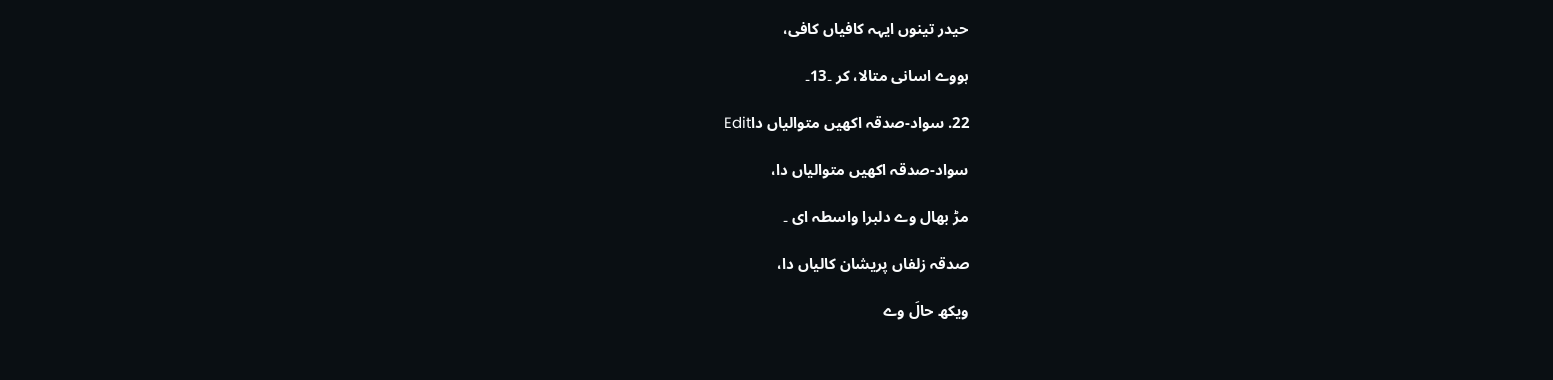حیدر تینوں ایہہ کافیاں کافی،

ہووے اسانی متالا، کر ۔13۔

22. سواد-صدقہ اکھیں متوالیاں داEdit

سواد-صدقہ اکھیں متوالیاں دا،

مڑ بھال وے دلبرا واسطہ ای ۔

صدقہ زلفاں پریشان کالیاں دا،

ویکھ حالَ وے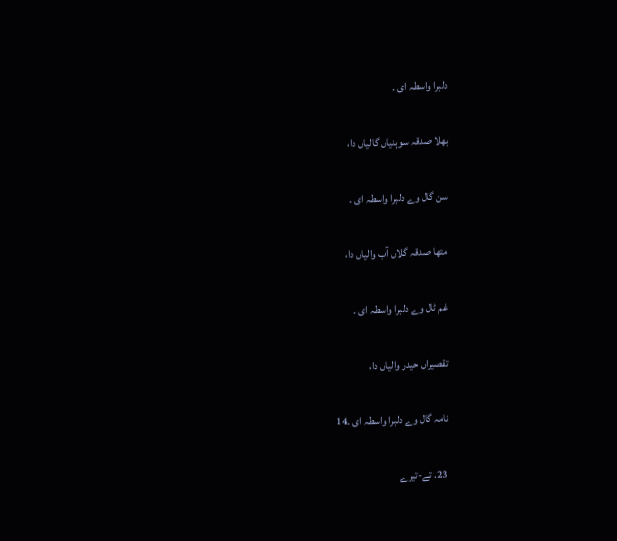دلبرا واسطہ ای ۔

بھلا صدقہ سوہنیاں گالیاں دا،

سن گال وے دلبرا واسطہ ای ۔

متھا صدقہ گلاں آب والیاں دا،

غم ٹال وے دلبرا واسطہ ای ۔

تقصیراں حیدر والیاں دا،

نامہ گال وے دلبرا واسطہ ای ۔14

23. تے-تیرے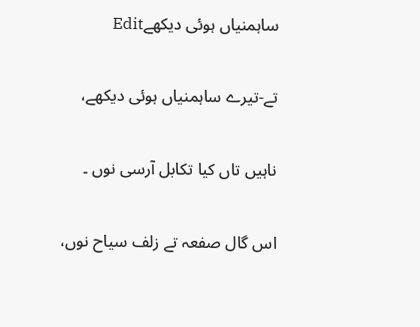ساہمنیاں ہوئی دیکھےEdit

تے-تیرے ساہمنیاں ہوئی دیکھے،

ناہیں تاں کیا تکابل آرسی نوں ۔

اس گال صفعہ تے زلف سیاح نوں،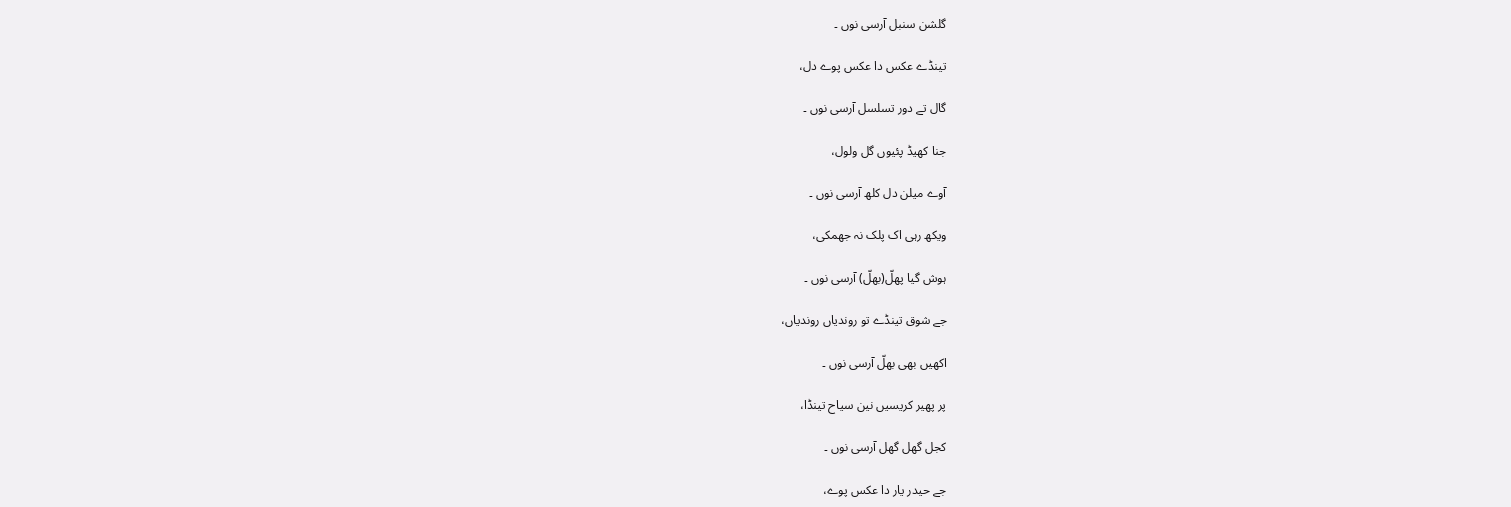گلشن سنبل آرسی نوں ۔

تینڈے عکس دا عکس پوے دل،

گال تے دور تسلسل آرسی نوں ۔

جنا کھیڈ پئیوں گل ولول،

آوے میلن دل کلھ آرسی نوں ۔

ویکھ رہی اک پلک نہ جھمکی،

ہوش گیا پھلّ(بھلّ) آرسی نوں ۔

جے شوق تینڈے تو روندیاں روندیاں،

اکھیں بھی بھلّ آرسی نوں ۔

پر پھیر کریسیں نین سیاح تینڈا،

کجل گھل گھل آرسی نوں ۔

جے حیدر یار دا عکس پوے،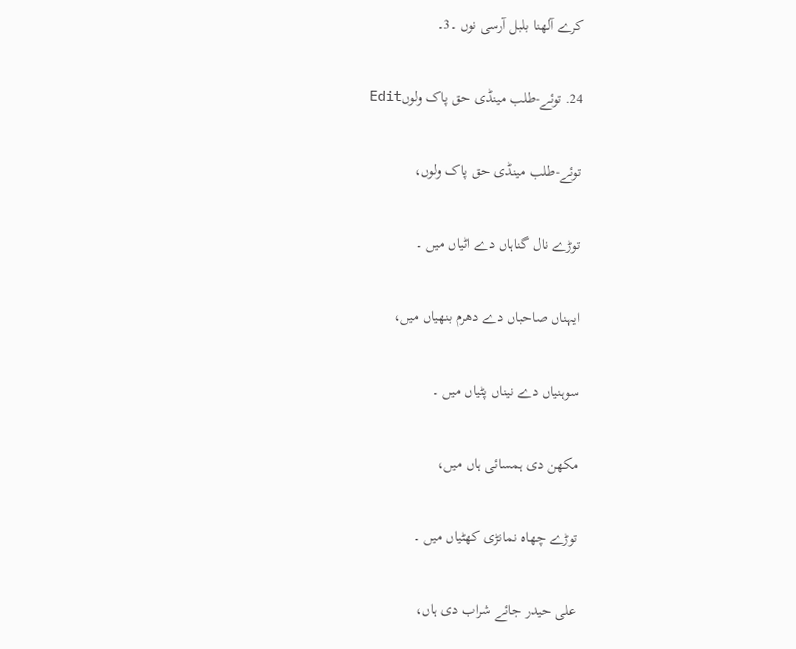کرے آلھنا بلبل آرسی نوں ۔3۔

24. توئے-طلب مینڈی حق پاک ولوںEdit

توئے-طلب مینڈی حق پاک ولوں،

توڑے نال گناہاں دے اٹیاں میں ۔

ایہناں صاحباں دے دھرم بنھیاں میں،

سوہنیاں دے نیناں پٹیاں میں ۔

مکھن دی ہمسائی ہاں میں،

توڑے چھاہ نمانڑی کھٹیاں میں ۔

علی حیدر جائے شراب دی ہاں،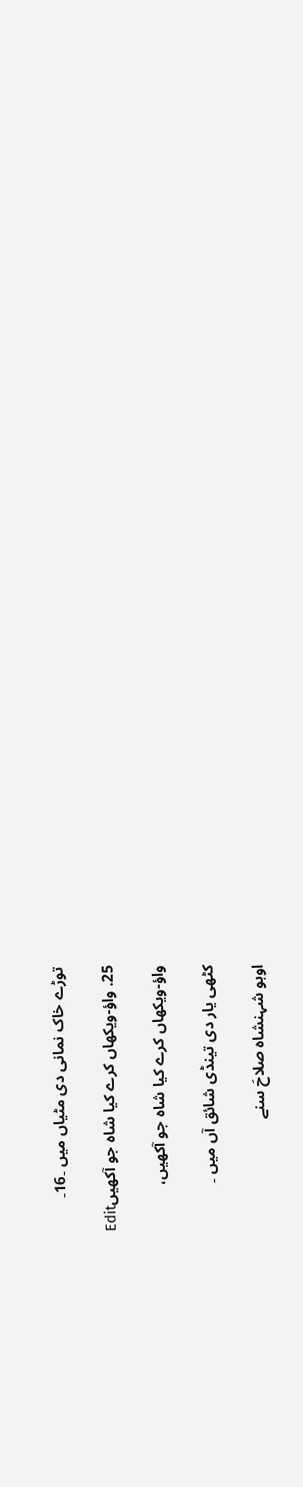توڑے خاک نمانی دی مٹیاں میں ۔16۔

25. واؤ-ویکھاں کرے کیا شاہ جو آکھیںEdit

واؤ-ویکھاں کرے کیا شاہ جو آکھیں،

کٹھی یار دی تینڈی شائق آں میں ۔

اوہو شہنشاہ صلاحَ سنے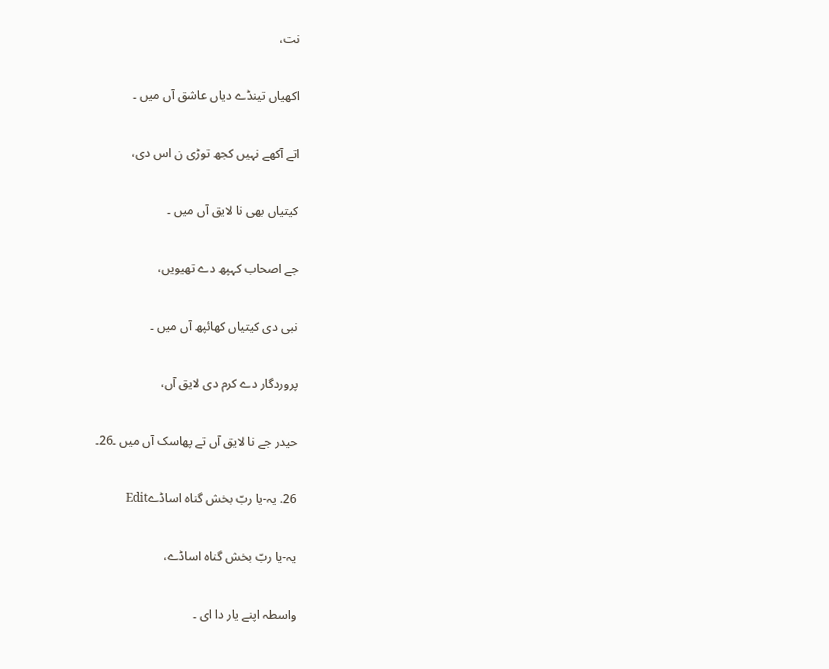نت،

اکھیاں تینڈے دیاں عاشق آں میں ۔

اتے آکھے نہیں کجھ توڑی ن اس دی،

کیتیاں بھی نا لایق آں میں ۔

جے اصحاب کہپھ دے تھیویں،

نبی دی کیتیاں کھائپھ آں میں ۔

پروردگار دے کرم دی لایق آں،

حیدر جے نا لایق آں تے پھاسک آں میں ۔26۔

26. یہ-یا ربّ بخش گناہ اساڈےEdit

یہ-یا ربّ بخش گناہ اساڈے،

واسطہ اپنے یار دا ای ۔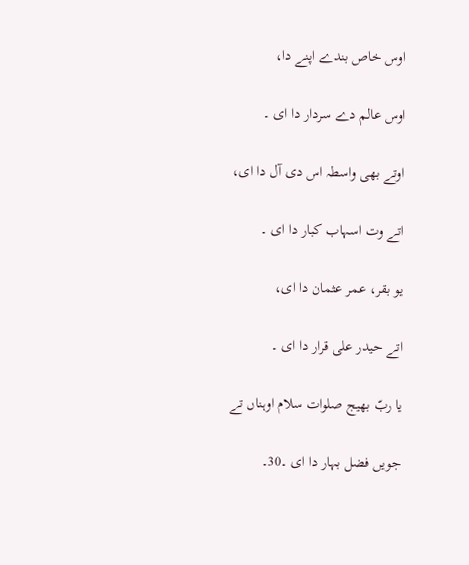اوس خاص بندے اپنے دا،

اوس عالم دے سردار دا ای ۔

اوتے بھی واسطہ اس دی آل دا ای،

اتے وت اسہاب کبار دا ای ۔

یو بقر، عمر عثمان دا ای،

اتے حیدر علی قرار دا ای ۔

یا ربّ بھیج صلوات سلام اوہناں تے

جویں فضل بہار دا ای ۔30۔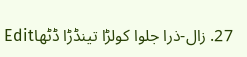27. زال-ذرا جلوا کولڑا تینڈڑا ڈٹھاEdit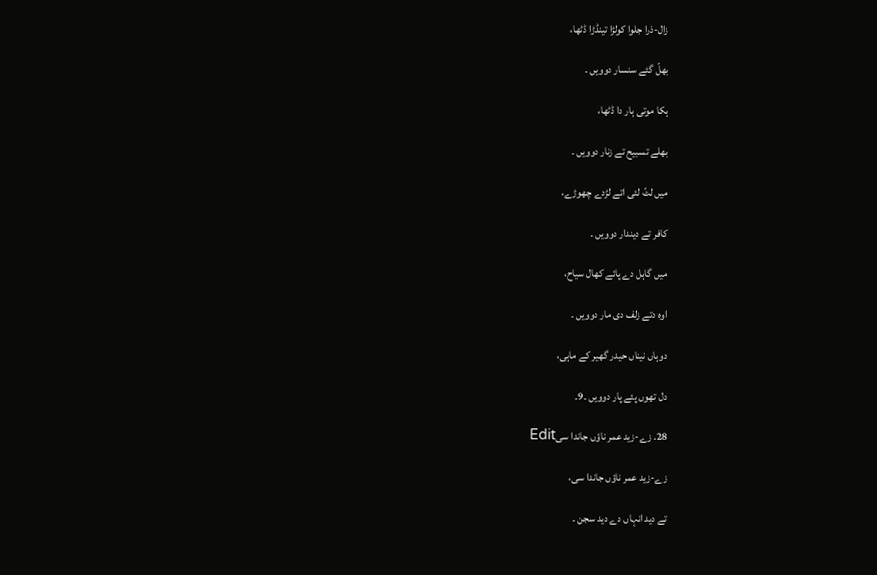زال-ذرا جلوا کولڑا تینڈڑا ڈٹھا،

بھلّ گئے سنسار دوویں ۔

ہکا موتی ہار دا ڈٹھا،

بھلے تسبیح تے زنار دوویں ۔

میں لٹّ لئی اتے لڑدے چھوڑے،

کافر تے دیندار دوویں ۔

میں گاہل دے پائے کھال سیاح،

اوہ دتے زلف دی مار دوویں ۔

دوہاں نیناں حیدر گھیر کے ماہی،

دل تھوں پئے پار دوویں ۔9۔

28. زے-زید عمر ناؤں جاندا سیEdit

زے-زید عمر ناؤں جاندا سی،

تے دید انہاں دے دید سجن ۔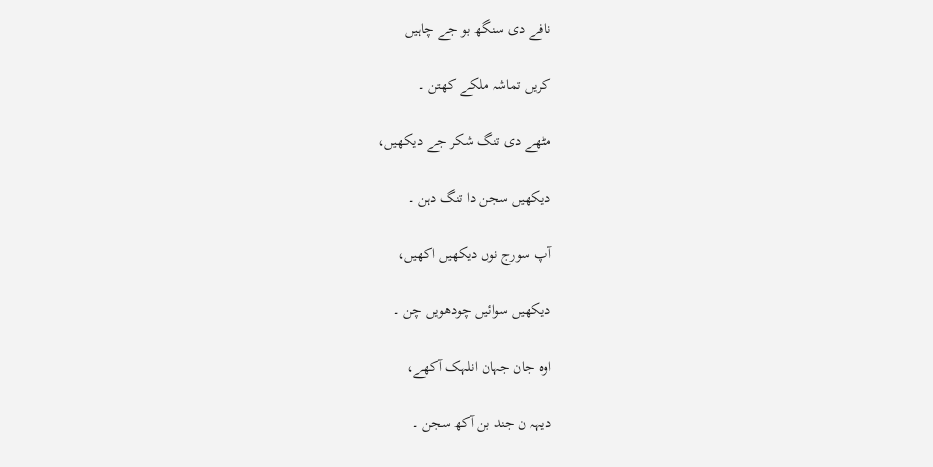نافے دی سنگھ بو جے چاہیں

کریں تماشہ ملکے کھتن ۔

مٹھے دی تنگ شکر جے دیکھیں،

دیکھیں سجن دا تنگ دہن ۔

آپ سورج نوں دیکھیں اکھیں،

دیکھیں سوائیں چودھویں چن ۔

اوہ جان جہان انلہک آکھے،

دیہہ ن جند بن آکھ سجن ۔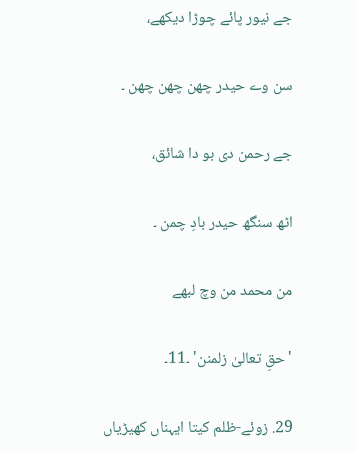جے نیور پائے چوڑا دیکھے،

سن وے حیدر چھن چھن چھن ۔

جے رحمن دی بو دا شائق،

اٹھ سنگھ حیدر بادِ چمن ۔

من محمد من وچ لبھے

'حقِ تعالیٰ زلمنن' ۔11۔

29. زوئے-ظلم کیتا ایہناں کھیڑیاں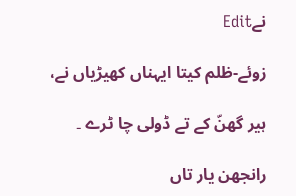نےEdit

زوئے-ظلم کیتا ایہناں کھیڑیاں نے،

ہیر گھنّ کے تے ڈولی چا ٹرے ۔

رانجھن یار تاں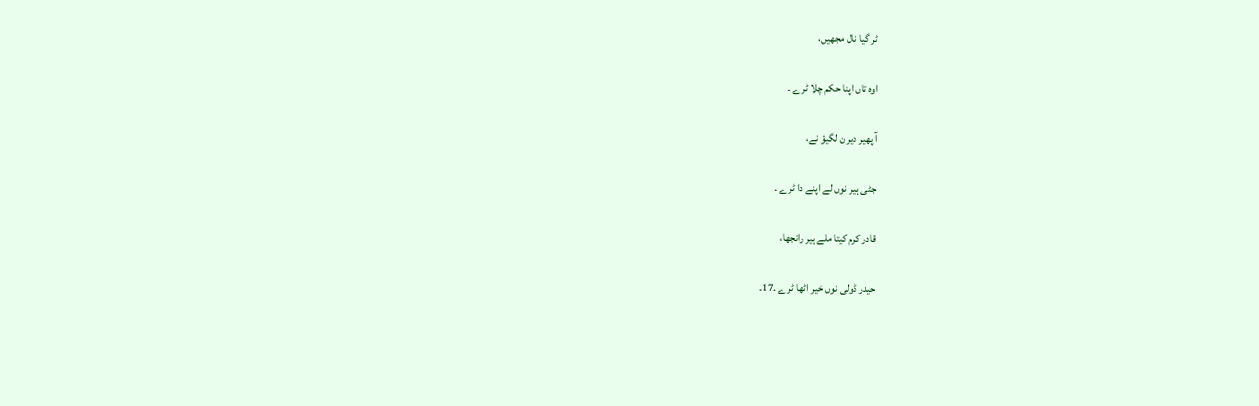ٹر گیا نال مجھیں،

اوہ تاں اپنا حکم چلا ٹرے ۔

آ پھیر دیر ن لگیؤ نے،

جٹی ہیر نوں لے اپنے دا ٹرے ۔

قادر کرم کیتا ملے ہیر رانجھا،

حیدر ڈولی نوں خیر اٹھا ٹرے ۔17۔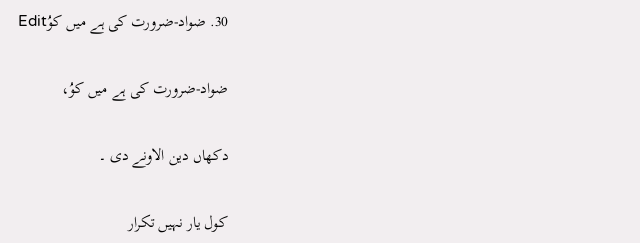30. ضواد-ضرورت کی ہے میں کوُEdit

ضواد-ضرورت کی ہے میں کوُ،

دکھاں دین الاونے دی ۔

کول یار نہیں تکرار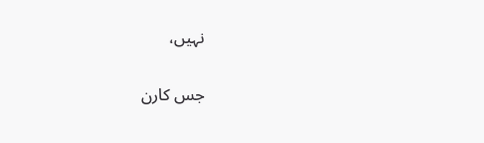نہیں،

جس کارن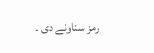رمز سناونے دی ۔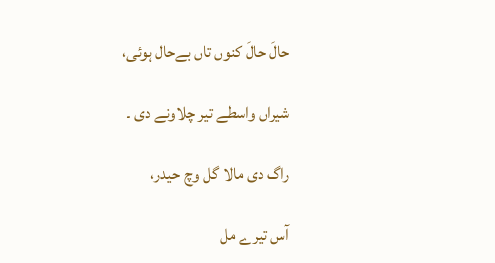حالَ حالَ کنوں تاں بےحال ہوئی،

شیراں واسطے تیر چلاونے دی ۔

راگ دی مالا گل وچ حیدر،

آس تیرے مل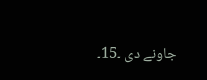جاونے دی ۔15۔